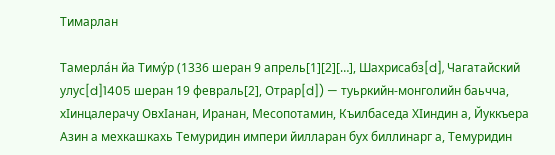Тимарлан

Тамерла́н йа Тиму́р (1336 шеран 9 апрель[1][2][…], Шахрисабз[d], Чагатайский улус[d]1405 шеран 19 февраль[2], Отрар[d]) — туьркийн-монголийн баьчча, хӀинцалерачу ОвхӀанан, Иранан, Месопотамин, Къилбаседа ХӀиндин а, Йуккъера Азин а мехкашкахь Темуридин импери йилларан бух биллинарг а, Темуридин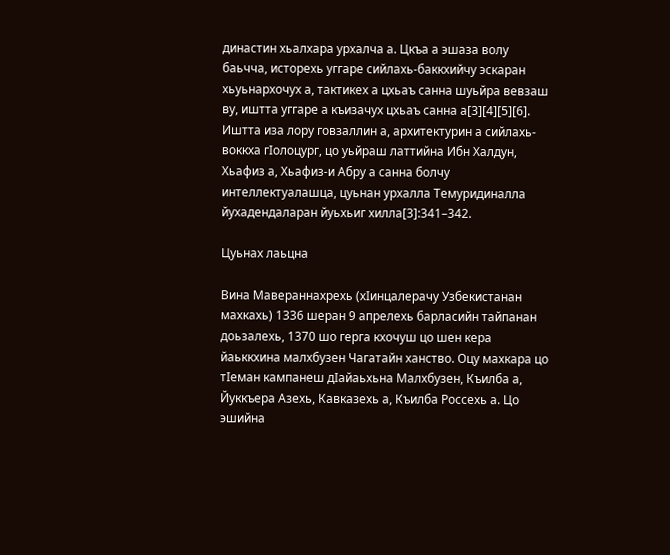династин хьалхара урхалча а. Цкъа а эшаза волу баьчча, исторехь уггаре сийлахь-баккхийчу эскаран хьуьнархочух а, тактикех а цхьаъ санна шуьйра вевзаш ву, иштта уггаре а къизачух цхьаъ санна а[3][4][5][6]. Иштта иза лору говзаллин а, архитектурин а сийлахь-воккха гӀолоцург, цо уьйраш латтийна Ибн Халдун, Хьафиз а, Хьафиз-и Абру а санна болчу интеллектуалашца, цуьнан урхалла Темуридиналла йухадендаларан йуьхьиг хилла[3]:341–342.

Цуьнах лаьцна

Вина Мавераннахрехь (хӀинцалерачу Узбекистанан махкахь) 1336 шеран 9 апрелехь барласийн тайпанан доьзалехь, 1370 шо герга кхочуш цо шен кера йаьккхина малхбузен Чагатайн ханство. Оцу махкара цо тӀеман кампанеш дӀайаьхьна Малхбузен, Къилба а, Йуккъера Азехь, Кавказехь а, Къилба Россехь а. Цо эшийна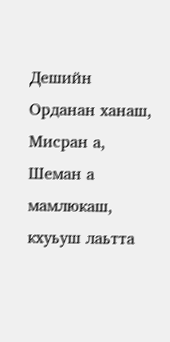Дешийн Орданан ханаш, Мисран а, Шеман а мамлюкаш, кхуьуш лаьтта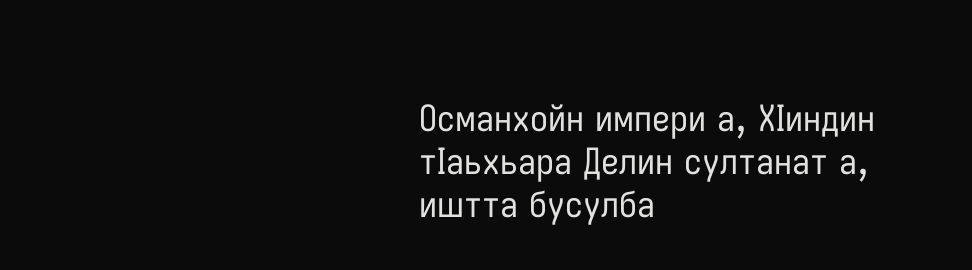Османхойн импери а, ХӀиндин тӀаьхьара Делин султанат а, иштта бусулба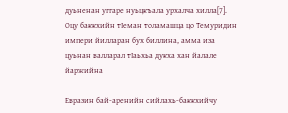дуьненан уггаре нуьцкъала урхалча хилла[7]. Оцу баккхийн тӀеман толамашца цо Темуридин импери йилларан бух биллина, амма иза цуьнан валларал тӀаьхьа дукха хан йалале йаржийна

Евразин бай-аренийн сийлахь-баккхийчу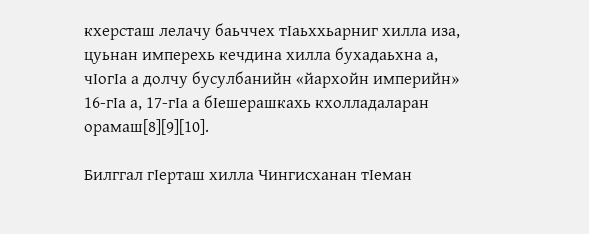кхерсташ лелачу баьччех тӀаьххьарниг хилла иза, цуьнан имперехь кечдина хилла бухадаьхна а, чӀогӀа а долчу бусулбанийн «йархойн империйн» 16-гӀа а, 17-гӀа а бӀешерашкахь кхолладаларан орамаш[8][9][10].

Билггал гӀерташ хилла Чингисханан тӀеман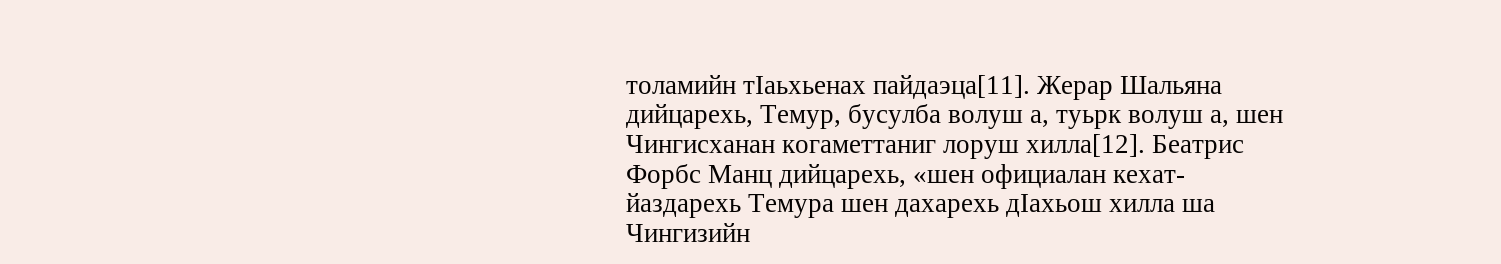толамийн тӀаьхьенах пайдаэца[11]. Жерар Шальяна дийцарехь, Темур, бусулба волуш а, туьрк волуш а, шен Чингисханан когаметтаниг лоруш хилла[12]. Беатрис Форбс Манц дийцарехь, «шен официалан кехат-йаздарехь Темура шен дахарехь дӀахьош хилла ша Чингизийн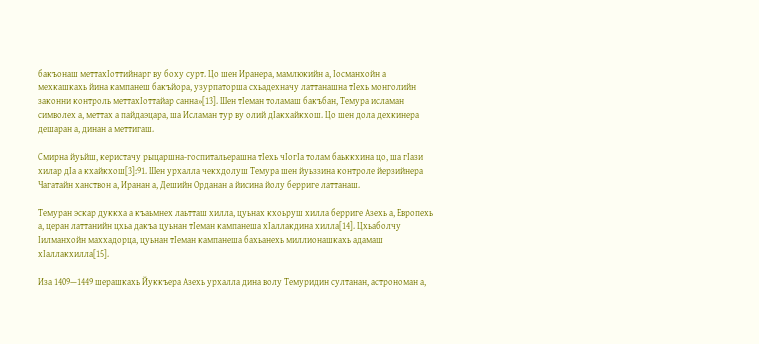бакъонаш меттахӀоттийнарг ву боху сурт. Цо шен Иранера, мамлюкийн а, Ӏосманхойн а мехкашкахь йина кампанеш бакъйора, узурпаторша схьадехначу латтанашна тӀехь монголийн законни контроль меттахӀоттайар санна»[13]. Шен тӀеман толамаш бакъбан, Темура исламан символех а, меттах а пайдаэцара, ша Исламан тур ву олий дӀакхайкхош. Цо шен дола дехкинера дешаран а, динан а меттигаш.

Смирна йуьйш, керистачу рыцаршна-госпитальерашна тӀехь чӀогӀа толам баьккхина цо, ша гӀази хилар дӀа а кхайкхош[3]:91. Шен урхалла чекхдолуш Темура шен йуьззина контроле йерзийнера Чагатайн ханствон а, Иранан а, Дешийн Орданан а йисина йолу берриге латтанаш.

Темуран эскар дуккха а къаьмнех лаьтташ хилла, цуьнах кхоьруш хилла берриге Азехь а, Европехь а, церан латтанийн цхьа дакъа цуьнан тӀеман кампанеша хӀаллакдина хилла[14]. Цхьаболчу Ӏилманхойн маххадорца, цуьнан тӀеман кампанеша бахьанехь миллионашкахь адамаш хӀаллакхилла[15].

Иза 1409—1449 шерашкахь Йуккъера Азехь урхалла дина волу Темуридин султанан, астрономан а,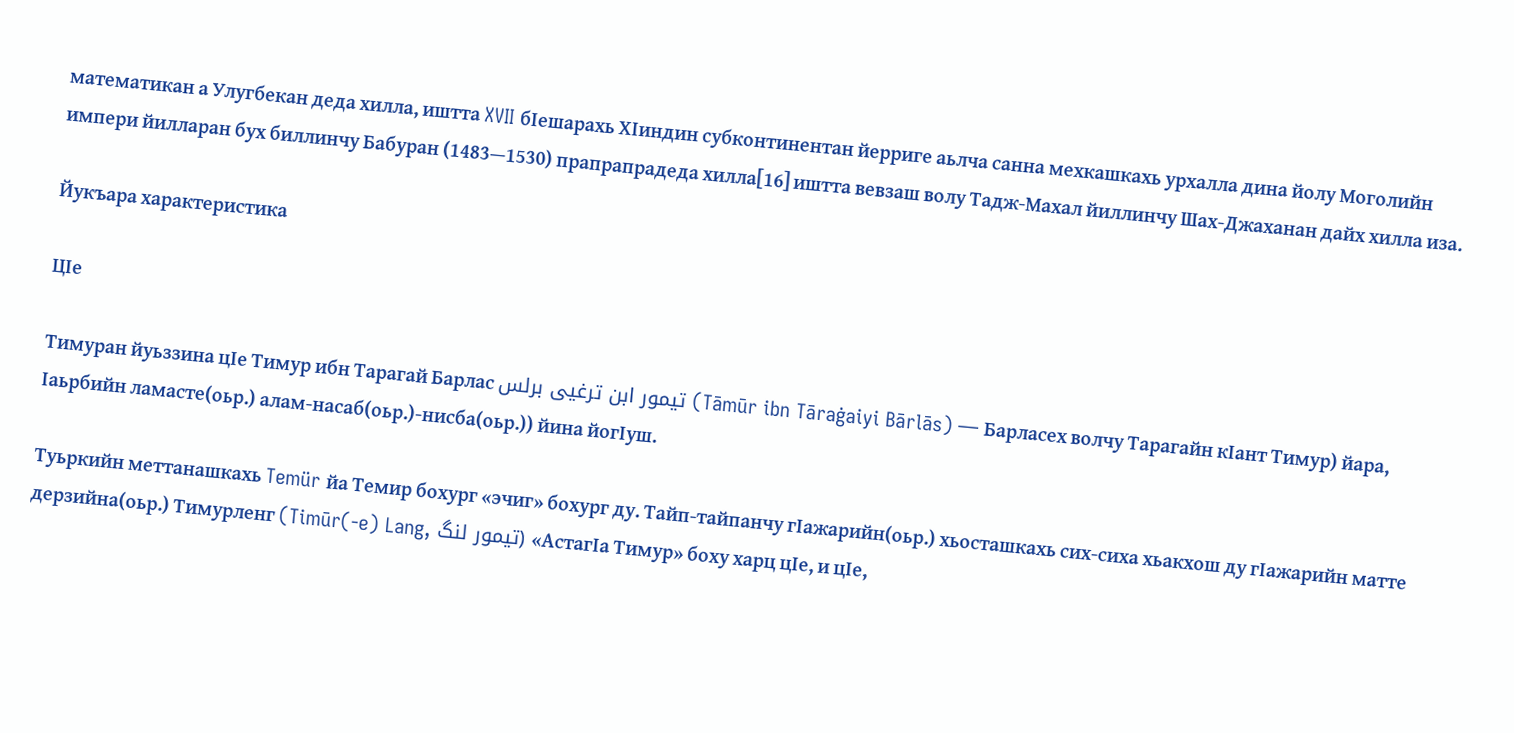математикан а Улугбекан деда хилла, иштта XVII бӀешарахь ХӀиндин субконтинентан йерриге аьлча санна мехкашкахь урхалла дина йолу Моголийн импери йилларан бух биллинчу Бабуран (1483—1530) прапрапрадеда хилла[16] иштта вевзаш волу Тадж-Махал йиллинчу Шах-Джаханан дайх хилла иза.

Йукъара характеристика

ЦӀе

Тимуран йуьззина цӀе Тимур ибн Тарагай Барлас تيمور ابن ترغيى برلس (Tāmūr ibn Tāraġaiyi Bārlās) — Барласех волчу Тарагайн кӀант Тимур) йара, Ӏаьрбийн ламасте(оьр.) алам-насаб(оьр.)-нисба(оьр.)) йина йогӀуш.

Туьркийн меттанашкахь Temür йа Темир бохург «эчиг» бохург ду. Тайп-тайпанчу гӀажарийн(оьр.) хьосташкахь сих-сиха хьакхош ду гӀажарийн матте дерзийна(оьр.) Тимурленг (Timūr(-e) Lang, تیمور لنگ) «АстагӀа Тимур» боху харц цӀе, и цӀе,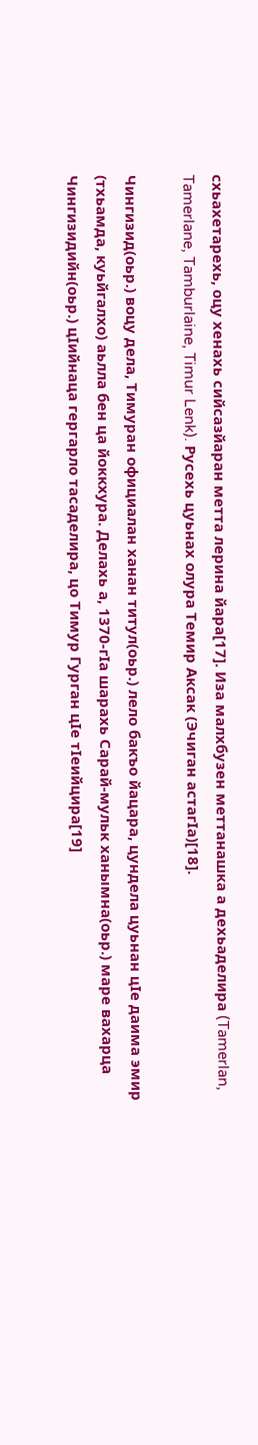схьахетарехь, оцу хенахь сийсазйаран метта лерина йара[17]. Иза малхбузен меттанашка а дехьаделира (Tamerlan, Tamerlane, Tamburlaine, Timur Lenk). Русехь цуьнах олура Темир Аксак (Эчиган астагӀа)[18].

Чингизид(оьр.) воцу дела, Тимуран официалан ханан титул(оьр.) лело бакъо йацара, цундела цуьнан цӀе даима эмир (тхьамда, куьйгалхо) аьлла бен ца йоккхура. Делахь а, 1370-гӀа шарахь Сарай-мульк ханымна(оьр.) маре вахарца Чингизидийн(оьр.) цӀийнаца гергарло тасаделира, цо Тимур Гурган цӀе тӀеийцира[19]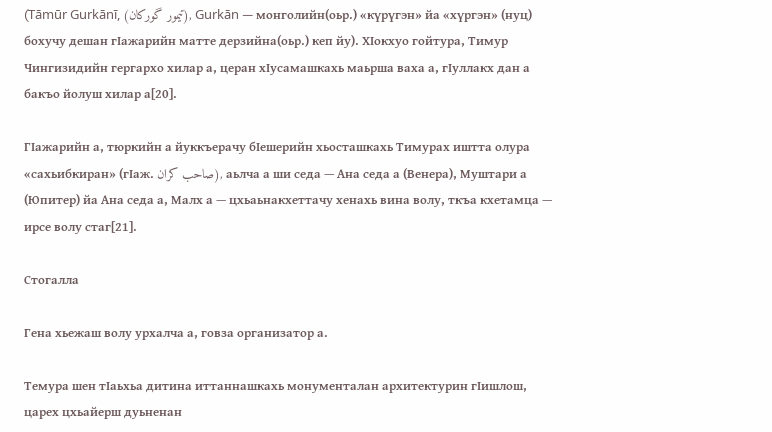(Tāmūr Gurkānī, (تيمور گوركان), Gurkān — монголийн(оьр.) «күрүгэн» йа «хүргэн» (нуц) бохучу дешан гӀажарийн матте дерзийна(оьр.) кеп йу). ХӀокхуо гойтура, Тимур Чингизидийн гергархо хилар а, церан хӀусамашкахь маьрша ваха а, гӀуллакх дан а бакъо йолуш хилар а[20].

ГӀажарийн а, тюркийн а йуккъерачу бӀешерийн хьосташкахь Тимурах иштта олура «сахьибкиран» (гӀаж. صاحب كران), аьлча а ши седа — Ана седа а (Венера), Муштари а (Юпитер) йа Ана седа а, Малх а — цхьаьнакхеттачу хенахь вина волу, ткъа кхетамца — ирсе волу стаг[21].

Стогалла

Гена хьежаш волу урхалча а, говза организатор а.

Темура шен тӀаьхьа дитина иттаннашкахь монументалан архитектурин гӀишлош, царех цхьайерш дуьненан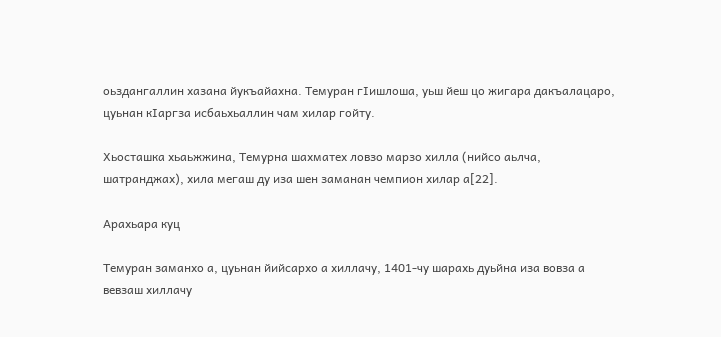оьздангаллин хазана йукъайахна. Темуран гӀишлоша, уьш йеш цо жигара дакъалацаро, цуьнан кӀаргза исбаьхьаллин чам хилар гойту.

Хьосташка хьаьжжина, Темурна шахматех ловзо марзо хилла (нийсо аьлча, шатранджах), хила мегаш ду иза шен заманан чемпион хилар а[22].

Арахьара куц

Темуран заманхо а, цуьнан йийсархо а хиллачу, 1401-чу шарахь дуьйна иза вовза а вевзаш хиллачу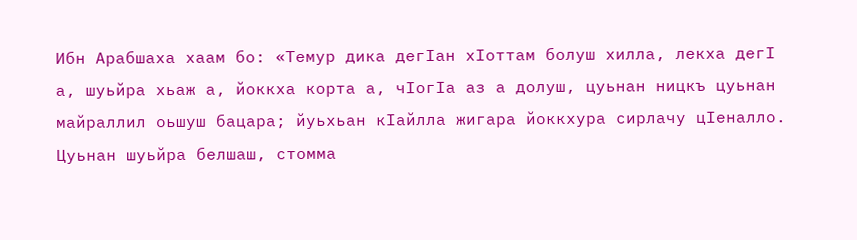Ибн Арабшаха хаам бо: «Темур дика дегӀан хӀоттам болуш хилла, лекха дегӀ а, шуьйра хьаж а, йоккха корта а, чӀогӀа аз а долуш, цуьнан ницкъ цуьнан майраллил оьшуш бацара; йуьхьан кӀайлла жигара йоккхура сирлачу цӀеналло. Цуьнан шуьйра белшаш, стомма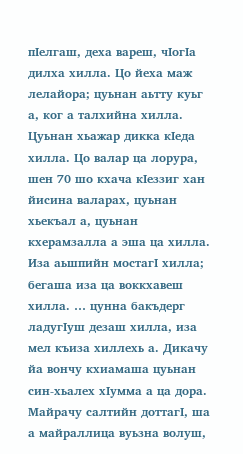пӀелгаш, деха вареш, чӀогӀа дилха хилла. Цо йеха маж лелайора; цуьнан аьтту куьг а, ког а талхийна хилла. Цуьнан хьажар дикка кӀеда хилла. Цо валар ца лорура, шен 70 шо кхача кӀеззиг хан йисина валарах, цуьнан хьекъал а, цуьнан кхерамзалла а эша ца хилла. Иза аьшпийн мостагӀ хилла; бегаша иза ца воккхавеш хилла. … цунна бакъдерг ладугӀуш дезаш хилла, иза мел къиза хиллехь а. Дикачу йа вончу кхиамаша цуьнан син-хьалех хӀумма а ца дора. Майрачу салтийн доттагӀ, ша а майраллица вуьзна волуш,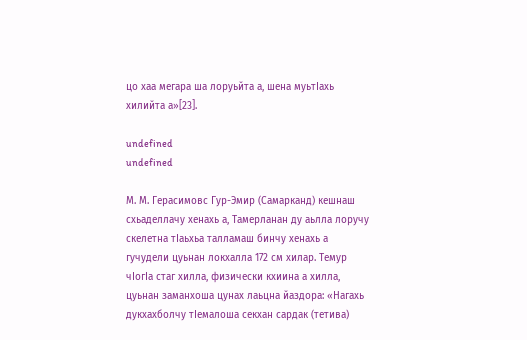цо хаа мегара ша лоруьйта а, шена муьтӀахь хилийта а»[23].

undefined
undefined

М. М. Герасимовс Гур-Эмир (Самарканд) кешнаш схьаделлачу хенахь а, Тамерланан ду аьлла лоручу скелетна тӀаьхьа талламаш бинчу хенахь а гучудели цуьнан локхалла 172 см хилар. Темур чӀогӀа стаг хилла, физически кхиина а хилла, цуьнан заманхоша цунах лаьцна йаздора: «Нагахь дукхахболчу тӀемалоша секхан сардак (тетива)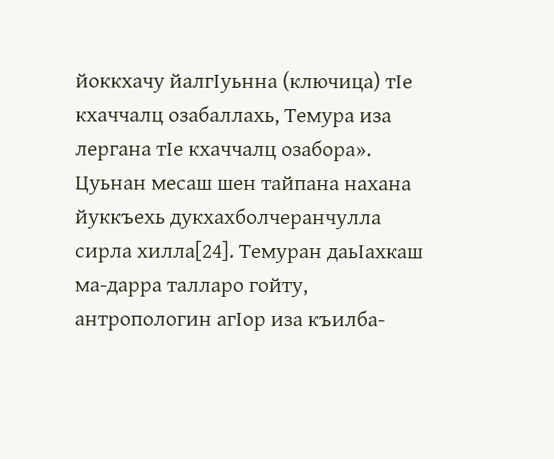йоккхачу йалгӀуьнна (ключица) тӀе кхаччалц озабаллахь, Темура иза лергана тӀе кхаччалц озабора». Цуьнан месаш шен тайпана нахана йуккъехь дукхахболчеранчулла сирла хилла[24]. Темуран даьӀахкаш ма-дарра талларо гойту, антропологин агӀор иза къилба-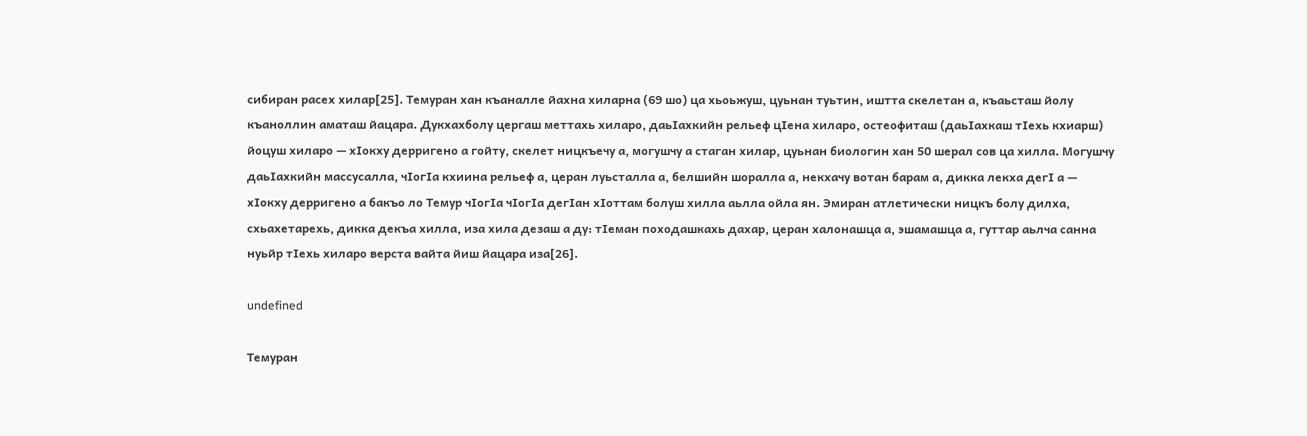сибиран расех хилар[25]. Темуран хан къаналле йахна хиларна (69 шо) ца хьоьжуш, цуьнан туьтин, иштта скелетан а, къаьсташ йолу къаноллин аматаш йацара. Дукхахболу цергаш меттахь хиларо, даьӀахкийн рельеф цӀена хиларо, остеофиташ (даьӀахкаш тӀехь кхиарш) йоцуш хиларо — хӀокху дерригено а гойту, скелет ницкъечу а, могушчу а стаган хилар, цуьнан биологин хан 50 шерал сов ца хилла. Могушчу даьӀахкийн массусалла, чӀогӀа кхиина рельеф а, церан луьсталла а, белшийн шоралла а, некхачу вотан барам а, дикка лекха дегӀ а — хӀокху дерригено а бакъо ло Темур чӀогӀа чӀогӀа дегӀан хӀоттам болуш хилла аьлла ойла ян. Эмиран атлетически ницкъ болу дилха, схьахетарехь, дикка декъа хилла, иза хила дезаш а ду: тӀеман походашкахь дахар, церан халонашца а, эшамашца а, гуттар аьлча санна нуьйр тӀехь хиларо верста вайта йиш йацара иза[26].

undefined

Темуран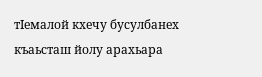тӀемалой кхечу бусулбанех къаьсташ йолу арахьара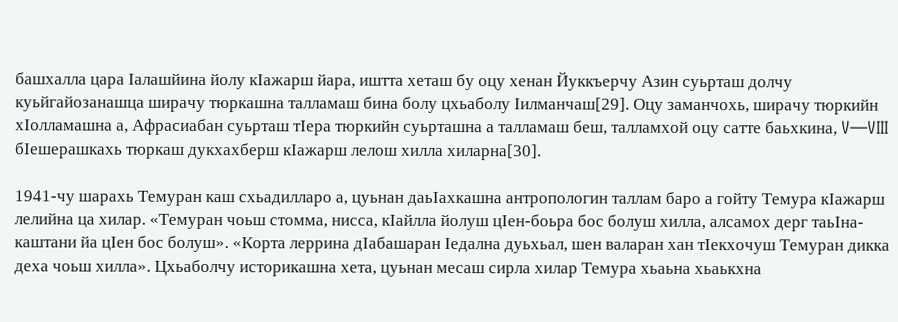башхалла цара Ӏалашйина йолу кӀажарш йара, иштта хеташ бу оцу хенан Йуккъерчу Азин суьрташ долчу куьйгайозанашца ширачу тюркашна талламаш бина болу цхьаболу Ӏилманчаш[29]. Оцу заманчохь, ширачу тюркийн хӀолламашна а, Афрасиабан суьрташ тӀера тюркийн суьрташна а талламаш беш, талламхой оцу сатте баьхкина, V—VIII бӀешерашкахь тюркаш дукхахберш кӀажарш лелош хилла хиларна[30].

1941-чу шарахь Темуран каш схьадилларо а, цуьнан даьӀахкашна антропологин таллам баро а гойту Темура кӀажарш лелийна ца хилар. «Темуран чоьш стомма, нисса, кӀайлла йолуш цӀен-боьра бос болуш хилла, алсамох дерг таьӀна-каштани йа цӀен бос болуш». «Корта леррина дӀабашаран Ӏедална дуьхьал, шен валаран хан тӀекхочуш Темуран дикка деха чоьш хилла». Цхьаболчу историкашна хета, цуьнан месаш сирла хилар Темура хьаьна хьаькхна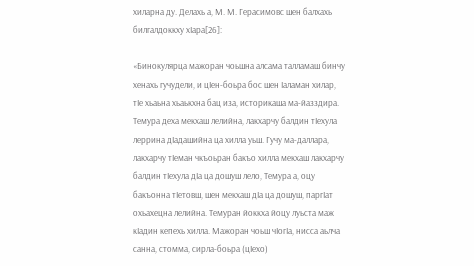хиларна ду. Делахь а, М. М. Герасимовс шен балхахь билгалдоккху хӀара[26]:

«Бинокулярца мажоран чоьшна алсама талламаш бинчу хенахь гучудели, и цӀен-боьра бос шен Ӏаламан хилар, тӀе хьаьна хьаькхна бац иза, историкаша ма-йазздира. Темура деха мекхаш лелийна, лакхарчу балдин тӀехула леррина дӀадашийна ца хилла уьш. Гучу ма-даллара, лакхарчу тӀеман чкъоьран бакъо хилла мекхаш лакхарчу балдин тӀехула дӀа ца дошуш лело, Темура а, оцу бакъонна тӀетовш, шен мекхаш дӀа ца дошуш, паргӀат охьахецна лелийна. Темуран йоккха йоцу луьста маж кӀадин кепехь хилла. Мажоран чоьш чӀогӀа, нисса аьлча санна, стомма, сирла-боьра (цӀехо)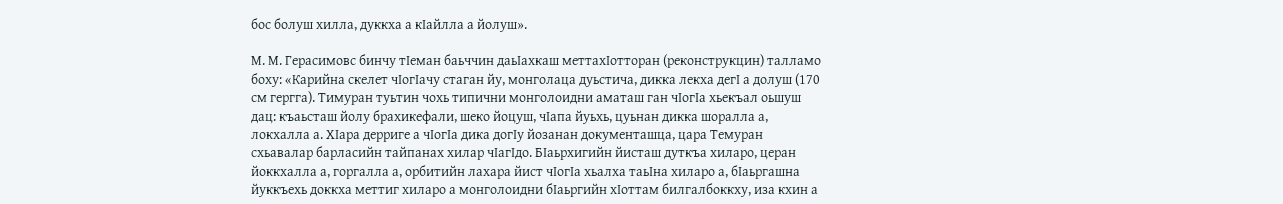бос болуш хилла, дуккха а кӀайлла а йолуш».

М. М. Герасимовс бинчу тӀеман баьччин даьӀахкаш меттахӀотторан (реконструкцин) талламо боху: «Карийна скелет чӀогӀачу стаган йу, монголаца дуьстича, дикка лекха дегӀ а долуш (170 см гергга). Тимуран туьтин чохь типични монголоидни аматаш ган чӀогӀа хьекъал оьшуш дац: къаьсташ йолу брахикефали, шеко йоцуш, чӀапа йуьхь, цуьнан дикка шоралла а, локхалла а. ХӀара дерриге а чӀогӀа дика догӀу йозанан документашца, цара Темуран схьавалар барласийн тайпанах хилар чӀагӀдо. БӀаьрхигийн йисташ дуткъа хиларо, церан йоккхалла а, горгалла а, орбитийн лахара йист чӀогӀа хьалха таьӀна хиларо а, бӀаьргашна йуккъехь доккха меттиг хиларо а монголоидни бӀаьргийн хӀоттам билгалбоккху, иза кхин а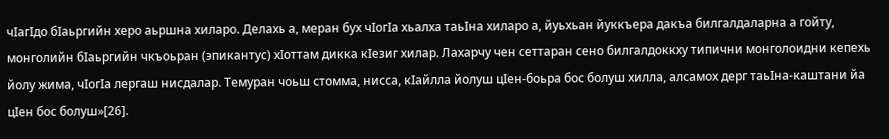чӀагӀдо бӀаьргийн херо аьршна хиларо. Делахь а, меран бух чӀогӀа хьалха таьӀна хиларо а, йуьхьан йуккъера дакъа билгалдаларна а гойту, монголийн бӀаьргийн чкъоьран (эпикантус) хӀоттам дикка кӀезиг хилар. Лахарчу чен сеттаран сено билгалдоккху типични монголоидни кепехь йолу жима, чӀогӀа лергаш нисдалар. Темуран чоьш стомма, нисса, кӀайлла йолуш цӀен-боьра бос болуш хилла, алсамох дерг таьӀна-каштани йа цӀен бос болуш»[26].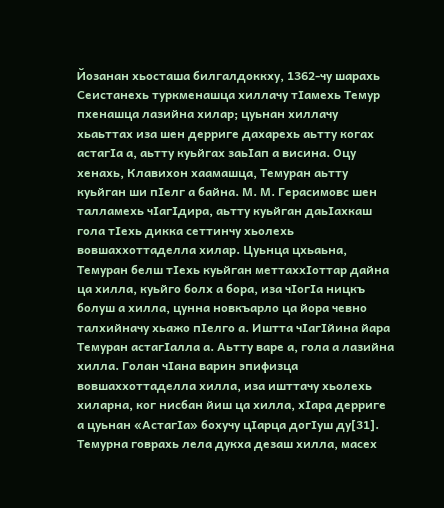Йозанан хьосташа билгалдоккху, 1362-чу шарахь Сеистанехь туркменашца хиллачу тӀамехь Темур пхенашца лазийна хилар; цуьнан хиллачу хьаьттах иза шен дерриге дахарехь аьтту когах астагӀа а, аьтту куьйгах заьӀап а висина. Оцу хенахь, Клавихон хаамашца, Темуран аьтту куьйган ши пӀелг а байна. М. М. Герасимовс шен талламехь чӀагӀдира, аьтту куьйган даьӀахкаш гола тӀехь дикка сеттинчу хьолехь вовшаххоттаделла хилар. Цуьнца цхьаьна, Темуран белш тӀехь куьйган меттаххӀоттар дайна ца хилла, куьйго болх а бора, иза чӀогӀа ницкъ болуш а хилла, цунна новкъарло ца йора чевно талхийначу хьажо пӀелго а. Иштта чӀагӀйина йара Темуран астагӀалла а. Аьтту варе а, гола а лазийна хилла. Голан чӀана варин эпифизца вовшаххоттаделла хилла, иза ишттачу хьолехь хиларна, ког нисбан йиш ца хилла, хӀара дерриге а цуьнан «АстагӀа» бохучу цӀарца догӀуш ду[31]. Темурна говрахь лела дукха дезаш хилла, масех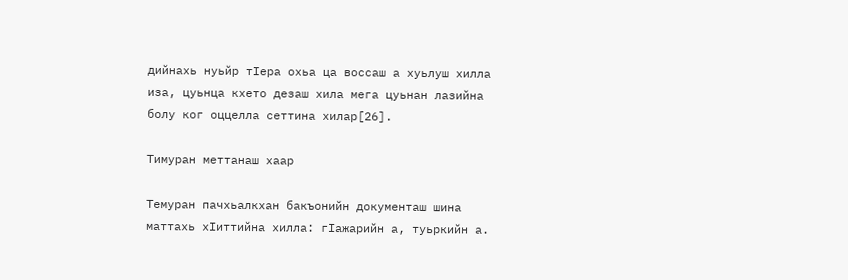дийнахь нуьйр тӀера охьа ца воссаш а хуьлуш хилла иза, цуьнца кхето дезаш хила мега цуьнан лазийна болу ког оццелла сеттина хилар[26].

Тимуран меттанаш хаар

Темуран пачхьалкхан бакъонийн документаш шина маттахь хӀиттийна хилла: гӀажарийн а, туьркийн а.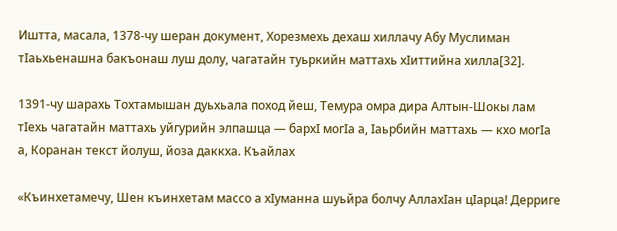Иштта, масала, 1378-чу шеран документ, Хорезмехь дехаш хиллачу Абу Муслиман тӀаьхьенашна бакъонаш луш долу, чагатайн туьркийн маттахь хӀиттийна хилла[32].

1391-чу шарахь Тохтамышан дуьхьала поход йеш, Темура омра дира Алтын-Шокы лам тӀехь чагатайн маттахь уйгурийн элпашца — бархӀ могӀа а, Ӏаьрбийн маттахь — кхо могӀа а, Коранан текст йолуш, йоза даккха. Къайлах

«Къинхетамечу, Шен къинхетам массо а хӀуманна шуьйра болчу АллахӀан цӀарца! Дерриге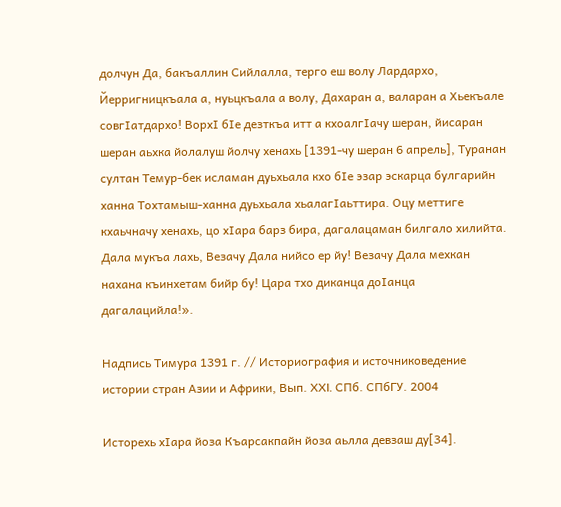долчун Да, бакъаллин Сийлалла, терго еш волу Лардархо, Йерригницкъала а, нуьцкъала а волу, Дахаран а, валаран а Хьекъале совгӀатдархо! ВорхӀ бӀе дезткъа итт а кхоалгӀачу шеран, йисаран шеран аьхка йолалуш йолчу хенахь [1391-чу шеран 6 апрель], Туранан султан Темур-бек исламан дуьхьала кхо бӀе эзар эскарца булгарийн ханна Тохтамыш-ханна дуьхьала хьалагӀаьттира. Оцу меттиге кхаьчначу хенахь, цо хӀара барз бира, дагалацаман билгало хилийта. Дала мукъа лахь, Везачу Дала нийсо ер йу! Везачу Дала мехкан нахана къинхетам бийр бу! Цара тхо диканца доӀанца дагалацийла!».

Надпись Тимура 1391 г. // Историография и источниковедение истории стран Азии и Африки, Вып. XXI. СПб. СПбГУ. 2004

Исторехь хӀара йоза Къарсакпайн йоза аьлла девзаш ду[34].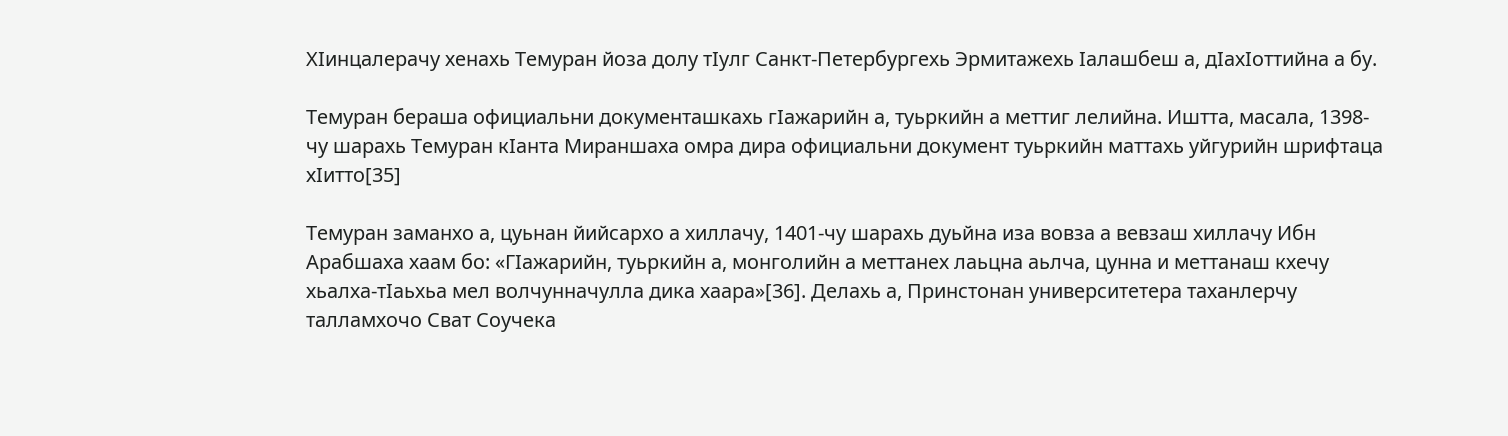ХӀинцалерачу хенахь Темуран йоза долу тӀулг Санкт-Петербургехь Эрмитажехь Ӏалашбеш а, дӀахӀоттийна а бу.

Темуран бераша официальни документашкахь гӀажарийн а, туьркийн а меттиг лелийна. Иштта, масала, 1398-чу шарахь Темуран кӀанта Мираншаха омра дира официальни документ туьркийн маттахь уйгурийн шрифтаца хӀитто[35]

Темуран заманхо а, цуьнан йийсархо а хиллачу, 1401-чу шарахь дуьйна иза вовза а вевзаш хиллачу Ибн Арабшаха хаам бо: «ГӀажарийн, туьркийн а, монголийн а меттанех лаьцна аьлча, цунна и меттанаш кхечу хьалха-тӀаьхьа мел волчунначулла дика хаара»[36]. Делахь а, Принстонан университетера таханлерчу талламхочо Сват Соучека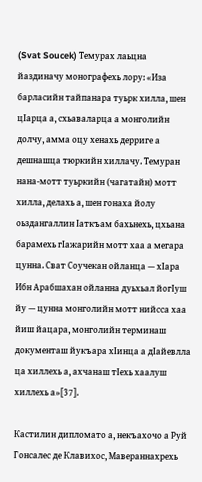(Svat Soucek) Темурах лаьцна йаздиначу монографехь лору: «Иза барласийн тайпанара туьрк хилла, шен цӀарца а, схьаваларца а монголийн долчу, амма оцу хенахь дерриге а дешнашца тюркийн хиллачу. Темуран нана-мотт туьркийн (чагатайн) мотт хилла, делахь а, шен гонаха йолу оьздангаллин Ӏаткъам бахьнехь, цхьана барамехь гӀажарийн мотт хаа а мегара цунна. Сват Соучекан ойланца — хӀара Ибн Арабшахан ойланна дуьхьал йогӀуш йу — цунна монголийн мотт нийсса хаа йиш йацара, монголийн терминаш документаш йукъара хӀинца а дӀайевлла ца хиллехь а, ахчанаш тӀехь хаалуш хиллехь а»[37].

Кастилин дипломато а, некъахочо а Руй Гонсалес де Клавихос, Мавераннахрехь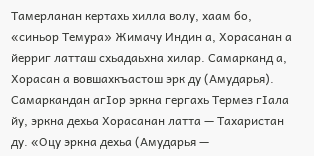Тамерланан кертахь хилла волу, хаам бо, «синьор Темура» Жимачу Индин а, Хорасанан а йерриг латташ схьадаьхна хилар. Самарканд а, Хорасан а вовшахкъастош эрк ду (Амударья). Самаркандан агӀор эркна гергахь Термез гӀала йу, эркна дехьа Хорасанан латта — Тахаристан ду. «Оцу эркна дехьа (Амударья —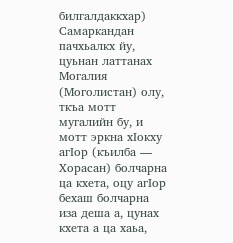билгалдаккхар) Самаркандан пачхьалкх йу, цуьнан латтанах Могалия (Моголистан) олу, ткъа мотт мугалийн бу, и мотт эркна хӀокху агӀор (къилба — Хорасан) болчарна ца кхета, оцу агӀор бехаш болчарна иза деша а, цунах кхета а ца хаьа,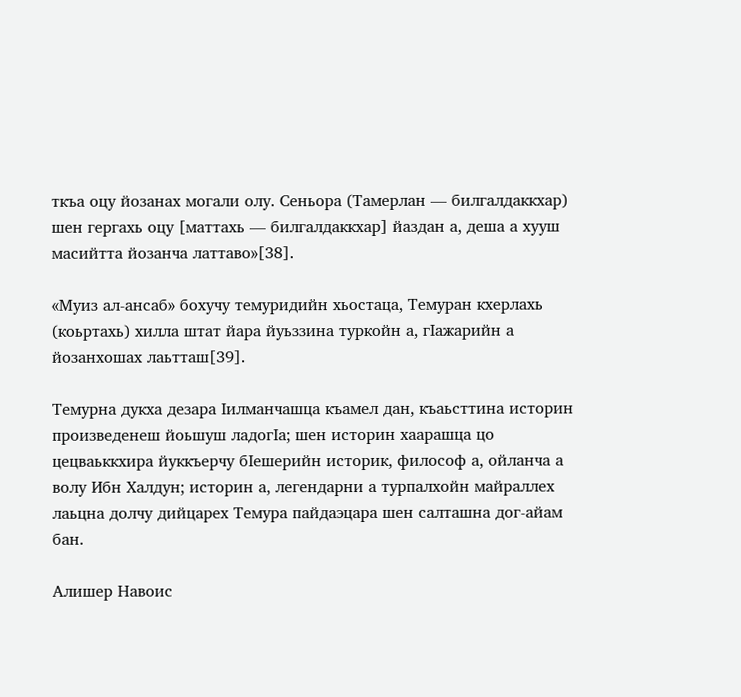ткъа оцу йозанах могали олу. Сеньора (Тамерлан — билгалдаккхар) шен гергахь оцу [маттахь — билгалдаккхар] йаздан а, деша а хууш масийтта йозанча латтаво»[38].

«Муиз ал-ансаб» бохучу темуридийн хьостаца, Темуран кхерлахь (коьртахь) хилла штат йара йуьззина туркойн а, гӀажарийн а йозанхошах лаьтташ[39].

Темурна дукха дезара Ӏилманчашца къамел дан, къаьсттина историн произведенеш йоьшуш ладогӀа; шен историн хаарашца цо цецваьккхира йуккъерчу бӀешерийн историк, философ а, ойланча а волу Ибн Халдун; историн а, легендарни а турпалхойн майраллех лаьцна долчу дийцарех Темура пайдаэцара шен салташна дог-айам бан.

Алишер Навоис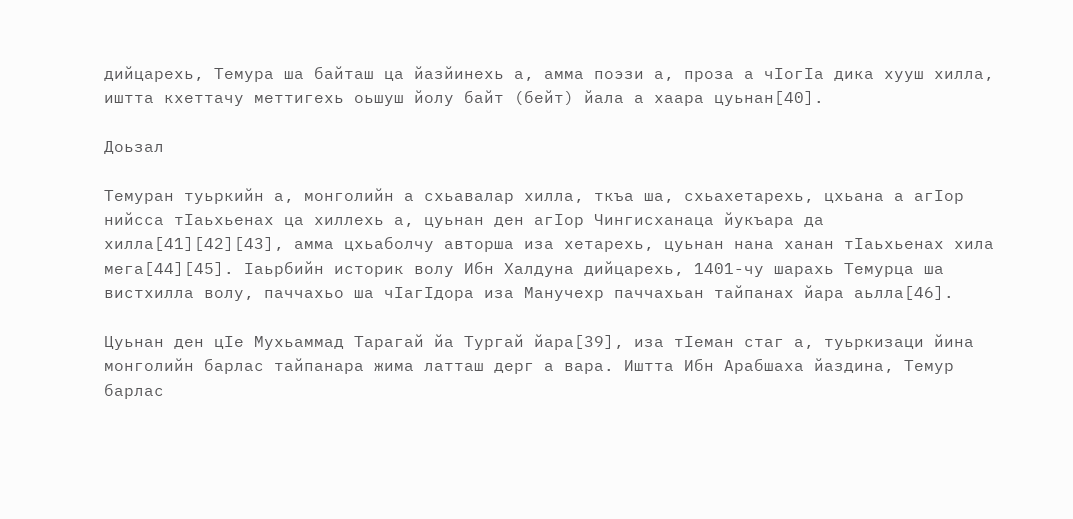дийцарехь, Темура ша байташ ца йазйинехь а, амма поэзи а, проза а чӀогӀа дика хууш хилла, иштта кхеттачу меттигехь оьшуш йолу байт (бейт) йала а хаара цуьнан[40].

Доьзал

Темуран туьркийн а, монголийн а схьавалар хилла, ткъа ша, схьахетарехь, цхьана а агӀор нийсса тӀаьхьенах ца хиллехь а, цуьнан ден агӀор Чингисханаца йукъара да хилла[41][42][43], амма цхьаболчу авторша иза хетарехь, цуьнан нана ханан тӀаьхьенах хила мега[44][45]. Ӏаьрбийн историк волу Ибн Халдуна дийцарехь, 1401-чу шарахь Темурца ша вистхилла волу, паччахьо ша чӀагӀдора иза Манучехр паччахьан тайпанах йара аьлла[46].

Цуьнан ден цӀе Мухьаммад Тарагай йа Тургай йара[39], иза тӀеман стаг а, туьркизаци йина монголийн барлас тайпанара жима латташ дерг а вара. Иштта Ибн Арабшаха йаздина, Темур барлас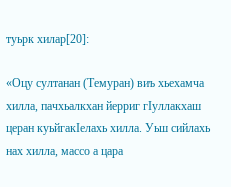туьрк хилар[20]:

«Оцу султанан (Темуран) виъ хьехамча хилла, пачхьалкхан йерриг гӀуллакхаш церан куьйгакӀелахь хилла. Уьш сийлахь нах хилла, массо а цара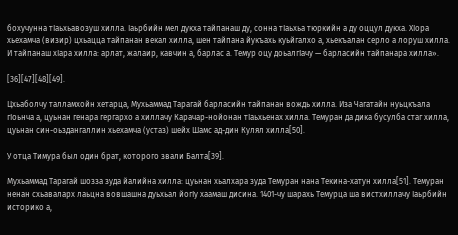бохучунна тӀаьхьавозуш хилла. Ӏаьрбийн мел дукха тайпанаш ду, сонна тӀаьхьа тюркийн а ду оццул дукха. ХӀора хьехамча (визир) цхьацца тайпанан векал хилла, шен тайпана йукъахь куьйгалхо а, хьекъалан серло а лоруш хилла. И тайпанаш хӀара хилла: арлат, жалаир, кавчин а, барлас а. Темур оцу доьалгӀачу — барласийн тайпанара хилла».

[36][47][48][49].

Цхьаболчу талламхойн хетарца, Мухьаммад Тарагай барласийн тайпанан вождь хилла. Иза Чагатайн нуьцкъала гӀоьнча а, цуьнан генара гергархо а хиллачу Карачар-нойонан тӀаьхьенах хилла. Темуран да дика бусулба стаг хилла, цуьнан син-оьздангаллин хьехамча (устаз) шейх Шамс ад-дин Кулял хилла[50].

У отца Тимура был один брат, которого звали Балта[39].

Мухьаммад Тарагай шозза зуда йалийна хилла: цуьнан хьалхара зуда Темуран нана Текина-хатун хилла[51]. Темуран ненан схьаваларх лаьцна вовшашна дуьхьал йогӀу хаамаш дисина. 1401-чу шарахь Темурца ша вистхиллачу Ӏаьрбийн историко а,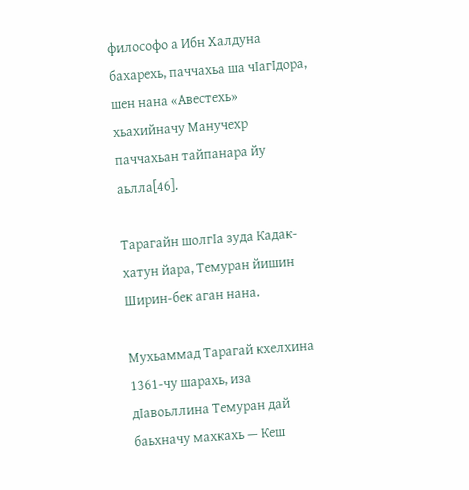философо а Ибн Халдуна бахарехь, паччахьа ша чӀагӀдора, шен нана «Авестехь» хьахийначу Манучехр паччахьан тайпанара йу аьлла[46].

Тарагайн шолгӀа зуда Кадак-хатун йара, Темуран йишин Ширин-бек аган нана.

Мухьаммад Тарагай кхелхина 1361-чу шарахь, иза дӀавоьллина Темуран дай баьхначу махкахь — Кеш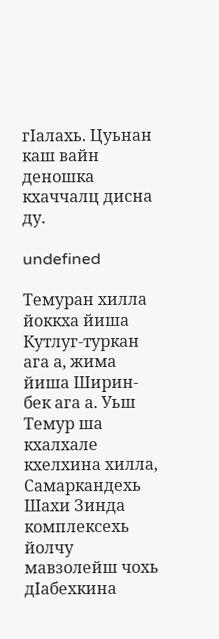гӀалахь. Цуьнан каш вайн деношка кхаччалц дисна ду.

undefined

Темуран хилла йоккха йиша Кутлуг-туркан ага а, жима йиша Ширин-бек ага а. Уьш Темур ша кхалхале кхелхина хилла, Самаркандехь Шахи Зинда комплексехь йолчу мавзолейш чохь дӀабехкина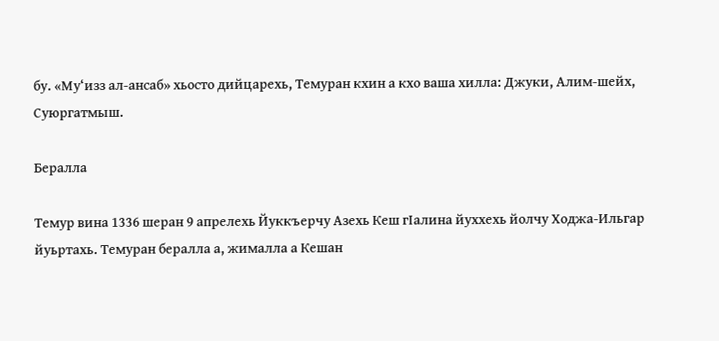бу. «Му‘изз ал-ансаб» хьосто дийцарехь, Темуран кхин а кхо ваша хилла: Джуки, Алим-шейх, Суюргатмыш.

Бералла

Темур вина 1336 шеран 9 апрелехь Йуккъерчу Азехь Кеш гӀалина йуххехь йолчу Ходжа-Ильгар йуьртахь. Темуран бералла а, жималла а Кешан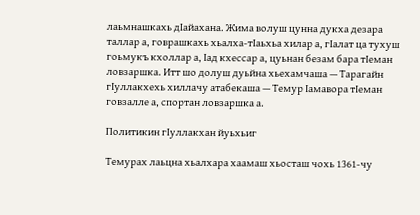лаьмнашкахь дӀайахана. Жима волуш цунна дукха дезара таллар а, говрашкахь хьалха-тӀаьхьа хилар а, гӀалат ца тухуш гоьмукъ кхоллар а, Ӏад кхессар а, цуьнан безам бара тӀеман ловзаршка. Итт шо долуш дуьйна хьехамчаша — Тарагайн гӀуллакхехь хиллачу атабекаша — Темур Ӏамавора тӀеман говзалле а, спортан ловзаршка а.

Политикин гӀуллакхан йуьхьиг

Темурах лаьцна хьалхара хаамаш хьосташ чохь 1361-чу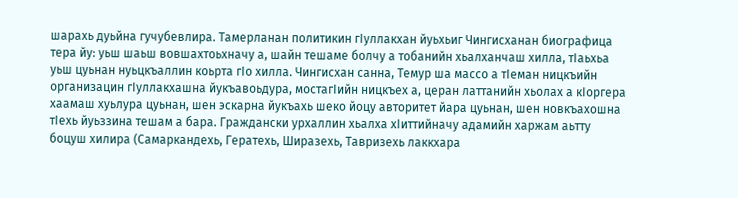шарахь дуьйна гучубевлира. Тамерланан политикин гӀуллакхан йуьхьиг Чингисханан биографица тера йу: уьш шаьш вовшахтоьхначу а, шайн тешаме болчу а тобанийн хьалханчаш хилла, тӀаьхьа уьш цуьнан нуьцкъаллин коьрта гӀо хилла. Чингисхан санна, Темур ша массо а тӀеман ницкъийн организацин гӀуллакхашна йукъавоьдура, мостагӀийн ницкъех а, церан латтанийн хьолах а кӀоргера хаамаш хуьлура цуьнан, шен эскарна йукъахь шеко йоцу авторитет йара цуьнан, шен новкъахошна тӀехь йуьззина тешам а бара. Граждански урхаллин хьалха хӀиттийначу адамийн харжам аьтту боцуш хилира (Самаркандехь, Гератехь, Ширазехь, Тавризехь лаккхара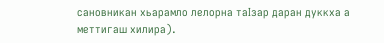сановникан хьарамло лелорна таӀзар даран дуккха а меттигаш хилира).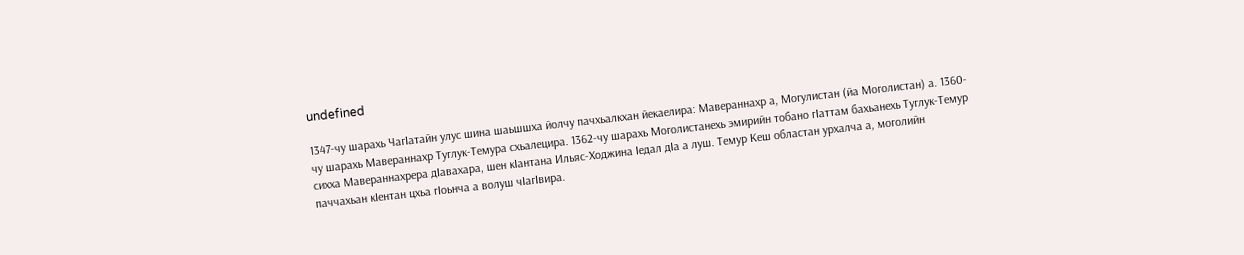undefined

1347-чу шарахь ЧагӀатайн улус шина шаьшшха йолчу пачхьалкхан йекаелира: Мавераннахр а, Могулистан (йа Моголистан) а. 1360-чу шарахь Мавераннахр Туглук-Темура схьалецира. 1362-чу шарахь Моголистанехь эмирийн тобано гӀаттам бахьанехь Туглук-Темур сихха Мавераннахрера дӀавахара, шен кӀантана Ильяс-Ходжина Ӏедал дӀа а луш. Темур Кеш областан урхалча а, моголийн паччахьан кӀентан цхьа гӀоьнча а волуш чӀагӀвира.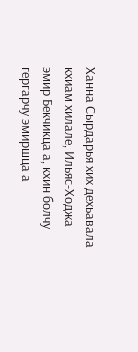Ханна Сырдарья хих дехьавала кхиам хилале, Ильяс-Ходжа эмир Бекчикца а, кхин болчу гергарчу эмиршца а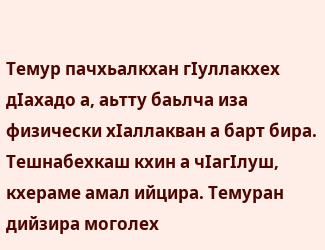Темур пачхьалкхан гӀуллакхех дӀахадо а, аьтту баьлча иза физически хӀаллакван а барт бира. Тешнабехкаш кхин а чӀагӀлуш, кхераме амал ийцира. Темуран дийзира моголех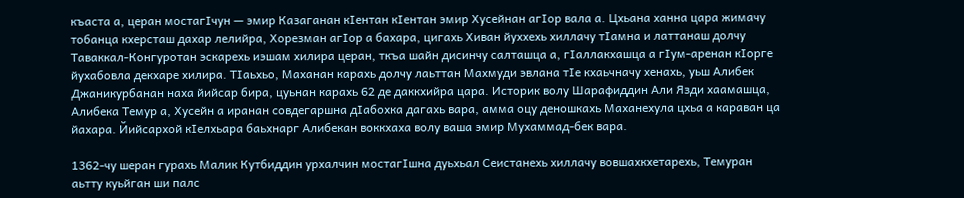къаста а, церан мостагӀчун — эмир Казаганан кӀентан кӀентан эмир Хусейнан агӀор вала а. Цхьана ханна цара жимачу тобанца кхерсташ дахар лелийра, Хорезман агӀор а бахара, цигахь Хиван йуххехь хиллачу тӀамна и латтанаш долчу Таваккал-Конгуротан эскарехь иэшам хилира церан, ткъа шайн дисинчу салташца а, гӀаллакхашца а гӀум-аренан кӀорге йухабовла декхаре хилира. ТӀаьхьо, Маханан карахь долчу лаьттан Махмуди эвлана тӀе кхаьчначу хенахь, уьш Алибек Джаникурбанан наха йийсар бира, цуьнан карахь 62 де даккхийра цара. Историк волу Шарафиддин Али Язди хаамашца, Алибека Темур а, Хусейн а иранан совдегаршна дӀабохка дагахь вара, амма оцу деношкахь Маханехула цхьа а караван ца йахара. Йийсархой кӀелхьара баьхнарг Алибекан воккхаха волу ваша эмир Мухаммад-бек вара.

1362-чу шеран гурахь Малик Кутбиддин урхалчин мостагӀшна дуьхьал Сеистанехь хиллачу вовшахкхетарехь, Темуран аьтту куьйган ши палс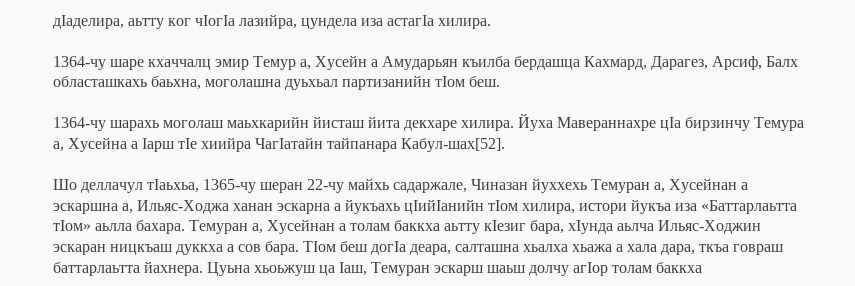дӀаделира, аьтту ког чӀогӀа лазийра, цундела иза астагӀа хилира.

1364-чу шаре кхаччалц эмир Темур а, Хусейн а Амударьян къилба бердашца Кахмард, Дарагез, Арсиф, Балх областашкахь баьхна, моголашна дуьхьал партизанийн тӀом беш.

1364-чу шарахь моголаш маьхкарийн йисташ йита декхаре хилира. Йуха Мавераннахре цӀа бирзинчу Темура а, Хусейна а Ӏарш тӀе хиийра ЧагӀатайн тайпанара Кабул-шах[52].

Шо деллачул тӀаьхьа, 1365-чу шеран 22-чу майхь садаржале, Чиназан йуххехь Темуран а, Хусейнан а эскаршна а, Ильяс-Ходжа ханан эскарна а йукъахь цӀийӀанийн тӀом хилира, истори йукъа иза «Баттарлаьтта тӀом» аьлла бахара. Темуран а, Хусейнан а толам баккха аьтту кӀезиг бара, хӀунда аьлча Ильяс-Ходжин эскаран ницкъаш дуккха а сов бара. ТӀом беш догӀа деара, салташна хьалха хьажа а хала дара, ткъа говраш баттарлаьтта йахнера. Цуьна хьоьжуш ца Ӏаш, Темуран эскарш шаьш долчу агӀор толам баккха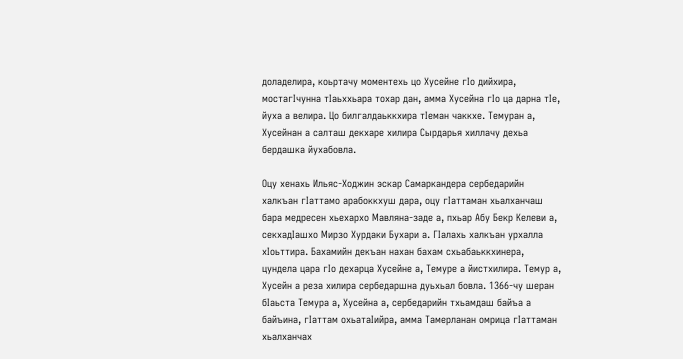доладелира, коьртачу моментехь цо Хусейне гӀо дийхира, мостагӀчунна тӀаьххьара тохар дан, амма Хусейна гӀо ца дарна тӀе, йуха а велира. Цо билгалдаьккхира тӀеман чаккхе. Темуран а, Хусейнан а салташ декхаре хилира Сырдарья хиллачу дехьа бердашка йухабовла.

Оцу хенахь Ильяс-Ходжин эскар Самаркандера сербедарийн халкъан гӀаттамо арабоккхуш дара, оцу гӀаттаман хьалханчаш бара медресен хьехархо Мавляна-заде а, пхьар Абу Бекр Келеви а, секхадӀашхо Мирзо Хурдаки Бухари а. ГӀалахь халкъан урхалла хӀоьттира. Бахамийн декъан нахан бахам схьабаьккхинера, цундела цара гӀо дехарца Хусейне а, Темуре а йистхилира. Темур а, Хусейн а реза хилира сербедаршна дуьхьал бовла. 1366-чу шеран бӀаьста Темура а, Хусейна а, сербедарийн тхьамдаш байъа а байъина, гӀаттам охьатаӀийра, амма Тамерланан омрица гӀаттаман хьалханчах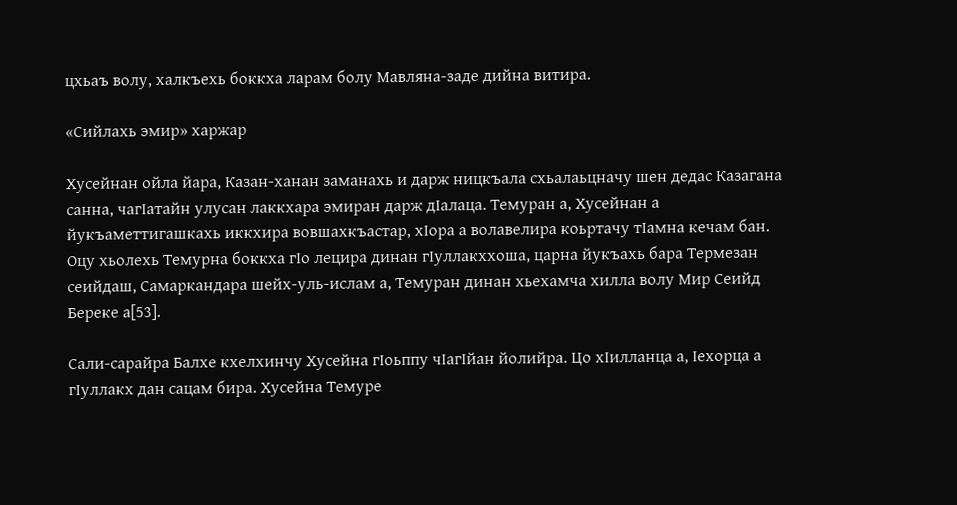цхьаъ волу, халкъехь боккха ларам болу Мавляна-заде дийна витира.

«Сийлахь эмир» харжар

Хусейнан ойла йара, Казан-ханан заманахь и дарж ницкъала схьалаьцначу шен дедас Казагана санна, чагӀатайн улусан лаккхара эмиран дарж дӀалаца. Темуран а, Хусейнан а йукъаметтигашкахь иккхира вовшахкъастар, хӀора а волавелира коьртачу тӀамна кечам бан. Оцу хьолехь Темурна боккха гӀо лецира динан гӀуллакххоша, царна йукъахь бара Термезан сеийдаш, Самаркандара шейх-уль-ислам а, Темуран динан хьехамча хилла волу Мир Сеийд Береке а[53].

Сали-сарайра Балхе кхелхинчу Хусейна гӀоьппу чӀагӀйан йолийра. Цо хӀилланца а, Ӏехорца а гӀуллакх дан сацам бира. Хусейна Темуре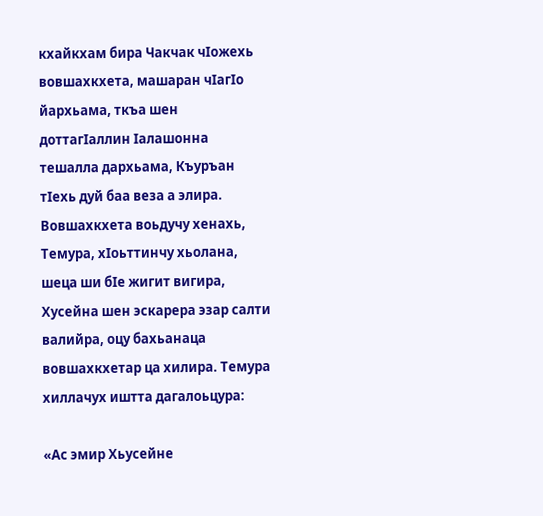кхайкхам бира Чакчак чӀожехь вовшахкхета, машаран чӀагӀо йархьама, ткъа шен доттагӀаллин Ӏалашонна тешалла дархьама, Къуръан тӀехь дуй баа веза а элира. Вовшахкхета воьдучу хенахь, Темура, хӀоьттинчу хьолана, шеца ши бӀе жигит вигира, Хусейна шен эскарера эзар салти валийра, оцу бахьанаца вовшахкхетар ца хилира. Темура хиллачух иштта дагалоьцура:

«Ас эмир Хьусейне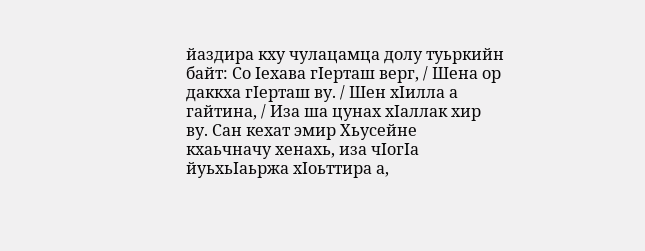йаздира кху чулацамца долу туьркийн байт: Со Ӏехава гӀерташ верг, / Шена ор даккха гӀерташ ву. / Шен хӀилла а гайтина, / Иза ша цунах хӀаллак хир ву. Сан кехат эмир Хьусейне кхаьчначу хенахь, иза чӀогӀа йуьхьӀаьржа хӀоьттира а,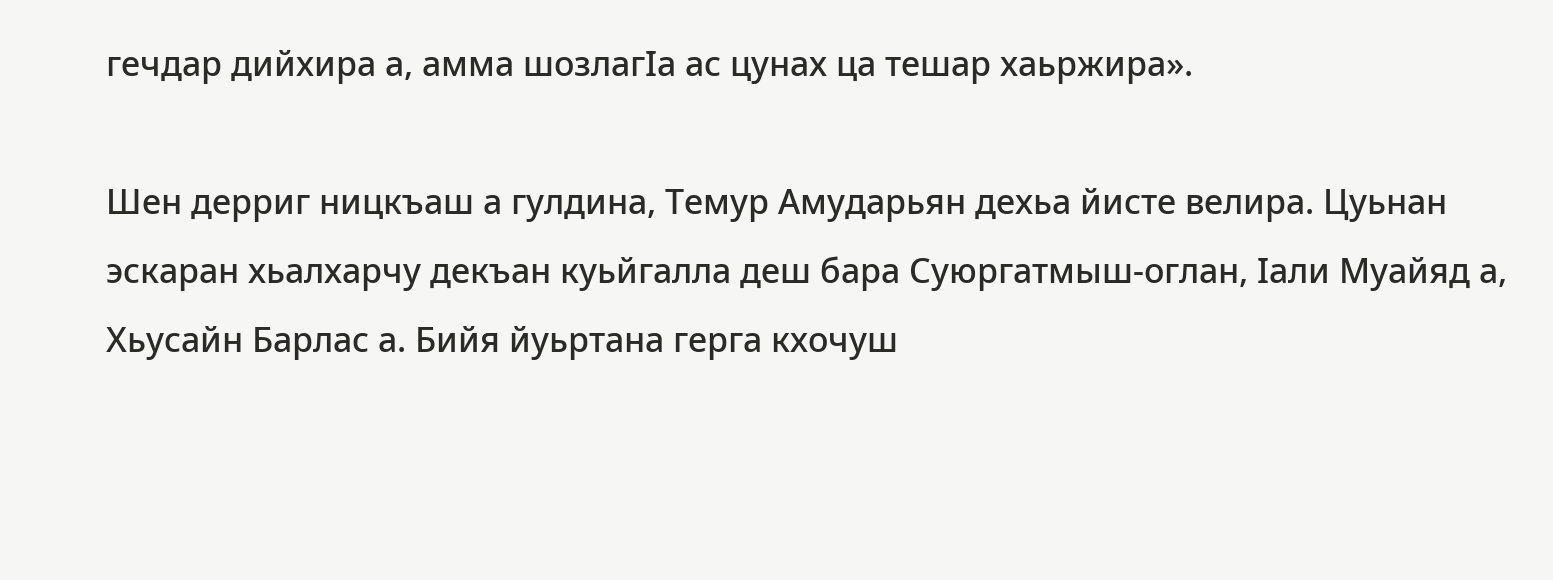гечдар дийхира а, амма шозлагӀа ас цунах ца тешар хаьржира».

Шен дерриг ницкъаш а гулдина, Темур Амударьян дехьа йисте велира. Цуьнан эскаран хьалхарчу декъан куьйгалла деш бара Суюргатмыш-оглан, Ӏали Муайяд а, Хьусайн Барлас а. Бийя йуьртана герга кхочуш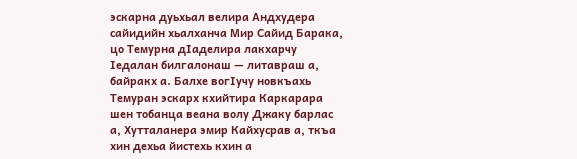эскарна дуьхьал велира Андхудера сайидийн хьалханча Мир Сайид Барака, цо Темурна дӀаделира лакхарчу Ӏедалан билгалонаш — литавраш а, байракх а. Балхе вогӀучу новкъахь Темуран эскарх кхийтира Каркарара шен тобанца веана волу Джаку барлас а, Хутталанера эмир Кайхусрав а, ткъа хин дехьа йистехь кхин а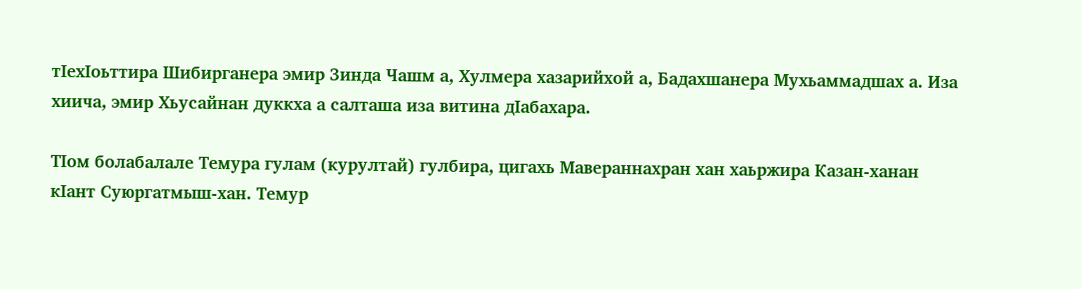тӀехӀоьттира Шибирганера эмир Зинда Чашм а, Хулмера хазарийхой а, Бадахшанера Мухьаммадшах а. Иза хиича, эмир Хьусайнан дуккха а салташа иза витина дӀабахара.

ТӀом болабалале Темура гулам (курултай) гулбира, цигахь Мавераннахран хан хаьржира Казан-ханан кӀант Суюргатмыш-хан. Темур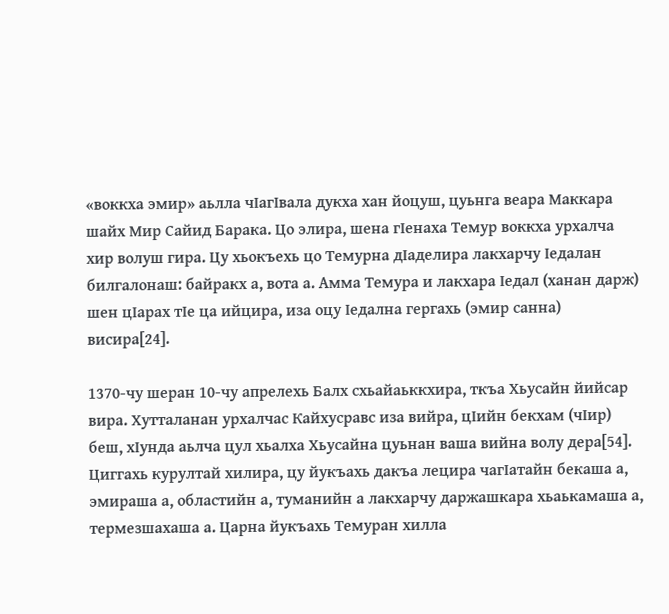«воккха эмир» аьлла чӀагӀвала дукха хан йоцуш, цуьнга веара Маккара шайх Мир Сайид Барака. Цо элира, шена гӀенаха Темур воккха урхалча хир волуш гира. Цу хьокъехь цо Темурна дӀаделира лакхарчу Ӏедалан билгалонаш: байракх а, вота а. Амма Темура и лакхара Ӏедал (ханан дарж) шен цӀарах тӀе ца ийцира, иза оцу Ӏедална гергахь (эмир санна) висира[24].

1370-чу шеран 10-чу апрелехь Балх схьайаьккхира, ткъа Хьусайн йийсар вира. Хутталанан урхалчас Кайхусравс иза вийра, цӀийн бекхам (чӀир) беш, хӀунда аьлча цул хьалха Хьусайна цуьнан ваша вийна волу дера[54]. Циггахь курултай хилира, цу йукъахь дакъа лецира чагӀатайн бекаша а, эмираша а, областийн а, туманийн а лакхарчу даржашкара хьаькамаша а, термезшахаша а. Царна йукъахь Темуран хилла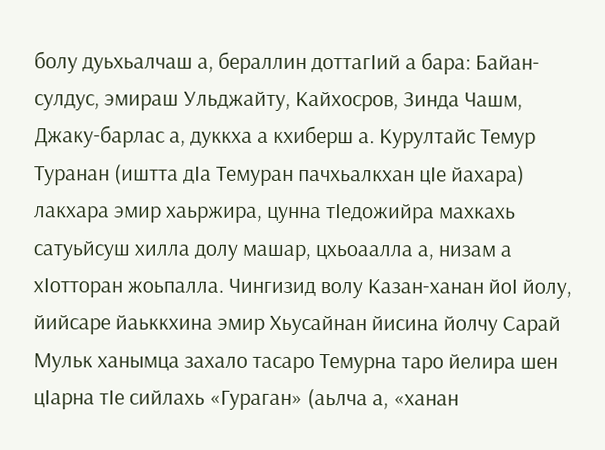болу дуьхьалчаш а, бераллин доттагӀий а бара: Байан-сулдус, эмираш Ульджайту, Кайхосров, Зинда Чашм, Джаку-барлас а, дуккха а кхиберш а. Курултайс Темур Туранан (иштта дӀа Темуран пачхьалкхан цӀе йахара) лакхара эмир хаьржира, цунна тӀедожийра махкахь сатуьйсуш хилла долу машар, цхьоаалла а, низам а хӀотторан жоьпалла. Чингизид волу Казан-ханан йоӀ йолу, йийсаре йаьккхина эмир Хьусайнан йисина йолчу Сарай Мульк ханымца захало тасаро Темурна таро йелира шен цӀарна тӀе сийлахь «Гураган» (аьлча а, «ханан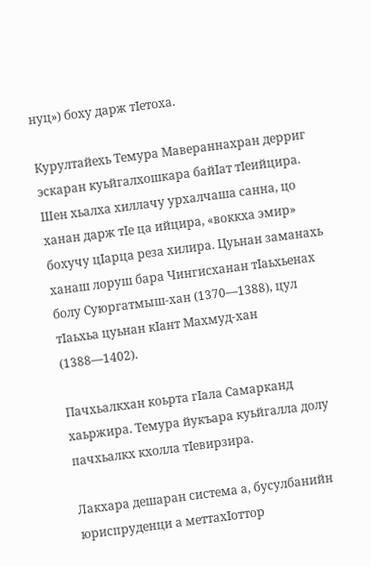нуц») боху дарж тӀетоха.

Курултайехь Темура Мавераннахран дерриг эскаран куьйгалхошкара байӀат тӀеийцира. Шен хьалха хиллачу урхалчаша санна, цо ханан дарж тӀе ца ийцира, «воккха эмир» бохучу цӀарца реза хилира. Цуьнан заманахь ханаш лоруш бара Чингисханан тӀаьхьенах болу Суюргатмыш-хан (1370—1388), цул тӀаьхьа цуьнан кӀант Махмуд-хан (1388—1402).

Пачхьалкхан коьрта гӀала Самарканд хаьржира. Темура йукъара куьйгалла долу пачхьалкх кхолла тӀевирзира.

Лакхара дешаран система а, бусулбанийн юриспруденци а меттахӀоттор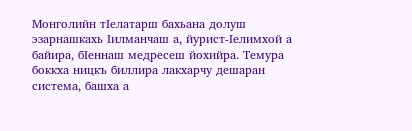Монголийн тӀелатарш бахьана долуш эзарнашкахь Ӏилманчаш а, йурист-Ӏелимхой а байира, бӀеннаш медресеш йохийра. Темура боккха ницкъ биллира лакхарчу дешаран система, башха а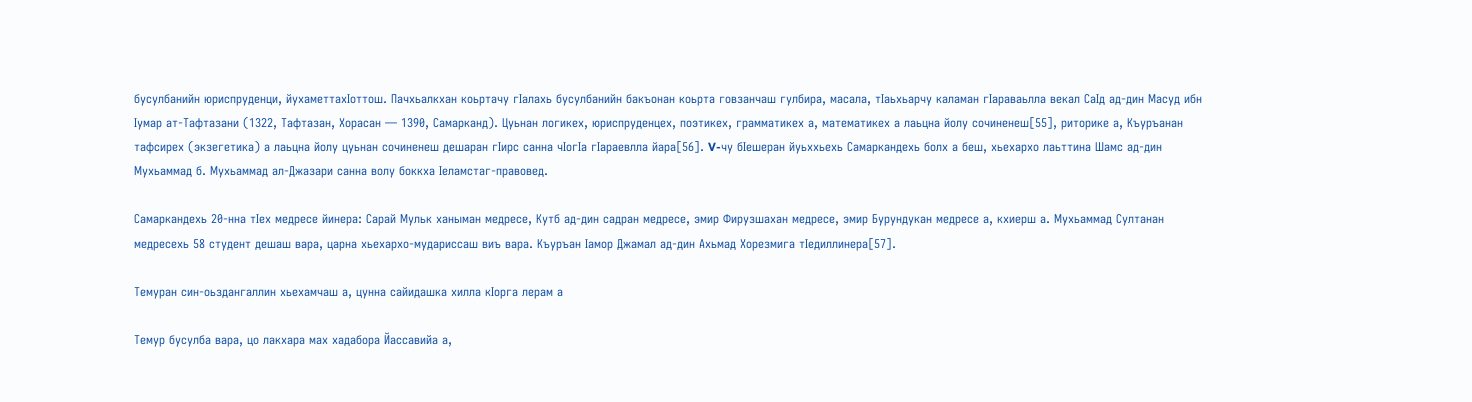бусулбанийн юриспруденци, йухаметтахӀоттош. Пачхьалкхан коьртачу гӀалахь бусулбанийн бакъонан коьрта говзанчаш гулбира, масала, тӀаьхьарчу каламан гӀараваьлла векал СаӀд ад-дин Масуд ибн Ӏумар ат-Тафтазани (1322, Тафтазан, Хорасан — 1390, Самарканд). Цуьнан логикех, юриспруденцех, поэтикех, грамматикех а, математикех а лаьцна йолу сочиненеш[55], риторике а, Къуръанан тафсирех (экзегетика) а лаьцна йолу цуьнан сочиненеш дешаран гӀирс санна чӀогӀа гӀараевлла йара[56]. V-чу бӀешеран йуьххьехь Самаркандехь болх а беш, хьехархо лаьттина Шамс ад-дин Мухьаммад б. Мухьаммад ал-Джазари санна волу боккха Ӏеламстаг-правовед.

Самаркандехь 20-нна тӀех медресе йинера: Сарай Мульк ханыман медресе, Кутб ад-дин садран медресе, эмир Фирузшахан медресе, эмир Бурундукан медресе а, кхиерш а. Мухьаммад Султанан медресехь 58 студент дешаш вара, царна хьехархо-мудариссаш виъ вара. Къуръан Ӏамор Джамал ад-дин Ахьмад Хорезмига тӀедиллинера[57].

Темуран син-оьздангаллин хьехамчаш а, цунна сайидашка хилла кӀорга лерам а

Темур бусулба вара, цо лакхара мах хадабора Йассавийа а,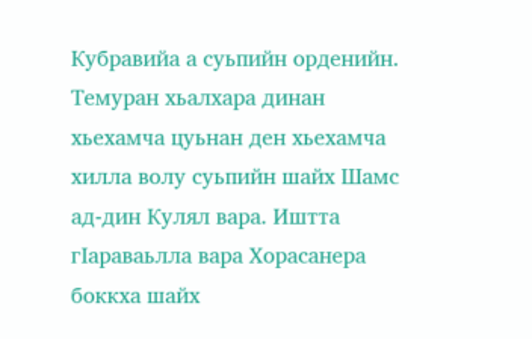Кубравийа а суьпийн орденийн. Темуран хьалхара динан хьехамча цуьнан ден хьехамча хилла волу суьпийн шайх Шамс ад-дин Кулял вара. Иштта гӀараваьлла вара Хорасанера боккха шайх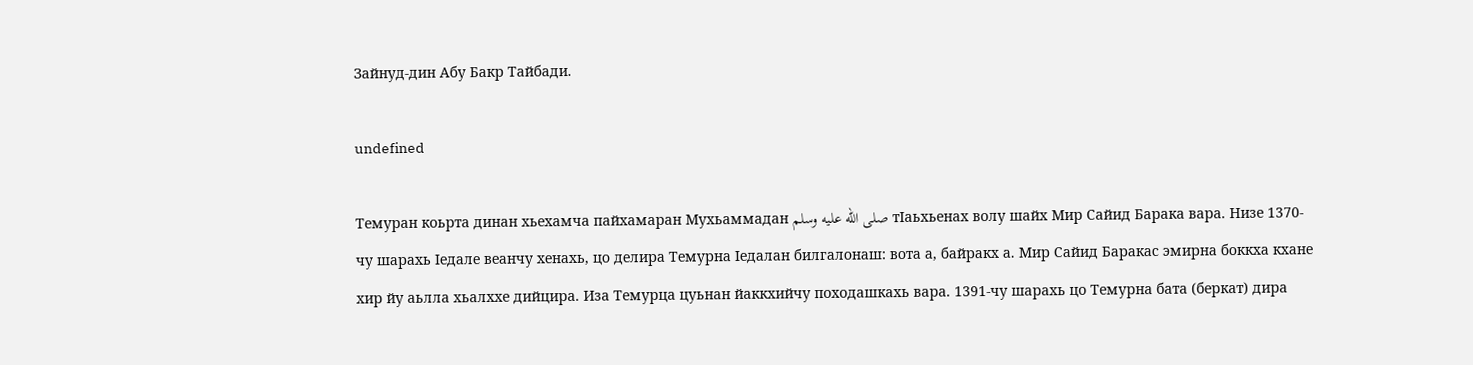Зайнуд-дин Абу Бакр Тайбади.

undefined

Темуран коьрта динан хьехамча пайхамаран Мухьаммадан صلى الله عليه وسلم тӀаьхьенах волу шайх Мир Сайид Барака вара. Низе 1370-чу шарахь Ӏедале веанчу хенахь, цо делира Темурна Ӏедалан билгалонаш: вота а, байракх а. Мир Сайид Баракас эмирна боккха кхане хир йу аьлла хьалххе дийцира. Иза Темурца цуьнан йаккхийчу походашкахь вара. 1391-чу шарахь цо Темурна бата (беркат) дира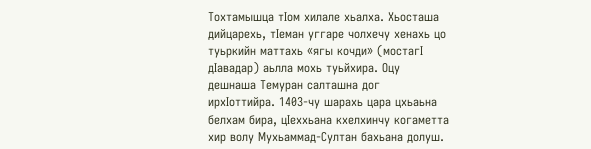Тохтамышца тӀом хилале хьалха. Хьосташа дийцарехь, тӀеман уггаре чолхечу хенахь цо туьркийн маттахь «ягы кочди» (мостагӀ дӀавадар) аьлла мохь туьйхира. Оцу дешнаша Темуран салташна дог ирхӀоттийра. 1403-чу шарахь цара цхьаьна белхам бира, цӀеххьана кхелхинчу когаметта хир волу Мухьаммад-Султан бахьана долуш.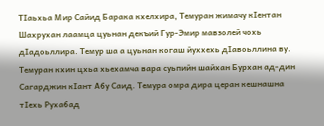ТӀаьхьа Мир Сайид Барака кхелхира, Темуран жимачу кӀентан Шахрухан лаамца цуьнан декъий Гур-Эмир мавзолей чохь дӀадоьллира. Темур ша а цуьнан когаш йуххехь дӀавоьллина ву. Темуран кхин цхьа хьехамча вара суьпийн шайхан Бурхан ад-дин Сагарджин кӀант Абу Саид. Темура омра дира церан кешнашна тӀехь Рухабад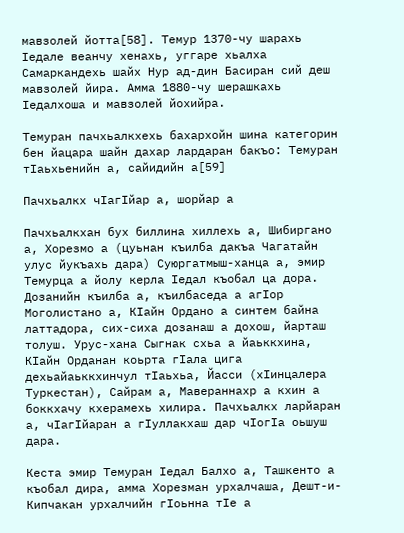мавзолей йотта[58]. Темур 1370-чу шарахь Ӏедале веанчу хенахь, уггаре хьалха Самаркандехь шайх Нур ад-дин Басиран сий деш мавзолей йира. Амма 1880-чу шерашкахь Ӏедалхоша и мавзолей йохийра.

Темуран пачхьалкхехь бахархойн шина категорин бен йацара шайн дахар лардаран бакъо: Темуран тӀаьхьенийн а, сайидийн а[59]

Пачхьалкх чӀагӀйар а, шорйар а

Пачхьалкхан бух биллина хиллехь а, Шибиргано а, Хорезмо а (цуьнан къилба дакъа Чагатайн улус йукъахь дара) Суюргатмыш-ханца а, эмир Темурца а йолу керла Ӏедал къобал ца дора. Дозанийн къилба а, къилбаседа а агӀор Моголистано а, КӀайн Ордано а синтем байна латтадора, сих-сиха дозанаш а дохош, йарташ толуш. Урус-хана Сыгнак схьа а йаьккхина, КӀайн Орданан коьрта гӀала цига дехьайаьккхинчул тӀаьхьа, Йасси (хӀинцалера Туркестан), Сайрам а, Мавераннахр а кхин а боккхачу кхерамехь хилира. Пачхьалкх ларйаран а, чӀагӀйаран а гӀуллакхаш дар чӀогӀа оьшуш дара.

Кеста эмир Темуран Ӏедал Балхо а, Ташкенто а къобал дира, амма Хорезман урхалчаша, Дешт-и-Кипчакан урхалчийн гӀоьнна тӀе а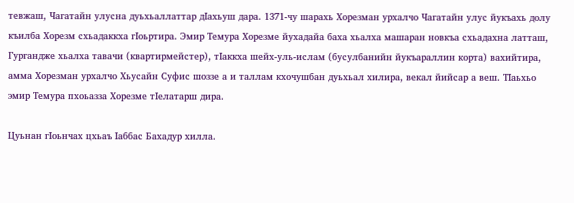тевжаш, Чагатайн улусна дуьхьаллаттар дӀахьуш дара. 1371-чу шарахь Хорезман урхалчо Чагатайн улус йукъахь долу къилба Хорезм схьадаккха гӀоьртира. Эмир Темура Хорезме йухадайа баха хьалха машаран новкъа схьадахна латташ, Гургандже хьалха тавачи (квартирмейстер), тӀаккха шейх-уль-ислам (бусулбанийн йукъараллин корта) вахийтира, амма Хорезман урхалчо Хьусайн Суфис шоззе а и таллам кхочушбан дуьхьал хилира, векал йийсар а веш. ТӀаьхьо эмир Темура пхоьазза Хорезме тӀелатарш дира.

Цуьнан гӀоьнчах цхьаъ Ӏаббас Бахадур хилла.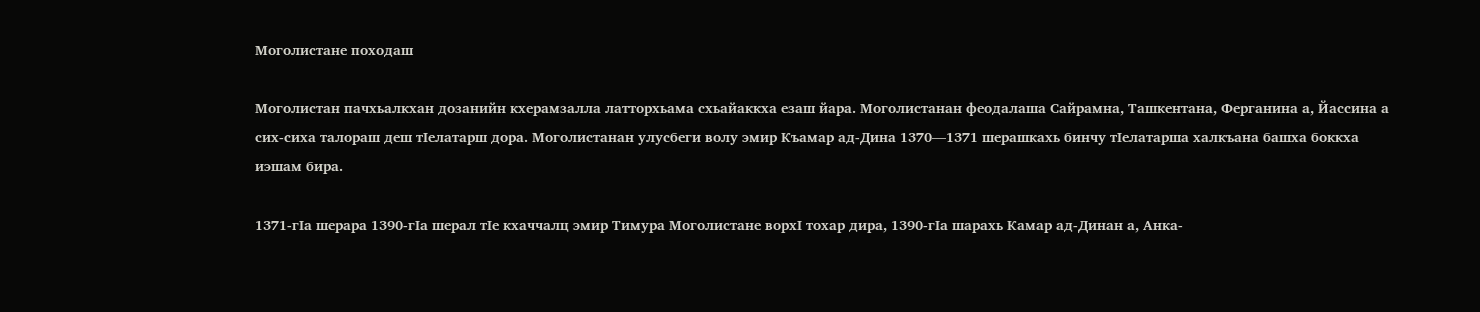Моголистане походаш

Моголистан пачхьалкхан дозанийн кхерамзалла латторхьама схьайаккха езаш йара. Моголистанан феодалаша Сайрамна, Ташкентана, Ферганина а, Йассина а сих-сиха талораш деш тӀелатарш дора. Моголистанан улусбеги волу эмир Къамар ад-Дина 1370—1371 шерашкахь бинчу тӀелатарша халкъана башха боккха иэшам бира.

1371-гӀа шерара 1390-гӀа шерал тӀе кхаччалц эмир Тимура Моголистане ворхӀ тохар дира, 1390-гӀа шарахь Камар ад-Динан а, Анка-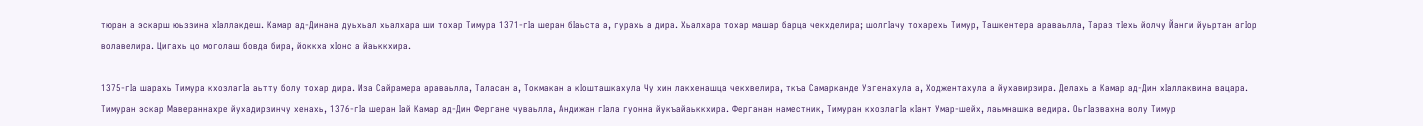тюран а эскарш юьззина хӀаллакдеш. Камар ад-Динана дуьхьал хьалхара ши тохар Тимура 1371-гӀа шеран бӀаьста а, гурахь а дира. Хьалхара тохар машар барца чекхделира; шолгӀачу тохарехь Тимур, Ташкентера араваьлла, Тараз тӀехь йолчу Йанги йуьртан агӀор волавелира. Цигахь цо моголаш бовда бира, йоккха хӀонс а йаьккхира.

1375-гӀа шарахь Тимура кхозлагӀа аьтту болу тохар дира. Иза Сайрамера араваьлла, Таласан а, Токмакан а кӀошташкахула Чу хин лакхенашца чекхвелира, ткъа Самарканде Узгенахула а, Ходжентахула а йухавирзира. Делахь а Камар ад-Дин хӀаллаквина вацара. Тимуран эскар Мавераннахре йухадирзинчу хенахь, 1376-гӀа шеран Ӏай Камар ад-Дин Фергане чуваьлла, Андижан гӀала гуонна йукъайаьккхира. Ферганан наместник, Тимуран кхозлагӀа кӀант Умар-шейх, лаьмнашка ведира. ОьгӀазвахна волу Тимур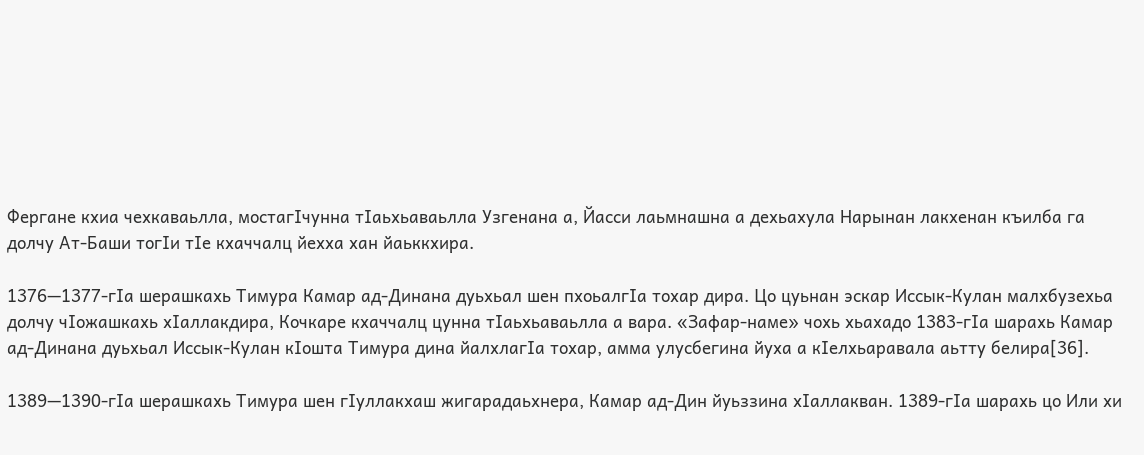Фергане кхиа чехкаваьлла, мостагӀчунна тӀаьхьаваьлла Узгенана а, Йасси лаьмнашна а дехьахула Нарынан лакхенан къилба га долчу Ат-Баши тогӀи тӀе кхаччалц йехха хан йаьккхира.

1376—1377-гӀа шерашкахь Тимура Камар ад-Динана дуьхьал шен пхоьалгӀа тохар дира. Цо цуьнан эскар Иссык-Кулан малхбузехьа долчу чӀожашкахь хӀаллакдира, Кочкаре кхаччалц цунна тӀаьхьаваьлла а вара. «Зафар-наме» чохь хьахадо 1383-гӀа шарахь Камар ад-Динана дуьхьал Иссык-Кулан кӀошта Тимура дина йалхлагӀа тохар, амма улусбегина йуха а кӀелхьаравала аьтту белира[36].

1389—1390-гӀа шерашкахь Тимура шен гӀуллакхаш жигарадаьхнера, Камар ад-Дин йуьззина хӀаллакван. 1389-гӀа шарахь цо Или хи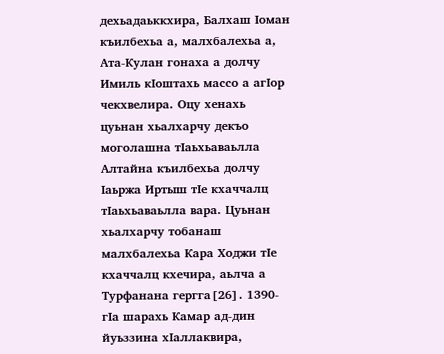дехьадаьккхира, Балхаш Ӏоман къилбехьа а, малхбалехьа а, Ата-Кулан гонаха а долчу Имиль кӀоштахь массо а агӀор чекхвелира. Оцу хенахь цуьнан хьалхарчу декъо моголашна тӀаьхьаваьлла Алтайна къилбехьа долчу Ӏаьржа Иртыш тӀе кхаччалц тӀаьхьаваьлла вара. Цуьнан хьалхарчу тобанаш малхбалехьа Кара Ходжи тӀе кхаччалц кхечира, аьлча а Турфанана гергга[26]. 1390-гӀа шарахь Камар ад-дин йуьззина хӀаллаквира,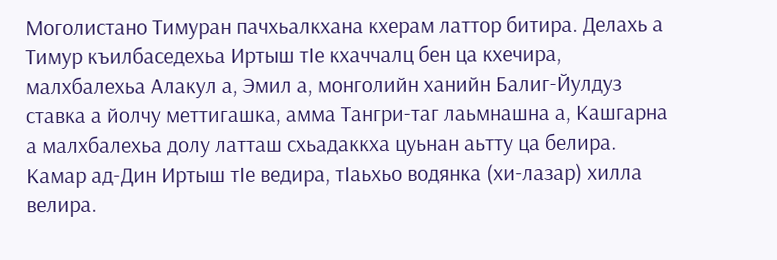Моголистано Тимуран пачхьалкхана кхерам латтор битира. Делахь а Тимур къилбаседехьа Иртыш тӀе кхаччалц бен ца кхечира, малхбалехьа Алакул а, Эмил а, монголийн ханийн Балиг-Йулдуз ставка а йолчу меттигашка, амма Тангри-таг лаьмнашна а, Кашгарна а малхбалехьа долу латташ схьадаккха цуьнан аьтту ца белира. Камар ад-Дин Иртыш тӀе ведира, тӀаьхьо водянка (хи-лазар) хилла велира.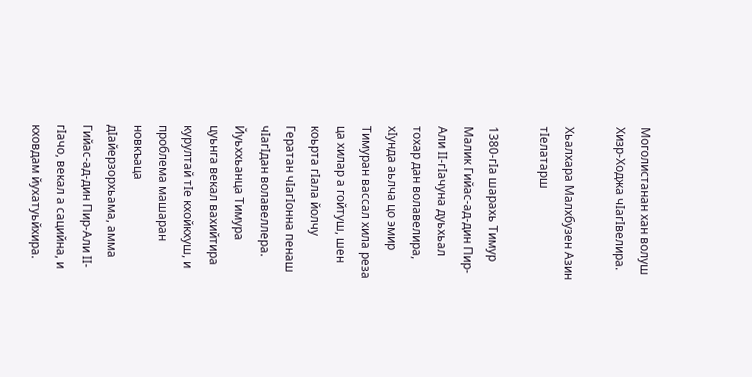Моголистанан хан волуш Хизр-Ходжа чӀагӀвелира.

Хьалхара Малхбузен Азин тӀелатарш

1380-гӀа шарахь Тимур Малик Гийас-ад-дин Пир-Али II-гӀачуна дуьхьал тохар дан волавелира, хӀунда аьлча цо эмир Тимуран вассал хила реза ца хилар а гойтуш, шен коьрта гӀала йолчу Гератан чӀагӀонна пенаш чӀагӀдан волавеллера. Йуьххьанца Тимура цуьнга векал вахийтира курултай тӀе кхойкхуш, и проблема машаран новкъаца дӀайерзорхьама, амма Гийас-ад-дин Пир-Али II-гӀачо, векал а сацийна, и кховдам йухатуьйхира.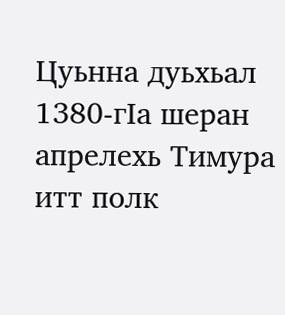Цуьнна дуьхьал 1380-гӀа шеран апрелехь Тимура итт полк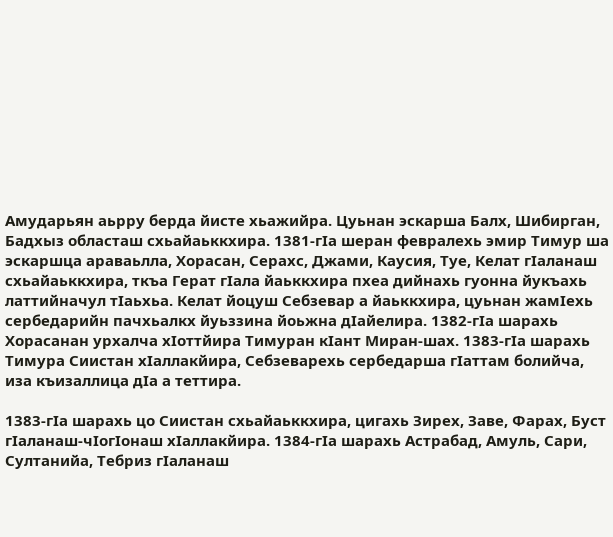Амударьян аьрру берда йисте хьажийра. Цуьнан эскарша Балх, Шибирган, Бадхыз областаш схьайаьккхира. 1381-гӀа шеран февралехь эмир Тимур ша эскаршца араваьлла, Хорасан, Серахс, Джами, Каусия, Туе, Келат гӀаланаш схьайаьккхира, ткъа Герат гӀала йаьккхира пхеа дийнахь гуонна йукъахь латтийначул тӀаьхьа. Келат йоцуш Себзевар а йаьккхира, цуьнан жамӀехь сербедарийн пачхьалкх йуьззина йоьжна дӀайелира. 1382-гӀа шарахь Хорасанан урхалча хӀоттйира Тимуран кӀант Миран-шах. 1383-гӀа шарахь Тимура Сиистан хӀаллакйира, Себзеварехь сербедарша гӀаттам болийча, иза къизаллица дӀа а теттира.

1383-гӀа шарахь цо Сиистан схьайаьккхира, цигахь Зирех, Заве, Фарах, Буст гӀаланаш-чӀогӀонаш хӀаллакйира. 1384-гӀа шарахь Астрабад, Амуль, Сари, Султанийа, Тебриз гӀаланаш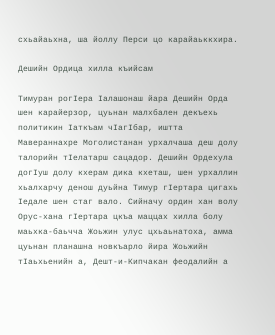схьайаьхна, ша йоллу Перси цо карайаьккхира.

Дешийн Ордица хилла къийсам

Тимуран рогӀера Ӏалашонаш йара Дешийн Орда шен карайерзор, цуьнан малхбален декъехь политикин Ӏаткъам чӀагӀбар, иштта Мавераннахре Моголистанан урхалчаша деш долу талорийн тӀелатарш сацадор. Дешийн Ордехула догӀуш долу кхерам дика кхеташ, шен урхаллин хьалхарчу денош дуьйна Тимур гӀертара цигахь Ӏедале шен стаг вало. Сийначу ордин хан волу Орус-хана гӀертара цкъа маццах хилла болу маьхка-баьчча Жоьжин улус цхьаьнатоха, амма цуьнан планашна новкъарло йира Жоьжийн тӀаьхьенийн а, Дешт-и-Кипчакан феодалийн а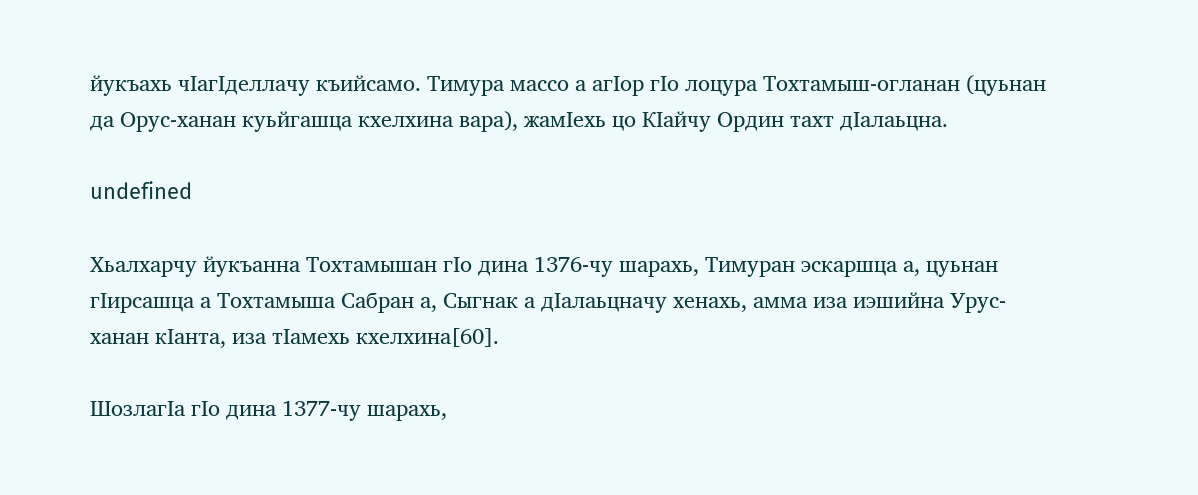йукъахь чӀагӀделлачу къийсамо. Тимура массо а агӀор гӀо лоцура Тохтамыш-огланан (цуьнан да Орус-ханан куьйгашца кхелхина вара), жамӀехь цо КӀайчу Ордин тахт дӀалаьцна.

undefined

Хьалхарчу йукъанна Тохтамышан гӀо дина 1376-чу шарахь, Тимуран эскаршца а, цуьнан гӀирсашца а Тохтамыша Сабран а, Сыгнак а дӀалаьцначу хенахь, амма иза иэшийна Урус-ханан кӀанта, иза тӀамехь кхелхина[60].

ШозлагӀа гӀо дина 1377-чу шарахь,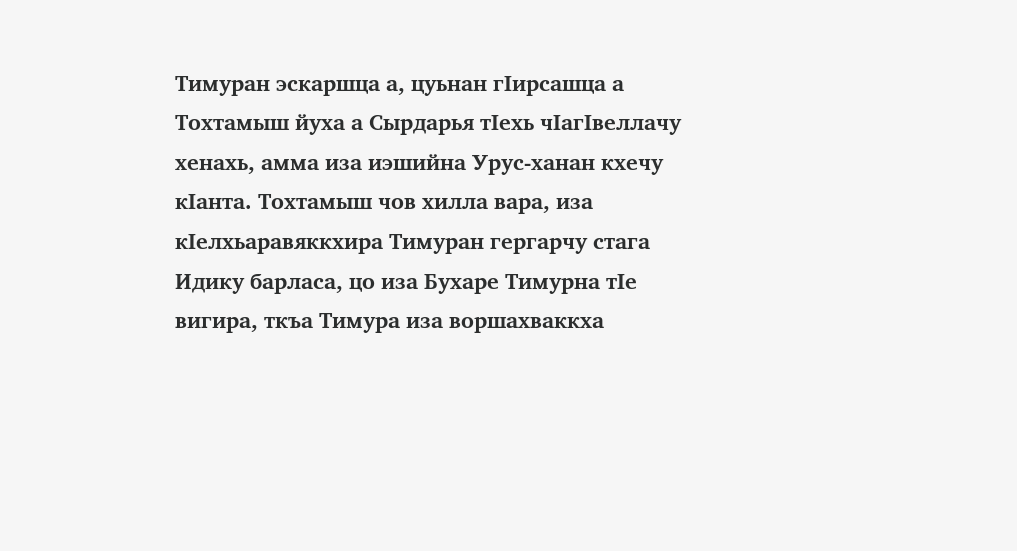Тимуран эскаршца а, цуьнан гӀирсашца а Тохтамыш йуха а Сырдарья тӀехь чӀагӀвеллачу хенахь, амма иза иэшийна Урус-ханан кхечу кӀанта. Тохтамыш чов хилла вара, иза кӀелхьаравяккхира Тимуран гергарчу стага Идику барласа, цо иза Бухаре Тимурна тӀе вигира, ткъа Тимура иза воршахваккха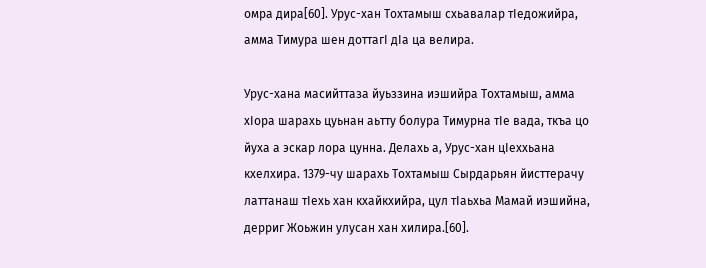омра дира[60]. Урус-хан Тохтамыш схьавалар тӀедожийра, амма Тимура шен доттагӀ дӀа ца велира.

Урус-хана масийттаза йуьззина иэшийра Тохтамыш, амма хӀора шарахь цуьнан аьтту болура Тимурна тӀе вада, ткъа цо йуха а эскар лора цунна. Делахь а, Урус-хан цӀеххьана кхелхира. 1379-чу шарахь Тохтамыш Сырдарьян йисттерачу латтанаш тӀехь хан кхайкхийра, цул тӀаьхьа Мамай иэшийна, дерриг Жоьжин улусан хан хилира.[60].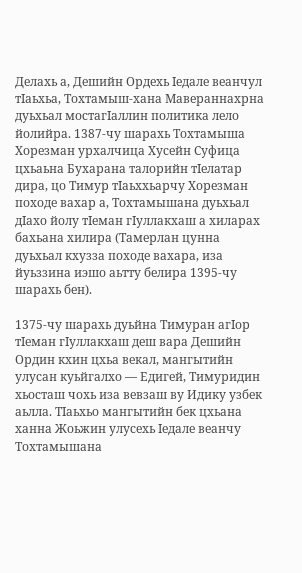Делахь а, Дешийн Ордехь Ӏедале веанчул тӀаьхьа, Тохтамыш-хана Мавераннахрна дуьхьал мостагӀаллин политика лело йолийра. 1387-чу шарахь Тохтамыша Хорезман урхалчица Хусейн Суфица цхьаьна Бухарана талорийн тӀелатар дира, цо Тимур тӀаьххьарчу Хорезман походе вахар а, Тохтамышана дуьхьал дӀахо йолу тӀеман гӀуллакхаш а хиларах бахьана хилира (Тамерлан цунна дуьхьал кхузза походе вахара, иза йуьззина иэшо аьтту белира 1395-чу шарахь бен).

1375-чу шарахь дуьйна Тимуран агӀор тӀеман гӀуллакхаш деш вара Дешийн Ордин кхин цхьа векал, мангытийн улусан куьйгалхо — Едигей, Тимуридин хьосташ чохь иза вевзаш ву Идику узбек аьлла. ТӀаьхьо мангытийн бек цхьана ханна Жоьжин улусехь Ӏедале веанчу Тохтамышана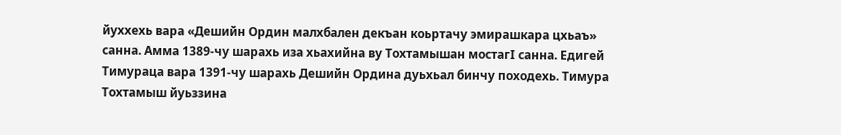йуххехь вара «Дешийн Ордин малхбален декъан коьртачу эмирашкара цхьаъ» санна. Амма 1389-чу шарахь иза хьахийна ву Тохтамышан мостагӀ санна. Едигей Тимураца вара 1391-чу шарахь Дешийн Ордина дуьхьал бинчу походехь. Тимура Тохтамыш йуьззина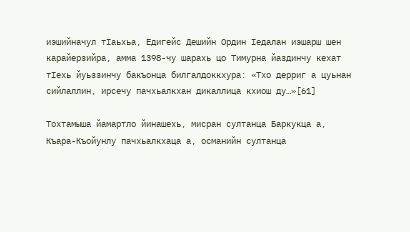иэшийначул тӀаьхьа, Едигейс Дешийн Ордин Ӏедалан иэшарш шен карайерзийра, амма 1398-чу шарахь цо Тимурна йаздинчу кехат тӀехь йуьззинчу бакъонца билгалдоккхура: «Тхо дерриг а цуьнан сийлаллин, ирсечу пачхьалкхан дикаллица кхиош ду…»[61]

Тохтамыша йамартло йинашехь, мисран султанца Баркукца а, Къара-Къойунлу пачхьалкхаца а, османийн султанца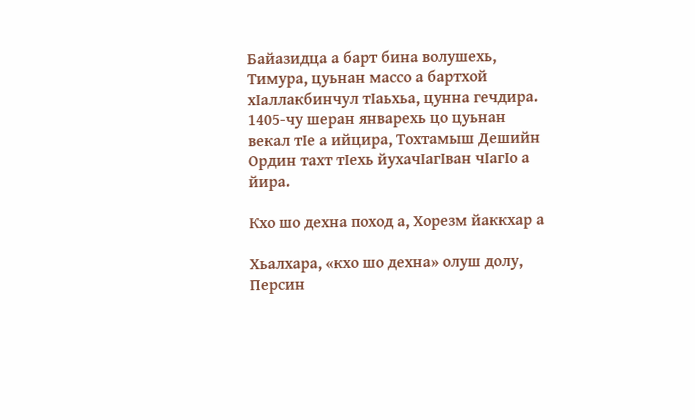Байазидца а барт бина волушехь, Тимура, цуьнан массо а бартхой хӀаллакбинчул тӀаьхьа, цунна гечдира. 1405-чу шеран январехь цо цуьнан векал тӀе а ийцира, Тохтамыш Дешийн Ордин тахт тӀехь йухачӀагӀван чӀагӀо а йира.

Кхо шо дехна поход а, Хорезм йаккхар а

Хьалхара, «кхо шо дехна» олуш долу, Персин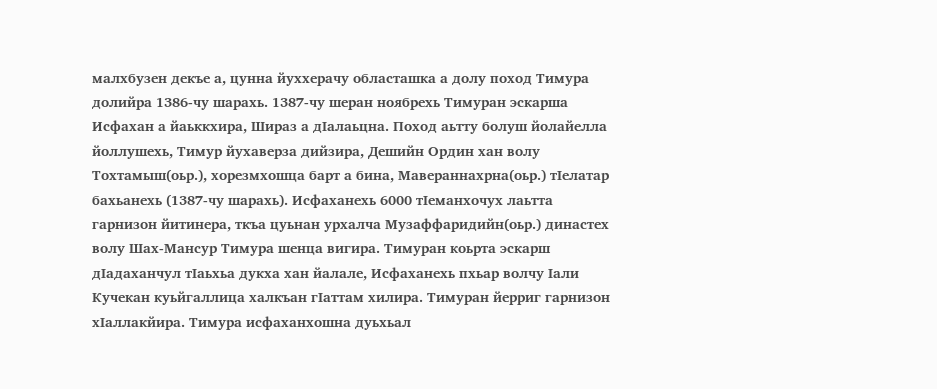малхбузен декъе а, цунна йуххерачу областашка а долу поход Тимура долийра 1386-чу шарахь. 1387-чу шеран ноябрехь Тимуран эскарша Исфахан а йаьккхира, Шираз а дӀалаьцна. Поход аьтту болуш йолайелла йоллушехь, Тимур йухаверза дийзира, Дешийн Ордин хан волу Тохтамыш(оьр.), хорезмхошца барт а бина, Мавераннахрна(оьр.) тӀелатар бахьанехь (1387-чу шарахь). Исфаханехь 6000 тӀеманхочух лаьтта гарнизон йитинера, ткъа цуьнан урхалча Музаффаридийн(оьр.) династех волу Шах-Мансур Тимура шенца вигира. Тимуран коьрта эскарш дӀадаханчул тӀаьхьа дукха хан йалале, Исфаханехь пхьар волчу Ӏали Кучекан куьйгаллица халкъан гӀаттам хилира. Тимуран йерриг гарнизон хӀаллакйира. Тимура исфаханхошна дуьхьал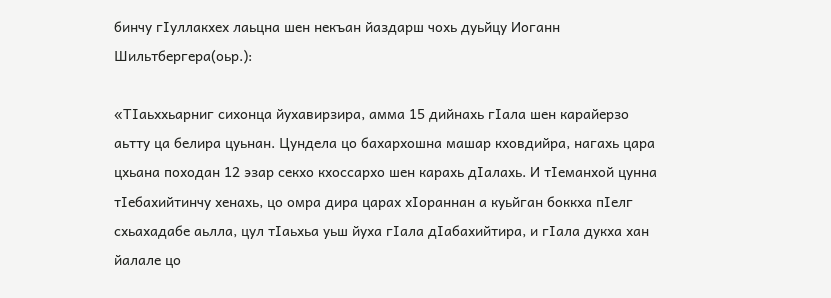бинчу гӀуллакхех лаьцна шен некъан йаздарш чохь дуьйцу Иоганн Шильтбергера(оьр.):

«ТӀаьххьарниг сихонца йухавирзира, амма 15 дийнахь гӀала шен карайерзо аьтту ца белира цуьнан. Цундела цо бахархошна машар кховдийра, нагахь цара цхьана походан 12 эзар секхо кхоссархо шен карахь дӀалахь. И тӀеманхой цунна тӀебахийтинчу хенахь, цо омра дира царах хӀораннан а куьйган боккха пӀелг схьахадабе аьлла, цул тӀаьхьа уьш йуха гӀала дӀабахийтира, и гӀала дукха хан йалале цо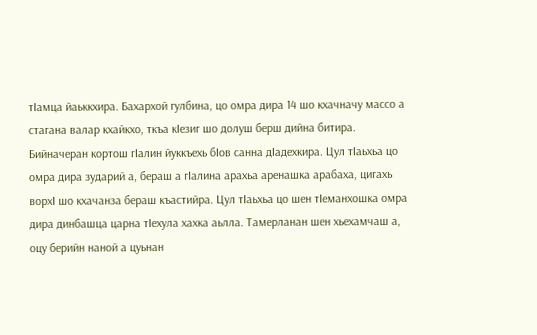тӀамца йаьккхира. Бахархой гулбина, цо омра дира 14 шо кхачначу массо а стагана валар кхайкхо, ткъа кӀезиг шо долуш берш дийна битира. Бийначеран кортош гӀалин йуккъехь бӀов санна дӀадехкира. Цул тӀаьхьа цо омра дира зударий а, бераш а гӀалина арахьа аренашка арабаха, цигахь ворхӀ шо кхачанза бераш къастийра. Цул тӀаьхьа цо шен тӀеманхошка омра дира динбашца царна тӀехула хахка аьлла. Тамерланан шен хьехамчаш а, оцу берийн наной а цуьнан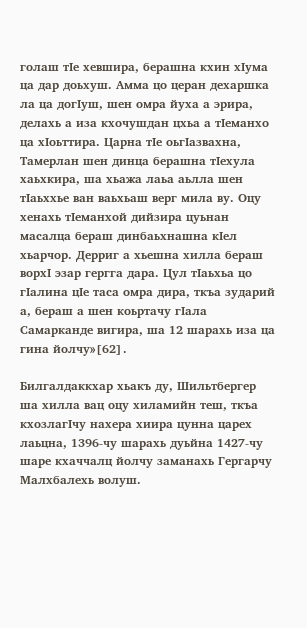голаш тӀе хевшира, берашна кхин хӀума ца дар доьхуш. Амма цо церан дехаршка ла ца догӀуш, шен омра йуха а эрира, делахь а иза кхочушдан цхьа а тӀеманхо ца хӀоьттира. Царна тӀе оьгӀазвахна, Тамерлан шен динца берашна тӀехула хаьхкира, ша хьажа лаьа аьлла шен тӀаьххье ван ваьхьаш верг мила ву. Оцу хенахь тӀеманхой дийзира цуьнан масалца бераш динбаьхнашна кӀел хьарчор. Дерриг а хьешна хилла бераш ворхӀ эзар гергга дара. Цул тӀаьхьа цо гӀалина цӀе таса омра дира, ткъа зударий а, бераш а шен коьртачу гӀала Самарканде вигира, ша 12 шарахь иза ца гина йолчу»[62].

Билгалдаккхар хьакъ ду, Шильтбергер ша хилла вац оцу хиламийн теш, ткъа кхозлагӀчу нахера хиира цунна царех лаьцна, 1396-чу шарахь дуьйна 1427-чу шаре кхаччалц йолчу заманахь Гергарчу Малхбалехь волуш.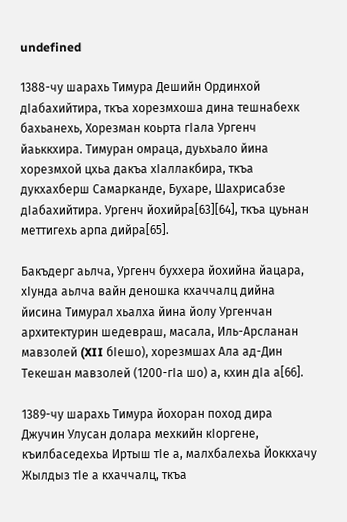undefined

1388-чу шарахь Тимура Дешийн Ординхой дӀабахийтира, ткъа хорезмхоша дина тешнабехк бахьанехь, Хорезман коьрта гӀала Ургенч йаьккхира. Тимуран омраца, дуьхьало йина хорезмхой цхьа дакъа хӀаллакбира, ткъа дукхахберш Самарканде, Бухаре, Шахрисабзе дӀабахийтира. Ургенч йохийра[63][64], ткъа цуьнан меттигехь арпа дийра[65].

Бакъдерг аьлча, Ургенч буххера йохийна йацара, хӀунда аьлча вайн деношка кхаччалц дийна йисина Тимурал хьалха йина йолу Ургенчан архитектурин шедевраш, масала, Иль-Арсланан мавзолей (XII бӀешо), хорезмшах Ала ад-Дин Текешан мавзолей (1200-гӀа шо) а, кхин дӀа а[66].

1389-чу шарахь Тимура йохоран поход дира Джучин Улусан долара мехкийн кӀоргене, къилбаседехьа Иртыш тӀе а, малхбалехьа Йоккхачу Жылдыз тӀе а кхаччалц, ткъа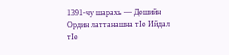1391-чу шарахь — Дешийн Ордин латтанашна тӀе Ийдал тӀе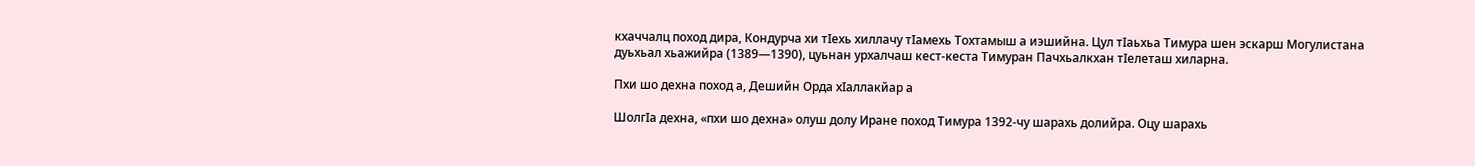кхаччалц поход дира, Кондурча хи тӀехь хиллачу тӀамехь Тохтамыш а иэшийна. Цул тӀаьхьа Тимура шен эскарш Могулистана дуьхьал хьажийра (1389—1390), цуьнан урхалчаш кест-кеста Тимуран Пачхьалкхан тӀелеташ хиларна.

Пхи шо дехна поход а, Дешийн Орда хӀаллакйар а

ШолгӀа дехна, «пхи шо дехна» олуш долу Иране поход Тимура 1392-чу шарахь долийра. Оцу шарахь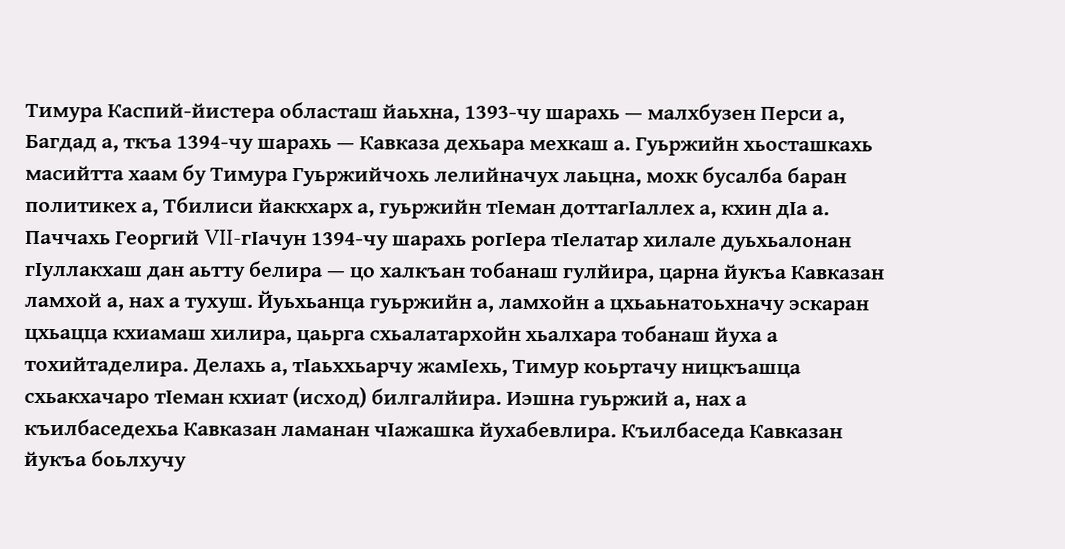Тимура Каспий-йистера областаш йаьхна, 1393-чу шарахь — малхбузен Перси а, Багдад а, ткъа 1394-чу шарахь — Кавказа дехьара мехкаш а. Гуьржийн хьосташкахь масийтта хаам бу Тимура Гуьржийчохь лелийначух лаьцна, мохк бусалба баран политикех а, Тбилиси йаккхарх а, гуьржийн тӀеман доттагӀаллех а, кхин дӀа а. Паччахь Георгий VII-гӀачун 1394-чу шарахь рогӀера тӀелатар хилале дуьхьалонан гӀуллакхаш дан аьтту белира — цо халкъан тобанаш гулйира, царна йукъа Кавказан ламхой а, нах а тухуш. Йуьхьанца гуьржийн а, ламхойн а цхьаьнатоьхначу эскаран цхьацца кхиамаш хилира, цаьрга схьалатархойн хьалхара тобанаш йуха а тохийтаделира. Делахь а, тӀаьххьарчу жамӀехь, Тимур коьртачу ницкъашца схьакхачаро тӀеман кхиат (исход) билгалйира. Иэшна гуьржий а, нах а къилбаседехьа Кавказан ламанан чӀажашка йухабевлира. Къилбаседа Кавказан йукъа боьлхучу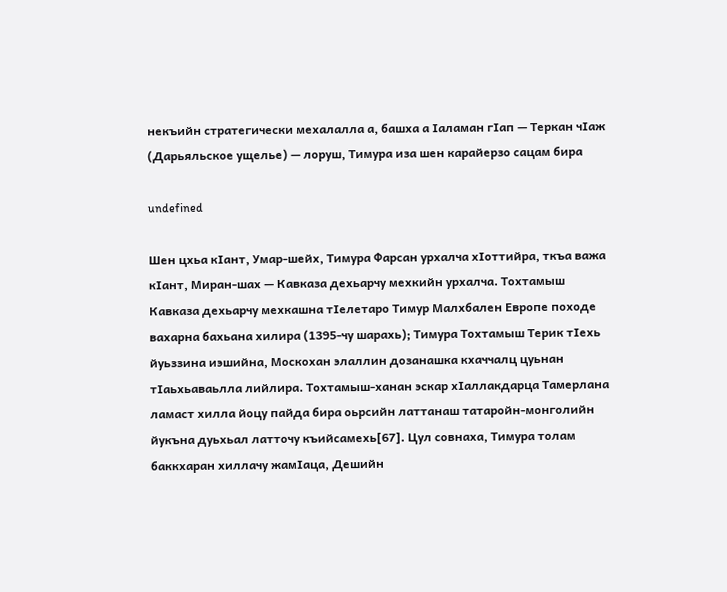некъийн стратегически мехалалла а, башха а Ӏаламан гӀап — Теркан чӀаж (Дарьяльское ущелье) — лоруш, Тимура иза шен карайерзо сацам бира

undefined

Шен цхьа кӀант, Умар-шейх, Тимура Фарсан урхалча хӀоттийра, ткъа важа кӀант, Миран-шах — Кавказа дехьарчу мехкийн урхалча. Тохтамыш Кавказа дехьарчу мехкашна тӀелетаро Тимур Малхбален Европе походе вахарна бахьана хилира (1395-чу шарахь); Тимура Тохтамыш Терик тӀехь йуьззина иэшийна, Москохан элаллин дозанашка кхаччалц цуьнан тӀаьхьаваьлла лийлира. Тохтамыш-ханан эскар хӀаллакдарца Тамерлана ламаст хилла йоцу пайда бира оьрсийн латтанаш татаройн-монголийн йукъна дуьхьал латточу къийсамехь[67]. Цул совнаха, Тимура толам баккхаран хиллачу жамӀаца, Дешийн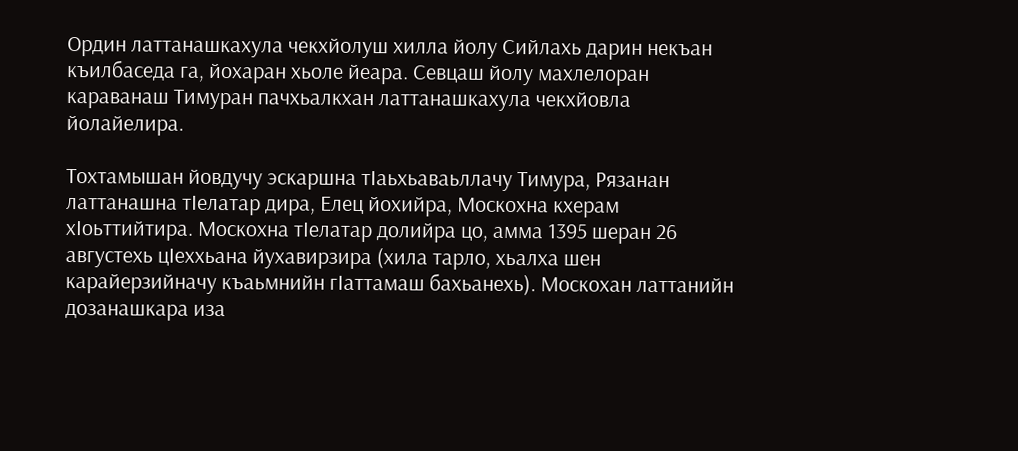Ордин латтанашкахула чекхйолуш хилла йолу Сийлахь дарин некъан къилбаседа га, йохаран хьоле йеара. Севцаш йолу махлелоран караванаш Тимуран пачхьалкхан латтанашкахула чекхйовла йолайелира.

Тохтамышан йовдучу эскаршна тӀаьхьаваьллачу Тимура, Рязанан латтанашна тӀелатар дира, Елец йохийра, Москохна кхерам хӀоьттийтира. Москохна тӀелатар долийра цо, амма 1395 шеран 26 августехь цӀеххьана йухавирзира (хила тарло, хьалха шен карайерзийначу къаьмнийн гӀаттамаш бахьанехь). Москохан латтанийн дозанашкара иза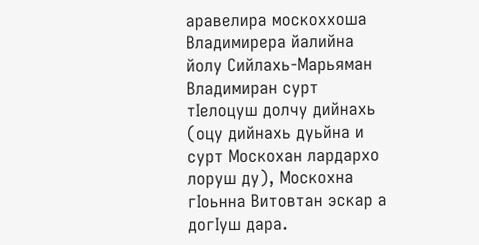аравелира москоххоша Владимирера йалийна йолу Сийлахь-Марьяман Владимиран сурт тӀелоцуш долчу дийнахь (оцу дийнахь дуьйна и сурт Москохан лардархо лоруш ду), Москохна гӀоьнна Витовтан эскар а догӀуш дара.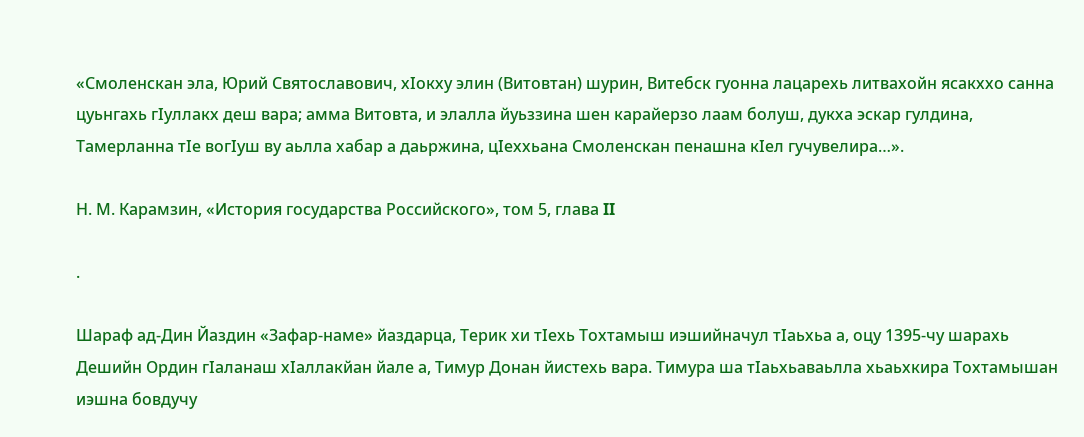«Смоленскан эла, Юрий Святославович, хӀокху элин (Витовтан) шурин, Витебск гуонна лацарехь литвахойн ясакххо санна цуьнгахь гӀуллакх деш вара; амма Витовта, и элалла йуьззина шен карайерзо лаам болуш, дукха эскар гулдина, Тамерланна тӀе вогӀуш ву аьлла хабар а даьржина, цӀеххьана Смоленскан пенашна кӀел гучувелира…».

Н. М. Карамзин, «История государства Российского», том 5, глава II

.

Шараф ад-Дин Йаздин «Зафар-наме» йаздарца, Терик хи тӀехь Тохтамыш иэшийначул тӀаьхьа а, оцу 1395-чу шарахь Дешийн Ордин гӀаланаш хӀаллакйан йале а, Тимур Донан йистехь вара. Тимура ша тӀаьхьаваьлла хьаьхкира Тохтамышан иэшна бовдучу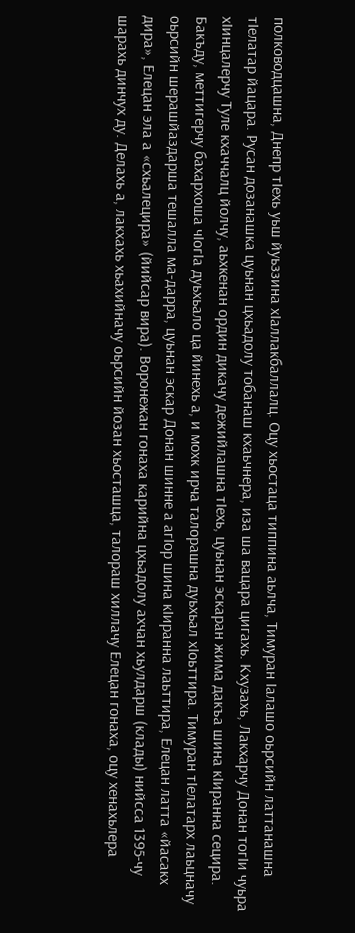полководцашна, Днепр тӀехь уьш йуьззина хӀаллакбаллалц. Оцу хьостаца типпина аьлча, Тимуран Ӏалашо оьрсийн латтанашна тӀелатар йацара. Русан дозанашка цуьнан цхьадолу тобанаш кхаьчнера, иза ша вацара цигахь. Кхузахь, Лакхарчу Донан тогӀи чуьра хӀинцалерчу Туле кхаччалц йолчу, аьхкенан ордин дикачу дежийлашна тӀехь, цуьнан эскаран жима дакъа шина кӀиранна сецира. Бакъду, меттигерчу бахархоша чӀогӀа дуьхьало ца йинехь а, и мохк ирча талорашна дуьхьал хӀоьттира. Тимуран тӀелатарх лаьцначу оьрсийн шерашйаздарша тешалла ма-дарра, цуьнан эскар Донан шинне а агӀор шина кӀиранна лаьттира, Елецан латта «йасакх дира», Елецан эла а «схьалецира» (йийсар вира). Воронежан гонаха карийна цхьадолу ахчан хьулдарш (клады) нийсса 1395-чу шарахь динчух ду. Делахь а, лакхахь хьахийначу оьрсийн йозан хьосташца, талораш хиллачу Елецан гонаха, оцу хенахьлера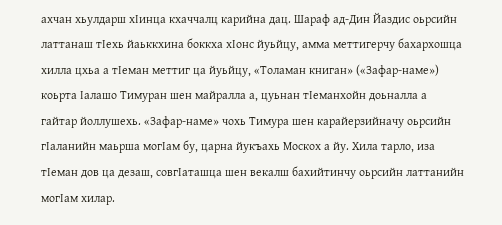ахчан хьулдарш хӀинца кхаччалц карийна дац. Шараф ад-Дин Йаздис оьрсийн латтанаш тӀехь йаьккхина боккха хӀонс йуьйцу, амма меттигерчу бахархошца хилла цхьа а тӀеман меттиг ца йуьйцу, «Толаман книган» («Зафар-наме») коьрта Ӏалашо Тимуран шен майралла а, цуьнан тӀеманхойн доьналла а гайтар йоллушехь. «Зафар-наме» чохь Тимура шен карайерзийначу оьрсийн гӀаланийн маьрша могӀам бу, царна йукъахь Москох а йу. Хила тарло, иза тӀеман дов ца дезаш, совгӀаташца шен векалш бахийтинчу оьрсийн латтанийн могӀам хилар.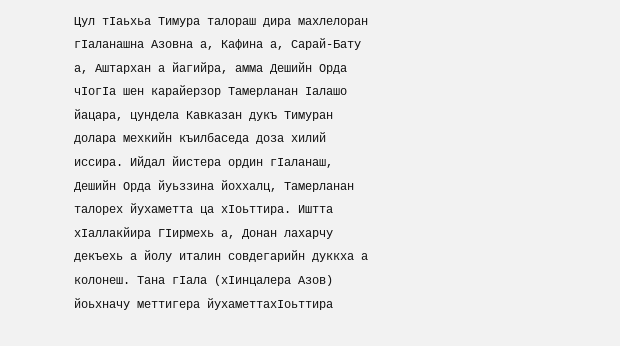Цул тӀаьхьа Тимура талораш дира махлелоран гӀаланашна Азовна а, Кафина а, Сарай-Бату а, Аштархан а йагийра, амма Дешийн Орда чӀогӀа шен карайерзор Тамерланан Ӏалашо йацара, цундела Кавказан дукъ Тимуран долара мехкийн къилбаседа доза хилий иссира. Ийдал йистера ордин гӀаланаш, Дешийн Орда йуьззина йоххалц, Тамерланан талорех йухаметта ца хӀоьттира. Иштта хӀаллакйира ГӀирмехь а, Донан лахарчу декъехь а йолу италин совдегарийн дуккха а колонеш. Тана гӀала (хӀинцалера Азов) йоьхначу меттигера йухаметтахӀоьттира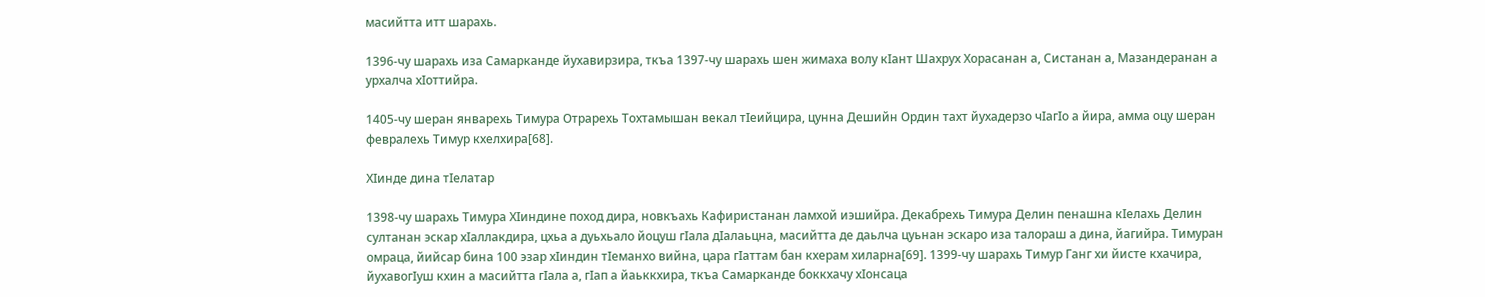масийтта итт шарахь.

1396-чу шарахь иза Самарканде йухавирзира, ткъа 1397-чу шарахь шен жимаха волу кӀант Шахрух Хорасанан а, Систанан а, Мазандеранан а урхалча хӀоттийра.

1405-чу шеран январехь Тимура Отрарехь Тохтамышан векал тӀеийцира, цунна Дешийн Ордин тахт йухадерзо чӀагӀо а йира, амма оцу шеран февралехь Тимур кхелхира[68].

ХӀинде дина тӀелатар

1398-чу шарахь Тимура ХӀиндине поход дира, новкъахь Кафиристанан ламхой иэшийра. Декабрехь Тимура Делин пенашна кӀелахь Делин султанан эскар хӀаллакдира, цхьа а дуьхьало йоцуш гӀала дӀалаьцна, масийтта де даьлча цуьнан эскаро иза талораш а дина, йагийра. Тимуран омраца, йийсар бина 100 эзар хӀиндин тӀеманхо вийна, цара гӀаттам бан кхерам хиларна[69]. 1399-чу шарахь Тимур Ганг хи йисте кхачира, йухавогӀуш кхин а масийтта гӀала а, гӀап а йаьккхира, ткъа Самарканде боккхачу хӀонсаца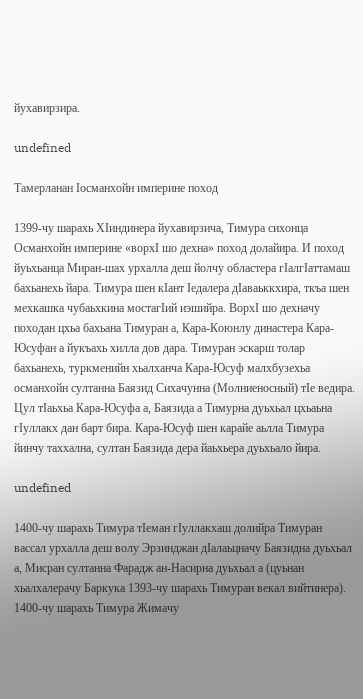йухавирзира.

undefined

Тамерланан Ӏосманхойн империне поход

1399-чу шарахь ХӀиндинера йухавирзича, Тимура сихонца Османхойн империне «ворхӀ шо дехна» поход долайира. И поход йуьхьанца Миран-шах урхалла деш йолчу областера гӀалгӀаттамаш бахьанехь йара. Тимура шен кӀант Ӏедалера дӀаваьккхира, ткъа шен мехкашка чубаьхкина мостагӀий иэшийра. ВорхӀ шо дехначу походан цхьа бахьана Тимуран а, Кара-Коюнлу династера Кара-Юсуфан а йукъахь хилла дов дара. Тимуран эскарш толар бахьанехь, туркменийн хьалханча Кара-Юсуф малхбузехьа османхойн султанна Баязид Сихачунна (Молниеносный) тӀе ведира. Цул тӀаьхьа Кара-Юсуфа а, Баязида а Тимурна дуьхьал цхьаьна гӀуллакх дан барт бира. Кара-Юсуф шен карайе аьлла Тимура йинчу таххална, султан Баязида дера йаьхьера дуьхьало йира.

undefined

1400-чу шарахь Тимура тӀеман гӀуллакхаш долийра Тимуран вассал урхалла деш волу Эрзинджан дӀалаьцначу Баязидна дуьхьал а, Мисран султанна Фарадж ан-Насирна дуьхьал а (цуьнан хьалхалерачу Баркука 1393-чу шарахь Тимуран векал вийтинера). 1400-чу шарахь Тимура Жимачу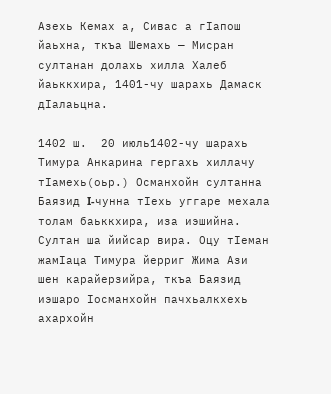Азехь Кемах а, Сивас а гӀапош йаьхна, ткъа Шемахь — Мисран султанан долахь хилла Халеб йаьккхира, 1401-чу шарахь Дамаск дӀалаьцна.

1402 ш.  20 июль1402-чу шарахь Тимура Анкарина гергахь хиллачу тӀамехь(оьр.) Османхойн султанна Баязид I-чунна тӀехь уггаре мехала толам баьккхира, иза иэшийна. Султан ша йийсар вира. Оцу тӀеман жамӀаца Тимура йерриг Жима Ази шен карайерзийра, ткъа Баязид иэшаро Ӏосманхойн пачхьалкхехь ахархойн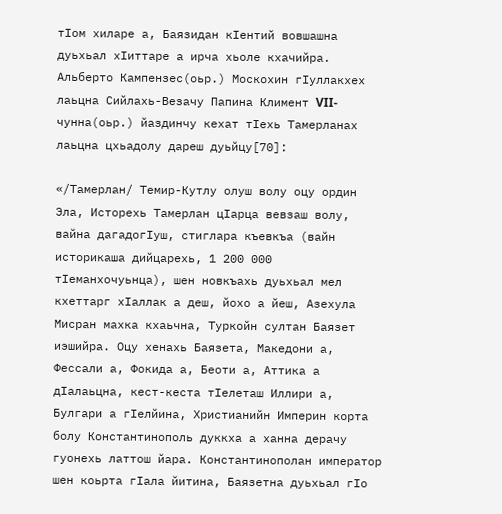тӀом хиларе а, Баязидан кӀентий вовшашна дуьхьал хӀиттаре а ирча хьоле кхачийра. Альберто Кампензес(оьр.) Москохин гӀуллакхех лаьцна Сийлахь-Везачу Папина Климент VII-чунна(оьр.) йаздинчу кехат тӀехь Тамерланах лаьцна цхьадолу дареш дуьйцу[70]:

«/Тамерлан/ Темир-Кутлу олуш волу оцу ордин Эла, Исторехь Тамерлан цӀарца вевзаш волу, вайна дагадогӀуш, стиглара къевкъа (вайн историкаша дийцарехь, 1 200 000 тӀеманхочуьнца), шен новкъахь дуьхьал мел кхеттарг хӀаллак а деш, йохо а йеш, Азехула Мисран махка кхаьчна, Туркойн султан Баязет иэшийра. Оцу хенахь Баязета, Македони а, Фессали а, Фокида а, Беоти а, Аттика а дӀалаьцна, кест-кеста тӀелеташ Иллири а, Булгари а гӀелйина, Христианийн Империн корта болу Константинополь дуккха а ханна дерачу гуонехь латтош йара. Константинополан император шен коьрта гӀала йитина, Баязетна дуьхьал гӀо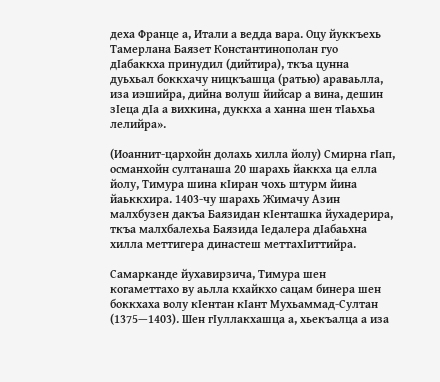деха Франце а, Итали а ведда вара. Оцу йуккъехь Тамерлана Баязет Константинополан гуо дӀабаккха принудил (дийтира), ткъа цунна дуьхьал боккхачу ницкъашца (ратью) араваьлла, иза иэшийра, дийна волуш йийсар а вина, дешин зӀеца дӀа а вихкина, дуккха а ханна шен тӀаьхьа лелийра».

(Иоаннит-цархойн долахь хилла йолу) Смирна гӀап, османхойн султанаша 20 шарахь йаккха ца елла йолу, Тимура шина кӀиран чохь штурм йина йаьккхира. 1403-чу шарахь Жимачу Азин малхбузен дакъа Баязидан кӀенташка йухадерира, ткъа малхбалехьа Баязида Ӏедалера дӀабаьхна хилла меттигера династеш меттахӀиттийра.

Самарканде йухавирзича, Тимура шен когаметтахо ву аьлла кхайкхо сацам бинера шен боккхаха волу кӀентан кӀант Мухьаммад-Султан (1375—1403). Шен гӀуллакхашца а, хьекъалца а иза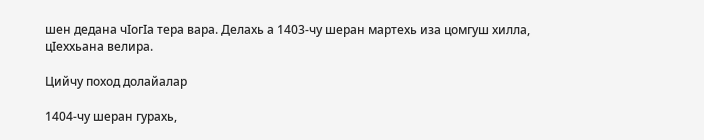шен дедана чӀогӀа тера вара. Делахь а 1403-чу шеран мартехь иза цомгуш хилла, цӀеххьана велира.

Цийчу поход долайалар

1404-чу шеран гурахь,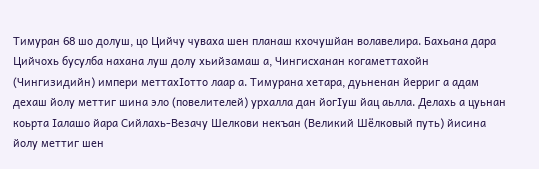Тимуран 68 шо долуш, цо Цийчу чуваха шен планаш кхочушйан волавелира. Бахьана дара Цийчохь бусулба нахана луш долу хьийзамаш а, Чингисханан когаметтахойн (Чингизидийн) импери меттахӀотто лаар а. Тимурана хетара, дуьненан йерриг а адам дехаш йолу меттиг шина эло (повелителей) урхалла дан йогӀуш йац аьлла. Делахь а цуьнан коьрта Ӏалашо йара Сийлахь-Везачу Шелкови некъан (Великий Шёлковый путь) йисина йолу меттиг шен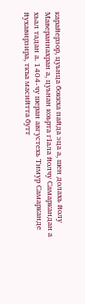карайерзор, цуьнца боккха пайда эца а, шен долахь йолу Мавераннахран а, цуьнан коьрта гӀала йолчу Самаркандан а хьал тадан а. 1404-чу шеран августехь Тимур Самарканде йухавирзира, ткъа масийтта бутт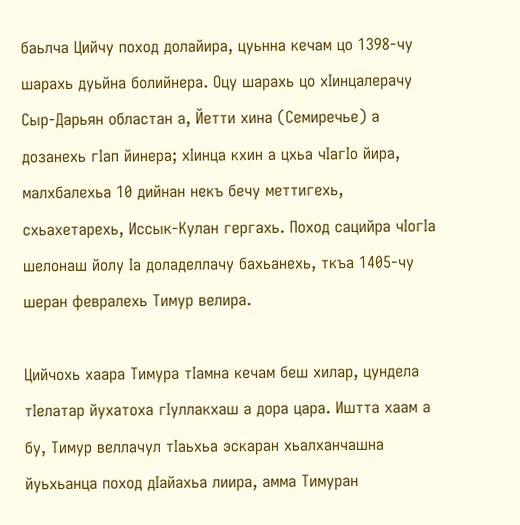баьлча Цийчу поход долайира, цуьнна кечам цо 1398-чу шарахь дуьйна болийнера. Оцу шарахь цо хӀинцалерачу Сыр-Дарьян областан а, Йетти хина (Семиречье) а дозанехь гӀап йинера; хӀинца кхин а цхьа чӀагӀо йира, малхбалехьа 10 дийнан некъ бечу меттигехь, схьахетарехь, Иссык-Кулан гергахь. Поход сацийра чӀогӀа шелонаш йолу Ӏа доладеллачу бахьанехь, ткъа 1405-чу шеран февралехь Тимур велира.

Цийчохь хаара Тимура тӀамна кечам беш хилар, цундела тӀелатар йухатоха гӀуллакхаш а дора цара. Иштта хаам а бу, Тимур веллачул тӀаьхьа эскаран хьалханчашна йуьхьанца поход дӀайахьа лиира, амма Тимуран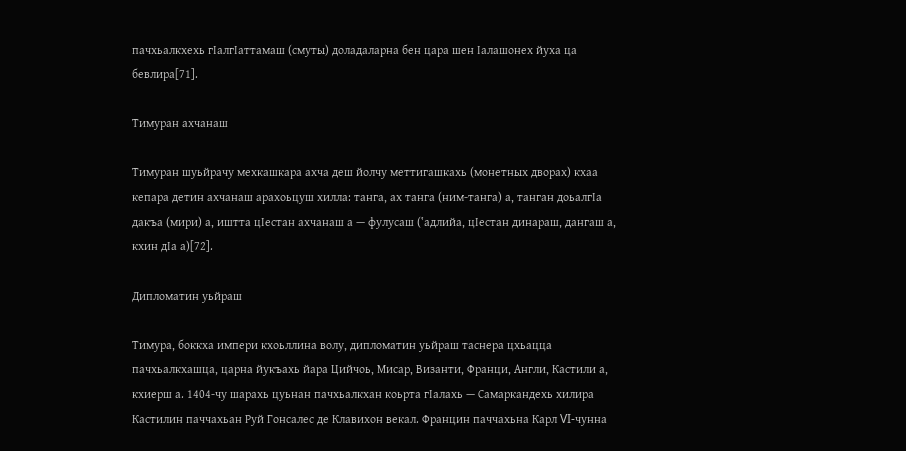пачхьалкхехь гӀалгӀаттамаш (смуты) доладаларна бен цара шен Ӏалашонех йуха ца бевлира[71].

Тимуран ахчанаш

Тимуран шуьйрачу мехкашкара ахча деш йолчу меттигашкахь (монетных дворах) кхаа кепара детин ахчанаш арахоьцуш хилла: танга, ах танга (ним-танга) а, танган доьалгӀа дакъа (мири) а, иштта цӀестан ахчанаш а — фулусаш (‛адлийа, цӀестан динараш, дангаш а, кхин дӀа а)[72].

Дипломатин уьйраш

Тимура, боккха импери кхоьллина волу, дипломатин уьйраш таснера цхьацца пачхьалкхашца, царна йукъахь йара Цийчоь, Мисар, Византи, Франци, Англи, Кастили а, кхиерш а. 1404-чу шарахь цуьнан пачхьалкхан коьрта гӀалахь — Самаркандехь хилира Кастилин паччахьан Руй Гонсалес де Клавихон векал. Францин паччахьна Карл VI-чунна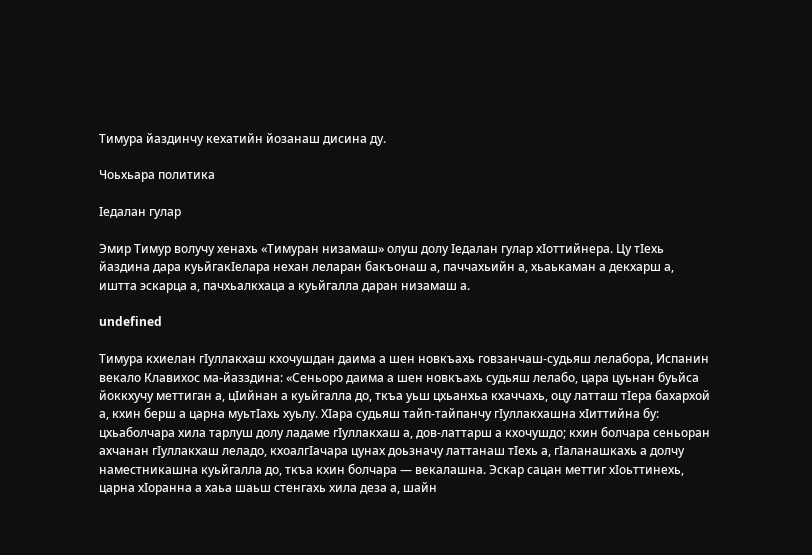Тимура йаздинчу кехатийн йозанаш дисина ду.

Чоьхьара политика

Ӏедалан гулар

Эмир Тимур волучу хенахь «Тимуран низамаш» олуш долу Ӏедалан гулар хӀоттийнера. Цу тӀехь йаздина дара куьйгакӀелара нехан леларан бакъонаш а, паччахьийн а, хьаькаман а декхарш а, иштта эскарца а, пачхьалкхаца а куьйгалла даран низамаш а.

undefined

Тимура кхиелан гӀуллакхаш кхочушдан даима а шен новкъахь говзанчаш-судьяш лелабора, Испанин векало Клавихос ма-йазздина: «Сеньоро даима а шен новкъахь судьяш лелабо, цара цуьнан буьйса йоккхучу меттиган а, цӀийнан а куьйгалла до, ткъа уьш цхьанхьа кхаччахь, оцу латташ тӀера бахархой а, кхин берш а царна муьтӀахь хуьлу. ХӀара судьяш тайп-тайпанчу гӀуллакхашна хӀиттийна бу: цхьаболчара хила тарлуш долу ладаме гӀуллакхаш а, дов-латтарш а кхочушдо; кхин болчара сеньоран ахчанан гӀуллакхаш леладо, кхоалгӀачара цунах доьзначу латтанаш тӀехь а, гӀаланашкахь а долчу наместникашна куьйгалла до, ткъа кхин болчара — векалашна. Эскар сацан меттиг хӀоьттинехь, царна хӀоранна а хаьа шаьш стенгахь хила деза а, шайн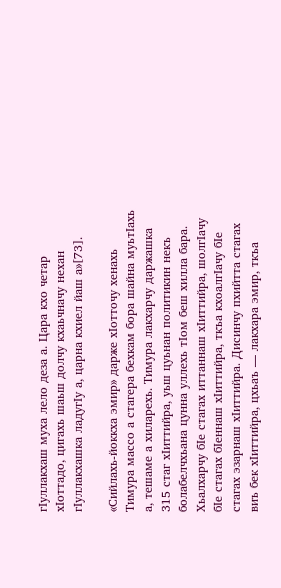гӀуллакхаш муха лело деза а. Цара кхо четар хӀоттадо, цигахь шаьш долчу кхаьчначу нехан гӀуллакхашка ладугӀу а, царна кхиел йаш а»[73].

«Сийлахь-йоккха эмир» дарже хӀотточу хенахь Тимура массо а стагера бехкам бора шайна муьтӀахь а, тешаме а хиларехь. Тимура лакхарчу даржашка 315 стаг хӀиттийра, уьш цуьнан политикин некъ болабелчхьана цунна уллехь тӀом беш хилла бара. Хьалхарчу бӀе стагах иттаннаш хӀиттийра, шолгӀачу бӀе стагах бӀеннаш хӀиттийра, ткъа кхоалгӀачу бӀе стагах эзарнаш хӀиттийра. Дисинчу пхийтта стагах виъ бек хӀиттийра, цхьаъ — лакхара эмир, ткъа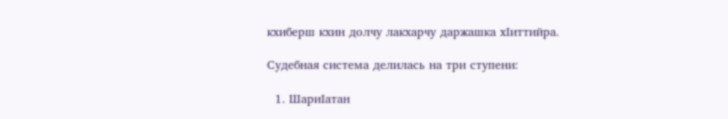кхиберш кхин долчу лакхарчу даржашка хӀиттийра.

Судебная система делилась на три ступени:

  1. ШариӀатан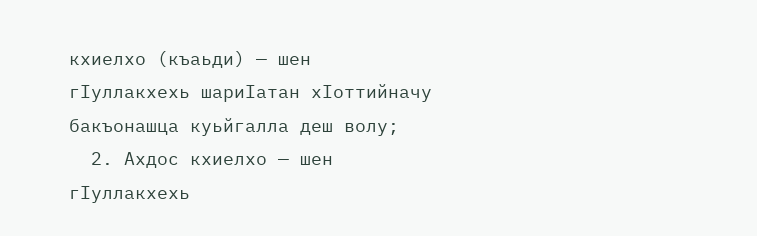кхиелхо (къаьди) — шен гӀуллакхехь шариӀатан хӀоттийначу бакъонашца куьйгалла деш волу;
  2. Ахдос кхиелхо — шен гӀуллакхехь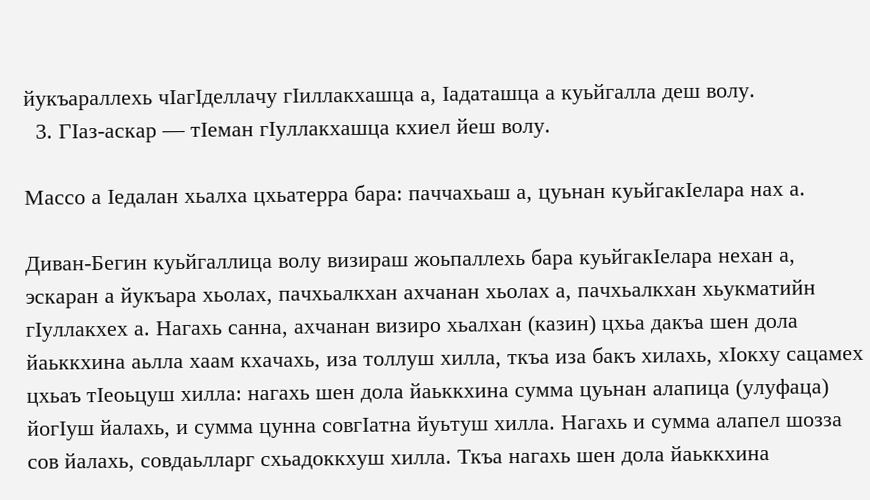йукъараллехь чӀагӀделлачу гӀиллакхашца а, Ӏадаташца а куьйгалла деш волу.
  3. ГӀаз-аскар — тӀеман гӀуллакхашца кхиел йеш волу.

Массо а Ӏедалан хьалха цхьатерра бара: паччахьаш а, цуьнан куьйгакӀелара нах а.

Диван-Бегин куьйгаллица волу визираш жоьпаллехь бара куьйгакӀелара нехан а, эскаран а йукъара хьолах, пачхьалкхан ахчанан хьолах а, пачхьалкхан хьукматийн гӀуллакхех а. Нагахь санна, ахчанан визиро хьалхан (казин) цхьа дакъа шен дола йаьккхина аьлла хаам кхачахь, иза толлуш хилла, ткъа иза бакъ хилахь, хӀокху сацамех цхьаъ тӀеоьцуш хилла: нагахь шен дола йаьккхина сумма цуьнан алапица (улуфаца) йогӀуш йалахь, и сумма цунна совгӀатна йуьтуш хилла. Нагахь и сумма алапел шозза сов йалахь, совдаьлларг схьадоккхуш хилла. Ткъа нагахь шен дола йаьккхина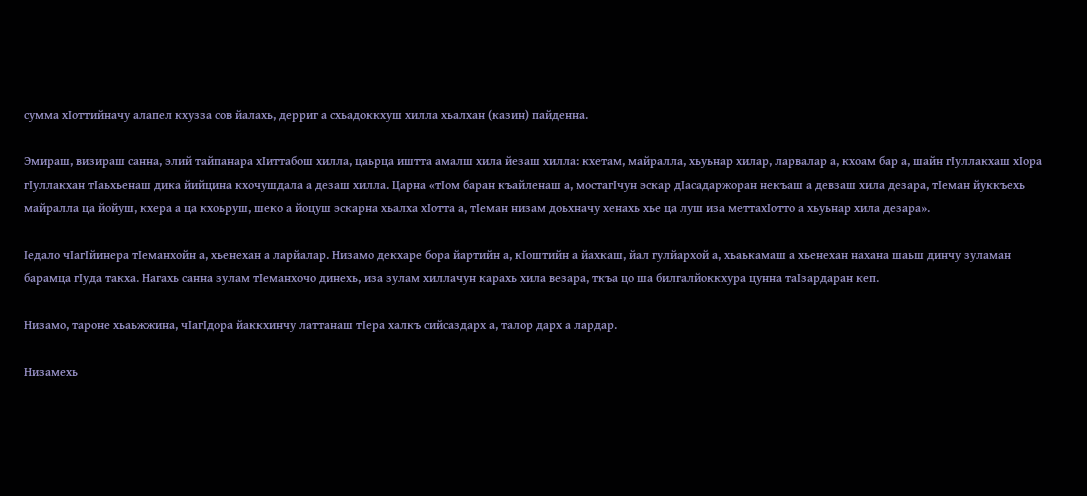сумма хӀоттийначу алапел кхузза сов йалахь, дерриг а схьадоккхуш хилла хьалхан (казин) пайденна.

Эмираш, визираш санна, элий тайпанара хӀиттабош хилла, цаьрца иштта амалш хила йезаш хилла: кхетам, майралла, хьуьнар хилар, ларвалар а, кхоам бар а, шайн гӀуллакхаш хӀора гӀуллакхан тӀаьхьенаш дика йийцина кхочушдала а дезаш хилла. Царна «тӀом баран къайленаш а, мостагӀчун эскар дӀасадаржоран некъаш а девзаш хила дезара, тӀеман йуккъехь майралла ца йойуш, кхера а ца кхоьруш, шеко а йоцуш эскарна хьалха хӀотта а, тӀеман низам доьхначу хенахь хье ца луш иза меттахӀотто а хьуьнар хила дезара».

Ӏедало чӀагӀйинера тӀеманхойн а, хьенехан а ларйалар. Низамо декхаре бора йартийн а, кӀоштийн а йахкаш, йал гулйархой а, хьаькамаш а хьенехан нахана шаьш динчу зуламан барамца гӀуда такха. Нагахь санна зулам тӀеманхочо динехь, иза зулам хиллачун карахь хила везара, ткъа цо ша билгалйоккхура цунна таӀзардаран кеп.

Низамо, тароне хьаьжжина, чӀагӀдора йаккхинчу латтанаш тӀера халкъ сийсаздарх а, талор дарх а лардар.

Низамехь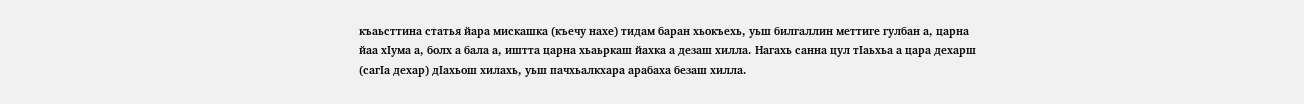къаьсттина статья йара мискашка (къечу нахе) тидам баран хьокъехь, уьш билгаллин меттиге гулбан а, царна йаа хӀума а, болх а бала а, иштта царна хьаьркаш йахка а дезаш хилла. Нагахь санна цул тӀаьхьа а цара дехарш (сагӀа дехар) дӀахьош хилахь, уьш пачхьалкхара арабаха безаш хилла.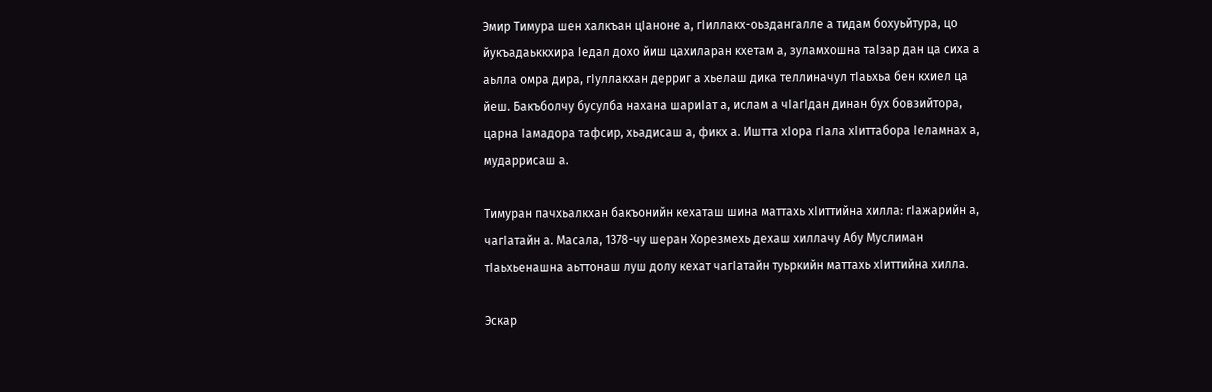Эмир Тимура шен халкъан цӀаноне а, гӀиллакх-оьздангалле а тидам бохуьйтура, цо йукъадаьккхира Ӏедал дохо йиш цахиларан кхетам а, зуламхошна таӀзар дан ца сиха а аьлла омра дира, гӀуллакхан дерриг а хьелаш дика теллиначул тӀаьхьа бен кхиел ца йеш. Бакъболчу бусулба нахана шариӀат а, ислам а чӀагӀдан динан бух бовзийтора, царна Ӏамадора тафсир, хьадисаш а, фикх а. Иштта хӀора гӀала хӀиттабора Ӏеламнах а, мударрисаш а.

Тимуран пачхьалкхан бакъонийн кехаташ шина маттахь хӀиттийна хилла: гӀажарийн а, чагӀатайн а. Масала, 1378-чу шеран Хорезмехь дехаш хиллачу Абу Муслиман тӀаьхьенашна аьттонаш луш долу кехат чагӀатайн туьркийн маттахь хӀиттийна хилла.

Эскар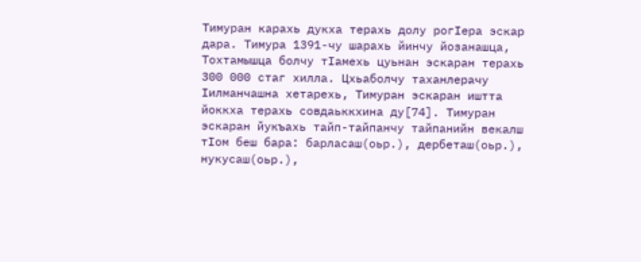Тимуран карахь дукха терахь долу рогӀера эскар дара. Тимура 1391-чу шарахь йинчу йозанашца, Тохтамышца болчу тӀамехь цуьнан эскаран терахь 300 000 стаг хилла. Цхьаболчу таханлерачу Ӏилманчашна хетарехь, Тимуран эскаран иштта йоккха терахь совдаьккхина ду[74]. Тимуран эскаран йукъахь тайп-тайпанчу тайпанийн векалш тӀом беш бара: барласаш(оьр.), дербеташ(оьр.), нукусаш(оьр.),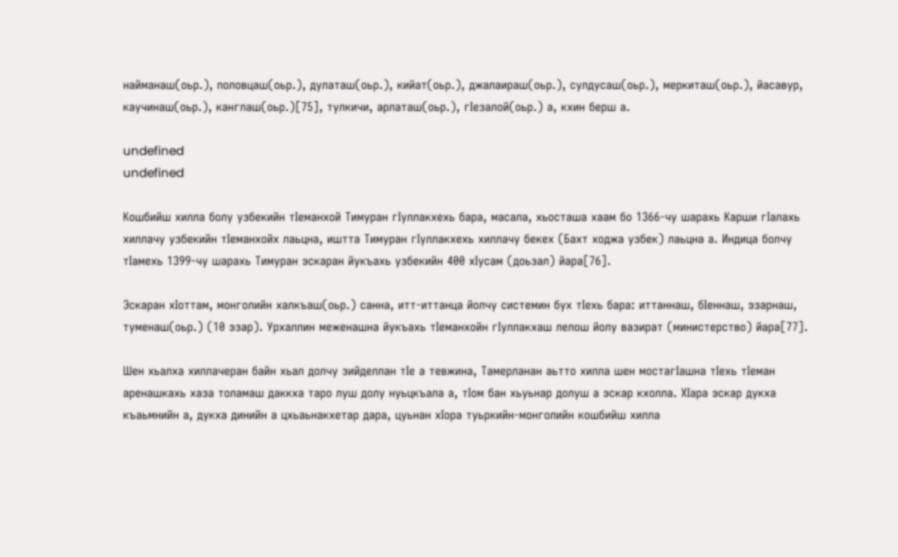найманаш(оьр.), половцаш(оьр.), дулаташ(оьр.), кийат(оьр.), джалаираш(оьр.), сулдусаш(оьр.), меркиташ(оьр.), йасавур, каучинаш(оьр.), канглаш(оьр.)[75], тулкичи, арлаташ(оьр.), гӀезалой(оьр.) а, кхин берш а.

undefined
undefined

Кошбийш хилла болу узбекийн тӀеманхой Тимуран гӀуллакхехь бара, масала, хьосташа хаам бо 1366-чу шарахь Карши гӀалахь хиллачу узбекийн тӀеманхойх лаьцна, иштта Тимуран гӀуллакхехь хиллачу бекех (Бахт ходжа узбек) лаьцна а. Индица болчу тӀамехь 1399-чу шарахь Тимуран эскаран йукъахь узбекийн 400 хӀусам (доьзал) йара[76].

Эскаран хӀоттам, монголийн халкъаш(оьр.) санна, итт-иттанца йолчу системин бух тӀехь бара: иттаннаш, бӀеннаш, эзарнаш, туменаш(оьр.) (10 эзар). Урхаллин меженашна йукъахь тӀеманхойн гӀуллакхаш лелош йолу вазират (министерство) йара[77].

Шен хьалха хиллачеран байн хьал долчу зийделлан тӀе а тевжина, Тамерланан аьтто хилла шен мостагӀашна тӀехь тӀеман аренашкахь хаза толамаш даккха таро луш долу нуьцкъала а, тӀом бан хьуьнар долуш а эскар кхолла. ХӀара эскар дукха къаьмнийн а, дукха динийн а цхьаьнакхетар дара, цуьнан хӀора туьркийн-монголийн кошбийш хилла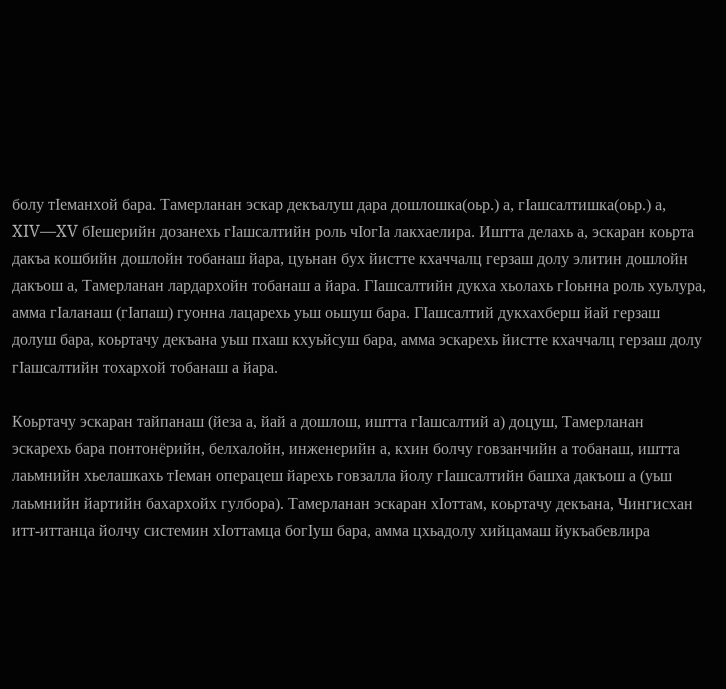болу тӀеманхой бара. Тамерланан эскар декъалуш дара дошлошка(оьр.) а, гӀашсалтишка(оьр.) а, XIV—XV бӀешерийн дозанехь гӀашсалтийн роль чӀогӀа лакхаелира. Иштта делахь а, эскаран коьрта дакъа кошбийн дошлойн тобанаш йара, цуьнан бух йистте кхаччалц герзаш долу элитин дошлойн дакъош а, Тамерланан лардархойн тобанаш а йара. ГӀашсалтийн дукха хьолахь гӀоьнна роль хуьлура, амма гӀаланаш (гӀапаш) гуонна лацарехь уьш оьшуш бара. ГӀашсалтий дукхахберш йай герзаш долуш бара, коьртачу декъана уьш пхаш кхуьйсуш бара, амма эскарехь йистте кхаччалц герзаш долу гӀашсалтийн тохархой тобанаш а йара.

Коьртачу эскаран тайпанаш (йеза а, йай а дошлош, иштта гӀашсалтий а) доцуш, Тамерланан эскарехь бара понтонёрийн, белхалойн, инженерийн а, кхин болчу говзанчийн а тобанаш, иштта лаьмнийн хьелашкахь тӀеман операцеш йарехь говзалла йолу гӀашсалтийн башха дакъош а (уьш лаьмнийн йартийн бахархойх гулбора). Тамерланан эскаран хӀоттам, коьртачу декъана, Чингисхан итт-иттанца йолчу системин хӀоттамца богӀуш бара, амма цхьадолу хийцамаш йукъабевлира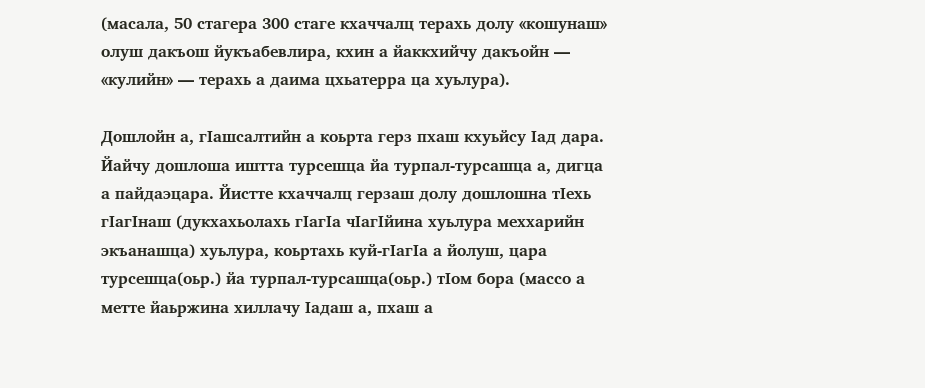(масала, 50 стагера 300 стаге кхаччалц терахь долу «кошунаш» олуш дакъош йукъабевлира, кхин а йаккхийчу дакъойн — «кулийн» — терахь а даима цхьатерра ца хуьлура).

Дошлойн а, гӀашсалтийн а коьрта герз пхаш кхуьйсу Ӏад дара. Йайчу дошлоша иштта турсешца йа турпал-турсашца а, дигца а пайдаэцара. Йистте кхаччалц герзаш долу дошлошна тӀехь гӀагӀнаш (дукхахьолахь гӀагӀа чӀагӀйина хуьлура меххарийн экъанашца) хуьлура, коьртахь куй-гӀагӀа а йолуш, цара турсешца(оьр.) йа турпал-турсашца(оьр.) тӀом бора (массо а метте йаьржина хиллачу Ӏадаш а, пхаш а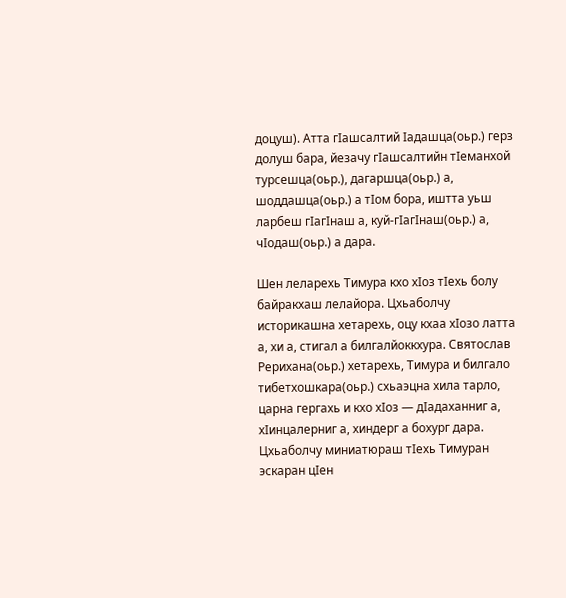доцуш). Атта гӀашсалтий Ӏадашца(оьр.) герз долуш бара, йезачу гӀашсалтийн тӀеманхой турсешца(оьр.), дагаршца(оьр.) а, шоддашца(оьр.) а тӀом бора, иштта уьш ларбеш гӀагӀнаш а, куй-гӀагӀнаш(оьр.) а, чӀодаш(оьр.) а дара.

Шен леларехь Тимура кхо хӀоз тӀехь болу байракхаш лелайора. Цхьаболчу историкашна хетарехь, оцу кхаа хӀозо латта а, хи а, стигал а билгалйоккхура. Святослав Рерихана(оьр.) хетарехь, Тимура и билгало тибетхошкара(оьр.) схьаэцна хила тарло, царна гергахь и кхо хӀоз — дӀадаханниг а, хӀинцалерниг а, хиндерг а бохург дара. Цхьаболчу миниатюраш тӀехь Тимуран эскаран цӀен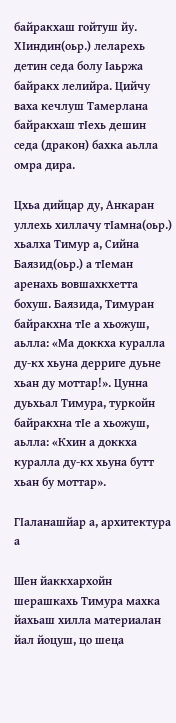байракхаш гойтуш йу. ХӀиндин(оьр.) леларехь детин седа болу Ӏаьржа байракх лелийра. Цийчу ваха кечлуш Тамерлана байракхаш тӀехь дешин седа (дракон) бахка аьлла омра дира.

Цхьа дийцар ду, Анкаран уллехь хиллачу тӀамна(оьр.) хьалха Тимур а, Сийна Баязид(оьр.) а тӀеман аренахь вовшахкхетта бохуш. Баязида, Тимуран байракхна тӀе а хьожуш, аьлла: «Ма доккха куралла ду-кх хьуна дерриге дуьне хьан ду моттар!». Цунна дуьхьал Тимура, туркойн байракхна тӀе а хьожуш, аьлла: «Кхин а доккха куралла ду-кх хьуна бутт хьан бу моттар».

ГӀаланашйар а, архитектура а

Шен йаккхархойн шерашкахь Тимура махка йахьаш хилла материалан йал йоцуш, цо шеца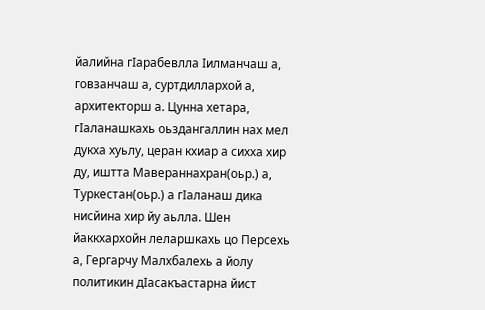йалийна гӀарабевлла Ӏилманчаш а, говзанчаш а, суртдиллархой а, архитекторш а. Цунна хетара, гӀаланашкахь оьздангаллин нах мел дукха хуьлу, церан кхиар а сихха хир ду, иштта Мавераннахран(оьр.) а, Туркестан(оьр.) а гӀаланаш дика нисйина хир йу аьлла. Шен йаккхархойн леларшкахь цо Персехь а, Гергарчу Малхбалехь а йолу политикин дӀасакъастарна йист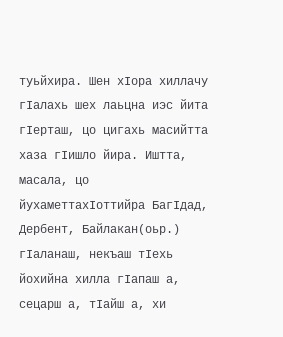туьйхира. Шен хӀора хиллачу гӀалахь шех лаьцна иэс йита гӀерташ, цо цигахь масийтта хаза гӀишло йира. Иштта, масала, цо йухаметтахӀоттийра БагӀдад, Дербент, Байлакан(оьр.) гӀаланаш, некъаш тӀехь йохийна хилла гӀапаш а, сецарш а, тӀайш а, хи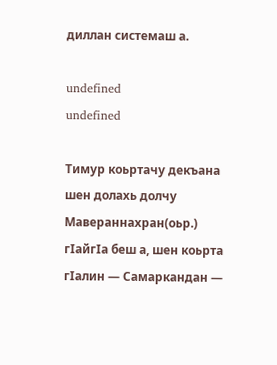диллан системаш а.

undefined
undefined

Тимур коьртачу декъана шен долахь долчу Мавераннахран(оьр.) гӀайгӀа беш а, шен коьрта гӀалин — Самаркандан —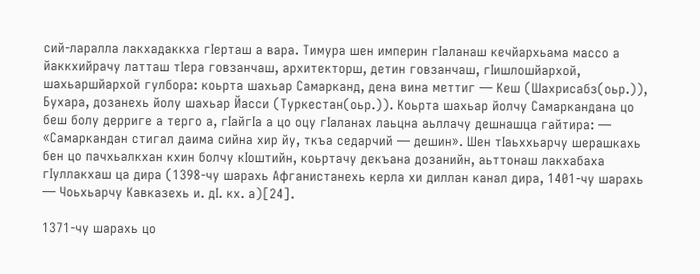сий-ларалла лакхадаккха гӀерташ а вара. Тимура шен империн гӀаланаш кечйархьама массо а йаккхийрачу латташ тӀера говзанчаш, архитекторш, детин говзанчаш, гӀишлошйархой, шахьаршйархой гулбора: коьрта шахьар Самарканд, дена вина меттиг — Кеш (Шахрисабз(оьр.)), Бухара, дозанехь йолу шахьар Йасси (Туркестан(оьр.)). Коьрта шахьар йолчу Самаркандана цо беш болу дерриге а терго а, гӀайгӀа а цо оцу гӀаланах лаьцна аьллачу дешнашца гайтира: — «Самаркандан стигал даима сийна хир йу, ткъа седарчий — дешин». Шен тӀаьххьарчу шерашкахь бен цо пачхьалкхан кхин болчу кӀоштийн, коьртачу декъана дозанийн, аьттонаш лакхабаха гӀуллакхаш ца дира (1398-чу шарахь Афганистанехь керла хи диллан канал дира, 1401-чу шарахь — Чоьхьарчу Кавказехь и. дӀ. кх. а)[24].

1371-чу шарахь цо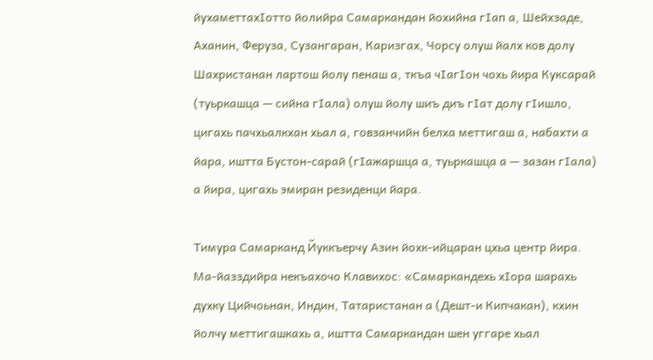йухаметтахӀотто йолийра Самаркандан йохийна гӀап а, Шейхзаде, Аханин, Феруза, Сузангаран, Каризгах, Чорсу олуш йалх ков долу Шахристанан лартош йолу пенаш а, ткъа чӀагӀон чохь йира Куксарай (туьркашца — сийна гӀала) олуш йолу шиъ диъ гӀат долу гӀишло, цигахь пачхьалкхан хьал а, говзанчийн белха меттигаш а, набахти а йара, иштта Бустон-сарай (гӀажаршца а, туьркашца а — зазан гӀала) а йира, цигахь эмиран резиденци йара.

Тимура Самарканд Йуккъерчу Азин йохк-ийцаран цхьа центр йира. Ма-йазздийра некъахочо Клавихос: «Самаркандехь хӀора шарахь духку Цийчоьнан, Индин, Татаристанан а (Дешт-и Кипчакан), кхин йолчу меттигашкахь а, иштта Самаркандан шен уггаре хьал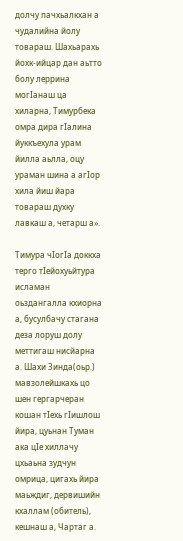долчу пачхьалкхан а чудалийна йолу товараш. Шахьарахь йохк-ийцар дан аьтто болу леррина могӀанаш ца хиларна, Тимурбека омра дира гӀалина йуккъехула урам йилла аьлла, оцу ураман шина а агӀор хила йиш йара товараш духку лавкаш а, четарш а».

Тимура чӀогӀа доккха терго тӀейохуьйтура исламан оьздангалла кхиорна а, бусулбачу стагана деза лоруш долу меттигаш нисйарна а. Шахи Зинда(оьр.) мавзолейшкахь цо шен гергарчеран кошан тӀехь гӀишлош йира, цуьнан Туман ака цӀе хиллачу цхьаьна зудчун омрица, цигахь йира маьждиг, дервишийн кхаллам (обитель), кешнаш а, Чартаг а.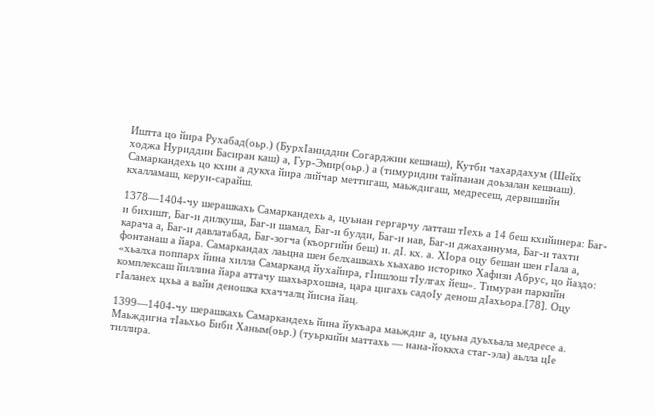Иштта цо йира Рухабад(оьр.) (БурхӀаниддин Согарджин кешнаш), Кутби чахардахум (Шейх ходжа Нуриддин Басиран каш) а, Гур-Эмир(оьр.) а (тимуридин тайпанан доьзалан кешнаш). Самаркандехь цо кхин а дукха йира лийчар меттигаш, маьждигаш, медресеш, дервишийн кхалламаш, керун-сарайш.

1378—1404-чу шерашкахь Самаркандехь а, цуьнан гергарчу латташ тӀехь а 14 беш кхийинера: Баг-и бихишт, Баг-и дилкуша, Баг-и шамал, Баг-и булди, Баг-и нав, Баг-и джаханнума, Баг-и тахти карача а, Баг-и давлатабад, Баг-зогча (къоргийн беш) и. дӀ. кх. а. ХӀора оцу бешан шен гӀала а, фонтанаш а йара. Самаркандах лаьцна шен белхашкахь хьахаво историко Хафизи Абрус, цо йаздо: «хьалха поппарх йина хилла Самарканд йухайира, гӀишлош тӀулгах йеш». Тимуран паркийн комплексаш йиллина йара аттачу шахьархошна, цара цигахь садоӀу денош дӀахьора.[78]. Оцу гӀаланех цхьа а вайн деношка кхаччалц йисна йац.

1399—1404-чу шерашкахь Самаркандехь йина йукъара маьждиг а, цуьна дуьхьала медресе а. Маьждигна тӀаьхьо Биби Ханым(оьр.) (туьркийн маттахь — нана-йоккха стаг-эла) аьлла цӀе тиллира.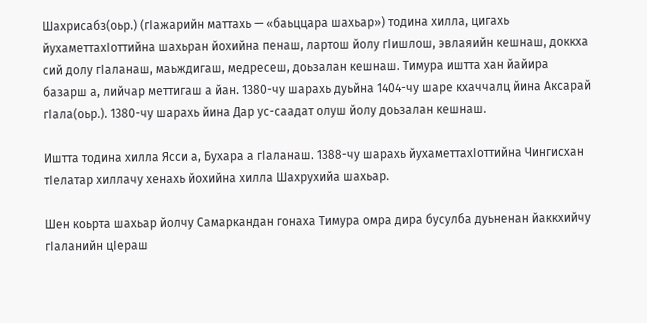Шахрисабз(оьр.) (гӀажарийн маттахь — «баьццара шахьар») тодина хилла, цигахь йухаметтахӀоттийна шахьран йохийна пенаш, лартош йолу гӀишлош, эвлаяийн кешнаш, доккха сий долу гӀаланаш, маьждигаш, медресеш, доьзалан кешнаш. Тимура иштта хан йайира базарш а, лийчар меттигаш а йан. 1380-чу шарахь дуьйна 1404-чу шаре кхаччалц йина Аксарай гӀала(оьр.). 1380-чу шарахь йина Дар ус-саадат олуш йолу доьзалан кешнаш.

Иштта тодина хилла Ясси а, Бухара а гӀаланаш. 1388-чу шарахь йухаметтахӀоттийна Чингисхан тӀелатар хиллачу хенахь йохийна хилла Шахрухийа шахьар.

Шен коьрта шахьар йолчу Самаркандан гонаха Тимура омра дира бусулба дуьненан йаккхийчу гӀаланийн цӀераш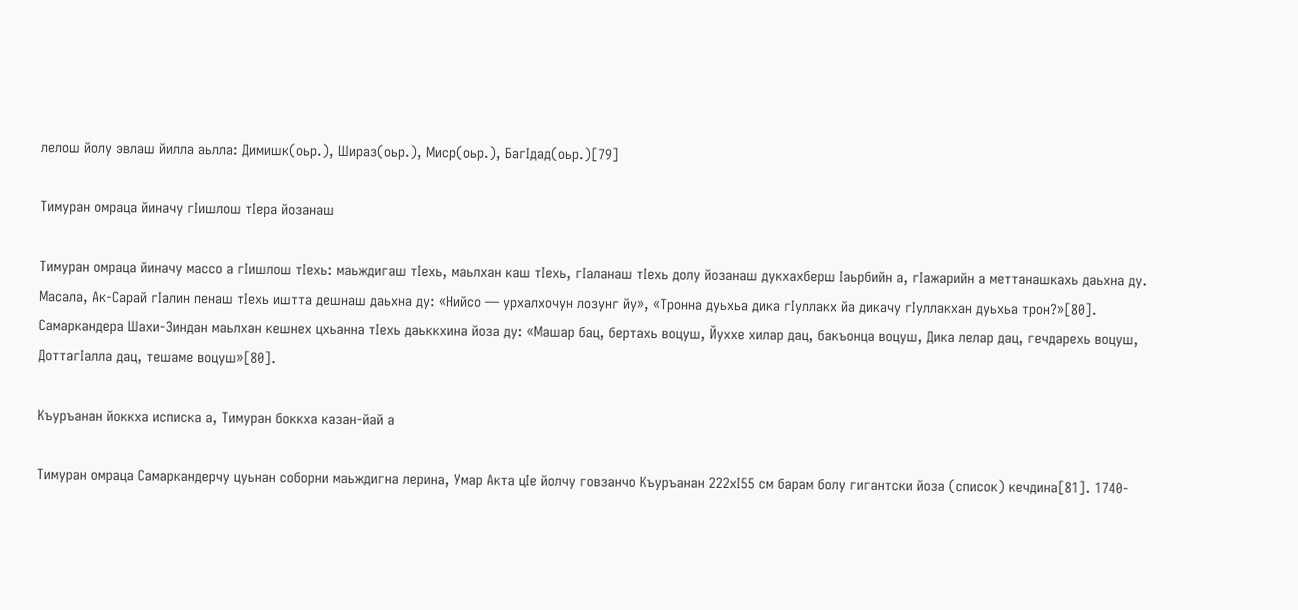лелош йолу эвлаш йилла аьлла: Димишк(оьр.), Шираз(оьр.), Миср(оьр.), БагӀдад(оьр.)[79]

Тимуран омраца йиначу гӀишлош тӀера йозанаш

Тимуран омраца йиначу массо а гӀишлош тӀехь: маьждигаш тӀехь, маьлхан каш тӀехь, гӀаланаш тӀехь долу йозанаш дукхахберш Ӏаьрбийн а, гӀажарийн а меттанашкахь даьхна ду. Масала, Ак-Сарай гӀалин пенаш тӀехь иштта дешнаш даьхна ду: «Нийсо — урхалхочун лозунг йу», «Тронна дуьхьа дика гӀуллакх йа дикачу гӀуллакхан дуьхьа трон?»[80]. Самаркандера Шахи-Зиндан маьлхан кешнех цхьанна тӀехь даьккхина йоза ду: «Машар бац, бертахь воцуш, Йуххе хилар дац, бакъонца воцуш, Дика лелар дац, гечдарехь воцуш, ДоттагӀалла дац, тешаме воцуш»[80].

Къуръанан йоккха исписка а, Тимуран боккха казан-йай а

Тимуран омраца Самаркандерчу цуьнан соборни маьждигна лерина, Умар Акта цӀе йолчу говзанчо Къуръанан 222хӀ55 см барам болу гигантски йоза (список) кечдина[81]. 1740-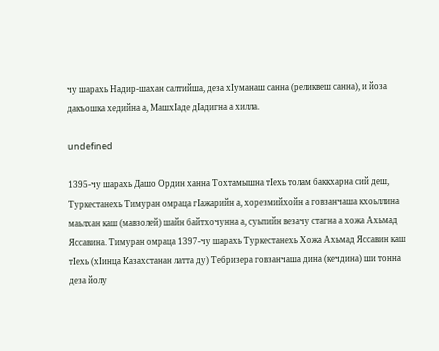чу шарахь Надир-шахан салтийша, деза хӀуманаш санна (реликвеш санна), и йоза дакъошка хедийна а, МашхӀаде дӀадигна а хилла.

undefined

1395-чу шарахь Дашо Ордин ханна Тохтамышна тӀехь толам баккхарна сий деш, Туркестанехь Тимуран омраца гӀажарийн а, хорезмийхойн а говзанчаша кхоьллина маьлхан каш (мавзолей) шайн байтхочунна а, суьпийн везачу стагна а хожа Ахьмад Яссавина. Тимуран омраца 1397-чу шарахь Туркестанехь Хожа Ахьмад Яссавин каш тӀехь (хӀинца Казахстанан латта ду) Тебризера говзанчаша дина (кечдина) ши тонна деза йолу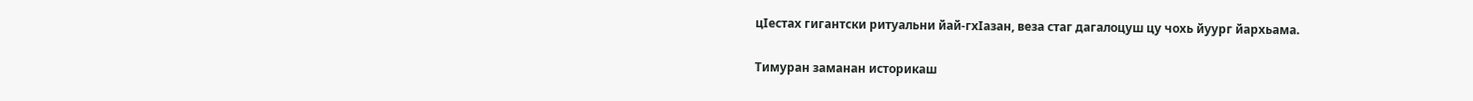цӀестах гигантски ритуальни йай-гхӀазан, веза стаг дагалоцуш цу чохь йуург йархьама.

Тимуран заманан историкаш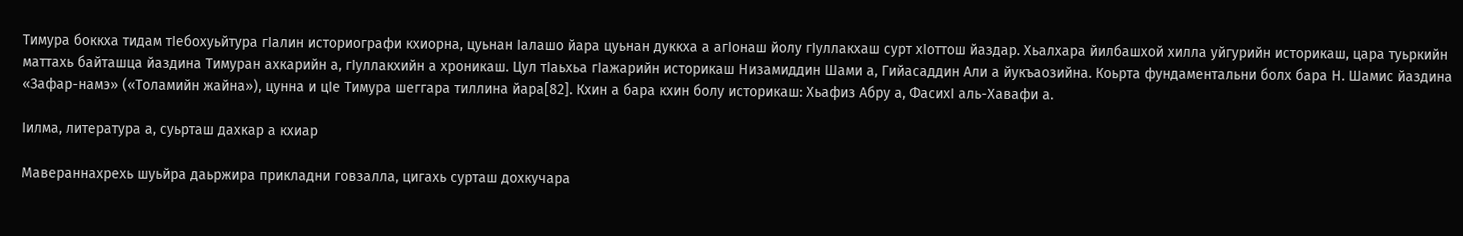Тимура боккха тидам тӀебохуьйтура гӀалин историографи кхиорна, цуьнан Ӏалашо йара цуьнан дуккха а агӀонаш йолу гӀуллакхаш сурт хӀоттош йаздар. Хьалхара йилбашхой хилла уйгурийн историкаш, цара туьркийн маттахь байташца йаздина Тимуран ахкарийн а, гӀуллакхийн а хроникаш. Цул тӀаьхьа гӀажарийн историкаш Низамиддин Шами а, Гийасаддин Али а йукъаозийна. Коьрта фундаментальни болх бара Н. Шамис йаздина «Зафар-намэ» («Толамийн жайна»), цунна и цӀе Тимура шеггара тиллина йара[82]. Кхин а бара кхин болу историкаш: Хьафиз Абру а, ФасихӀ аль-Хавафи а.

Ӏилма, литература а, суьрташ дахкар а кхиар

Мавераннахрехь шуьйра даьржира прикладни говзалла, цигахь сурташ дохкучара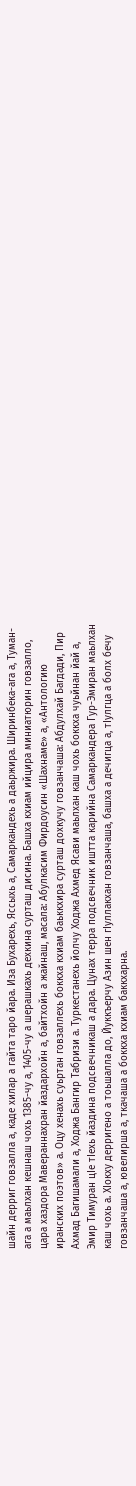шайн дерриг говзалла а, каде хилар а гайта таро йара. Иза Бухарехь, Яссыхь а, Самаркандехь а даьржира. Ширинбека-ага а, Туман-ага а маьлхан кешнаш чохь 1385-чу а, 1405-чу а шерашкахь дехкина сурташ дисина. Башха кхиам ийцира миниатюрин говзалло, цара хаздора Мавераннахран йаздархойн а, байтхойн а жайнаш, масала: Абулкасим Фирдоусин «Шахнаме» а, «Антологию иранских поэтов» а. Оцу хенахь суьртан говзаллехь боккха кхиам баьккхира сурташ дохкучу говзанчаша: Абдулхай Багдади, Пир Ахмад Багишамали а, Ходжа Бангир Табризи а. Туркестанехь йолчу Ходжа Ахмед Ясави маьлхан каш чохь боккха чуьйнан йай а, Эмир Тимуран цӀе тӀехь йаздина подсвечникаш а дара. Цунах терра подсвечник иштта карийна Самаркандера Гур-Эмиран маьлхан каш чохь а. ХӀокху дерригено а тоьшалла до, Йуккъерчу Азин шен гӀуллакхан говзанчаша, башха а дечигца а, тӀулгца а болх бечу говзанчаша а, ювелирша а, ткачаша а боккха кхиам баккхарна.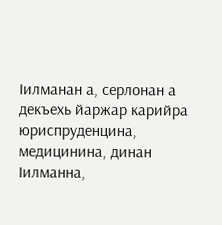Ӏилманан а, серлонан а декъехь йаржар карийра юриспруденцина, медицинина, динан Ӏилманна,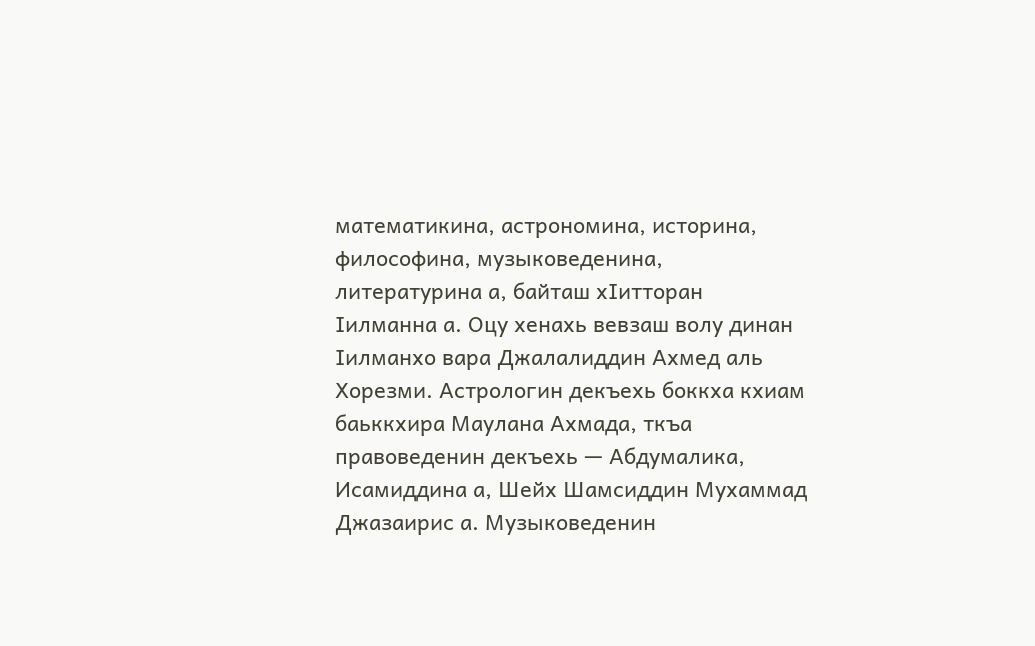математикина, астрономина, историна, философина, музыковеденина, литературина а, байташ хӀитторан Ӏилманна а. Оцу хенахь вевзаш волу динан Ӏилманхо вара Джалалиддин Ахмед аль Хорезми. Астрологин декъехь боккха кхиам баьккхира Маулана Ахмада, ткъа правоведенин декъехь — Абдумалика, Исамиддина а, Шейх Шамсиддин Мухаммад Джазаирис а. Музыковеденин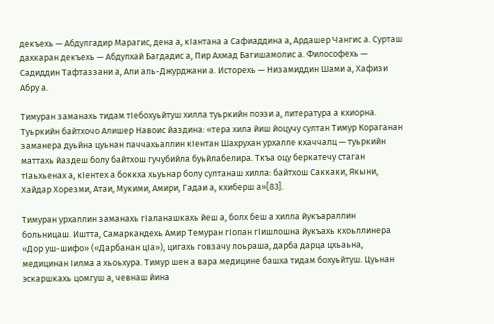декъехь — Абдулгадир Марагис, дена а, кӀантана а Сафиаддина а, Ардашер Чангис а. Сурташ дахкаран декъехь — Абдулхай Багдадис а, Пир Ахмад Багишамолис а. Философехь — Садиддин Тафтаззани а, Али аль-Джурджани а. Исторехь — Низамиддин Шами а, Хафизи Абру а.

Тимуран заманахь тидам тӀебохуьйтуш хилла туьркийн поэзи а, литература а кхиорна. Туьркийн байтхочо Алишер Навоис йаздина: «тера хила йиш йоцучу султан Тимур Кораганан заманера дуьйна цуьнан паччахьаллин кӀентан Шахрухан урхалле кхаччалц — туьркийн маттахь йаздеш болу байтхош гучубийла буьйлабелира. Ткъа оцу беркатечу стаган тӀаьхьенах а, кӀентех а боккха хьуьнар болу султанаш хилла: байтхош Саккаки, Якыни, Хайдар Хорезми, Атаи, Мукими, Амири, Гадаи а, кхиберш а»[83].

Тимуран урхаллин заманахь гӀаланашкахь йеш а, болх беш а хилла йукъараллин больницаш. Иштта, Самаркандехь Амир Темуран гӀопан гӀишлошна йукъахь кхоьллинера «Дор уш-шифо» («Дарбанан цӀа»), цигахь говзачу лоьраша, дарба дарца цхьаьна, медицинан Ӏилма а хьоьхура. Тимур шен а вара медицине башха тидам бохуьйтуш. Цуьнан эскаршкахь цомгуш а, чевнаш йина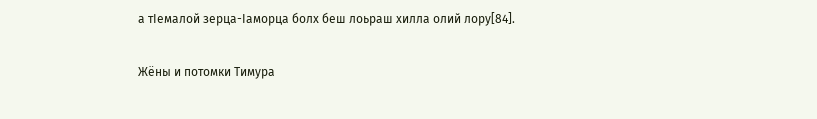а тӀемалой зерца-Ӏаморца болх беш лоьраш хилла олий лору[84].

Жёны и потомки Тимура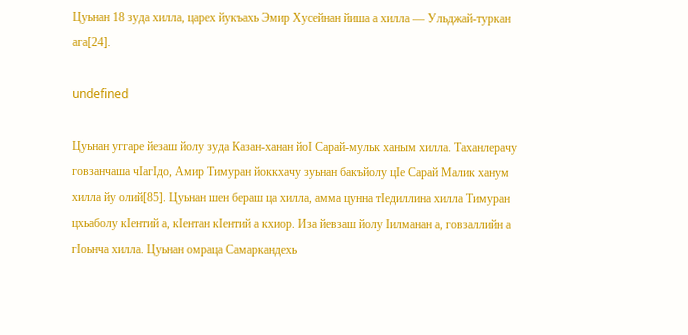Цуьнан 18 зуда хилла, царех йукъахь Эмир Хусейнан йиша а хилла — Ульджай-туркан ага[24].

undefined

Цуьнан уггаре йезаш йолу зуда Казан-ханан йоӀ Сарай-мульк ханым хилла. Таханлерачу говзанчаша чӀагӀдо, Амир Тимуран йоккхачу зуьнан бакъйолу цӀе Сарай Малик ханум хилла йу олий[85]. Цуьнан шен бераш ца хилла, амма цунна тӀедиллина хилла Тимуран цхьаболу кӀентий а, кӀентан кӀентий а кхиор. Иза йевзаш йолу Ӏилманан а, говзаллийн а гӀоьнча хилла. Цуьнан омраца Самаркандехь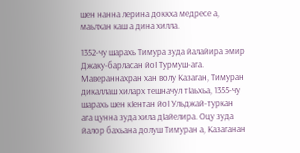шен нанна лерина доккха медресе а, маьлхан каш а дина хилла.

1352-чу шарахь Тимура зуда йалайира эмир Джаку-барласан йоӀ Турмуш-ага. Мавераннахран хан волу Казаган, Тимуран дикаллаш хиларх тешначул тӀаьхьа, 1355-чу шарахь шен кӀентан йоӀ Ульджай-туркан ага цунна зуда хила дӀайелира. Оцу зуда йалор бахьана долуш Тимуран а, Казаганан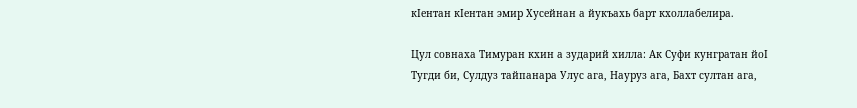кӀентан кӀентан эмир Хусейнан а йукъахь барт кхоллабелира.

Цул совнаха Тимуран кхин а зударий хилла: Ак Суфи кунгратан йоӀ Тугди би, Сулдуз тайпанара Улус ага, Науруз ага, Бахт султан ага,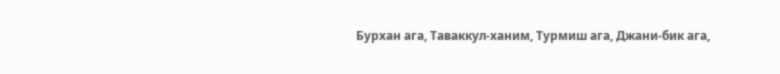Бурхан ага, Таваккул-ханим, Турмиш ага, Джани-бик ага,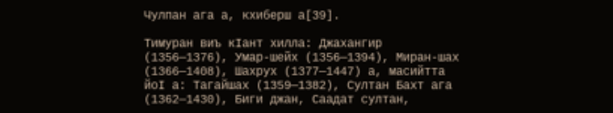Чулпан ага а, кхиберш а[39].

Тимуран виъ кӀант хилла: Джахангир (1356—1376), Умар-шейх (1356—1394), Миран-шах (1366—1408), Шахрух (1377—1447) а, масийтта йоӀ а: Тагайшах (1359—1382), Султан Бахт ага (1362—1430), Биги джан, Саадат султан,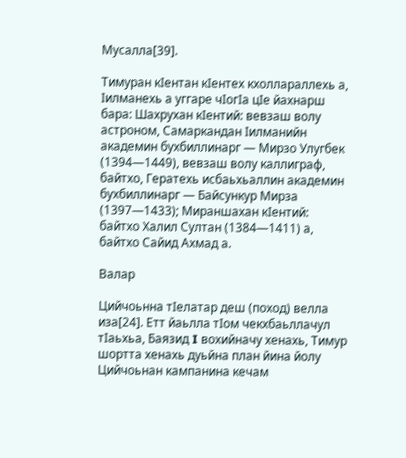Мусалла[39].

Тимуран кӀентан кӀентех кхоллараллехь а, Ӏилманехь а уггаре чӀогӀа цӀе йахнарш бара: Шахрухан кӀентий: вевзаш волу астроном, Самаркандан Ӏилманийн академин бухбиллинарг — Мирзо Улугбек (1394—1449), вевзаш волу каллиграф, байтхо, Гератехь исбаьхьаллин академин бухбиллинарг — Байсункур Мирза (1397—1433); Мираншахан кӀентий: байтхо Халил Султан (1384—1411) а, байтхо Сайид Ахмад а.

Валар

Цийчоьнна тӀелатар деш (поход) велла иза[24]. Етт йаьлла тӀом чекхбаьллачул тӀаьхьа, Баязид I вохийначу хенахь, Тимур шортта хенахь дуьйна план йина йолу Цийчоьнан кампанина кечам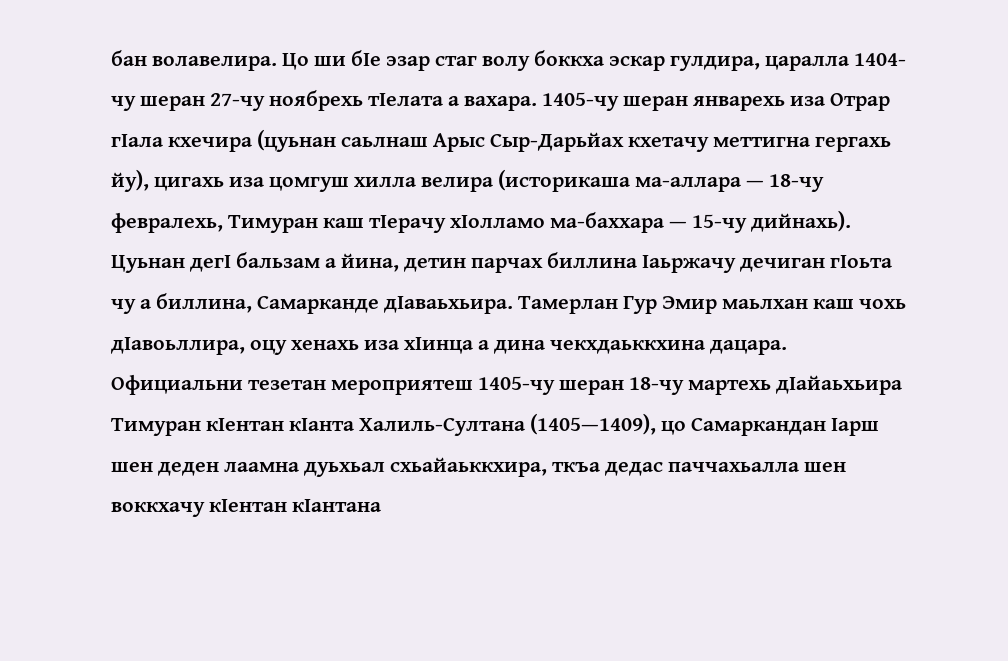бан волавелира. Цо ши бӀе эзар стаг волу боккха эскар гулдира, царалла 1404-чу шеран 27-чу ноябрехь тӀелата а вахара. 1405-чу шеран январехь иза Отрар гӀала кхечира (цуьнан саьлнаш Арыс Сыр-Дарьйах кхетачу меттигна гергахь йу), цигахь иза цомгуш хилла велира (историкаша ма-аллара — 18-чу февралехь, Тимуран каш тӀерачу хӀолламо ма-баххара — 15-чу дийнахь). Цуьнан дегӀ бальзам а йина, детин парчах биллина Ӏаьржачу дечиган гӀоьта чу а биллина, Самарканде дӀаваьхьира. Тамерлан Гур Эмир маьлхан каш чохь дӀавоьллира, оцу хенахь иза хӀинца а дина чекхдаьккхина дацара. Официальни тезетан мероприятеш 1405-чу шеран 18-чу мартехь дӀайаьхьира Тимуран кӀентан кӀанта Халиль-Султана (1405—1409), цо Самаркандан Ӏарш шен деден лаамна дуьхьал схьайаьккхира, ткъа дедас паччахьалла шен воккхачу кӀентан кӀантана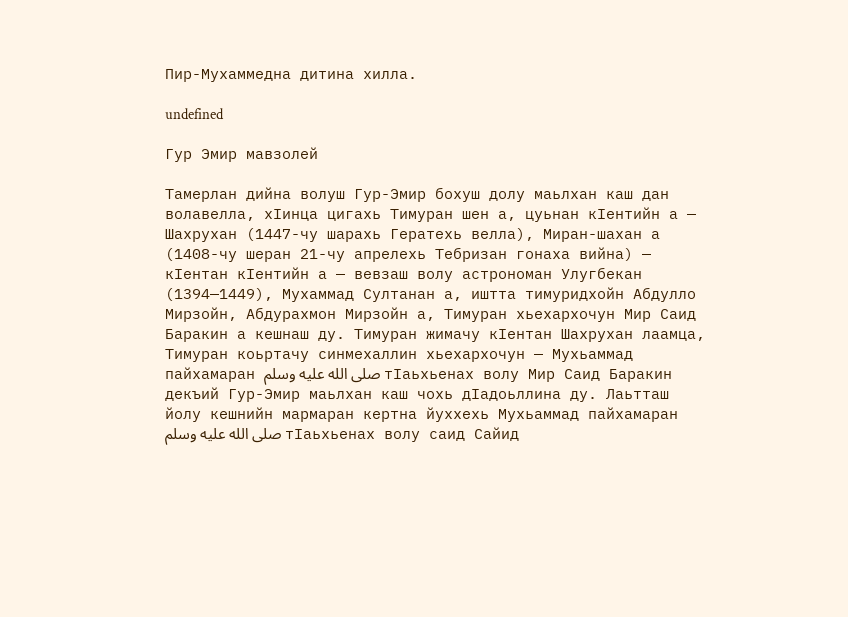Пир-Мухаммедна дитина хилла.

undefined

Гур Эмир мавзолей

Тамерлан дийна волуш Гур-Эмир бохуш долу маьлхан каш дан волавелла, хӀинца цигахь Тимуран шен а, цуьнан кӀентийн а — Шахрухан (1447-чу шарахь Гератехь велла), Миран-шахан а (1408-чу шеран 21-чу апрелехь Тебризан гонаха вийна) — кӀентан кӀентийн а — вевзаш волу астрономан Улугбекан (1394—1449), Мухаммад Султанан а, иштта тимуридхойн Абдулло Мирзойн, Абдурахмон Мирзойн а, Тимуран хьехархочун Мир Саид Баракин а кешнаш ду. Тимуран жимачу кӀентан Шахрухан лаамца, Тимуран коьртачу синмехаллин хьехархочун — Мухьаммад пайхамаран صلى الله عليه وسلم тӀаьхьенах волу Мир Саид Баракин декъий Гур-Эмир маьлхан каш чохь дӀадоьллина ду. Лаьтташ йолу кешнийн мармаран кертна йуххехь Мухьаммад пайхамаран صلى الله عليه وسلم тӀаьхьенах волу саид Сайид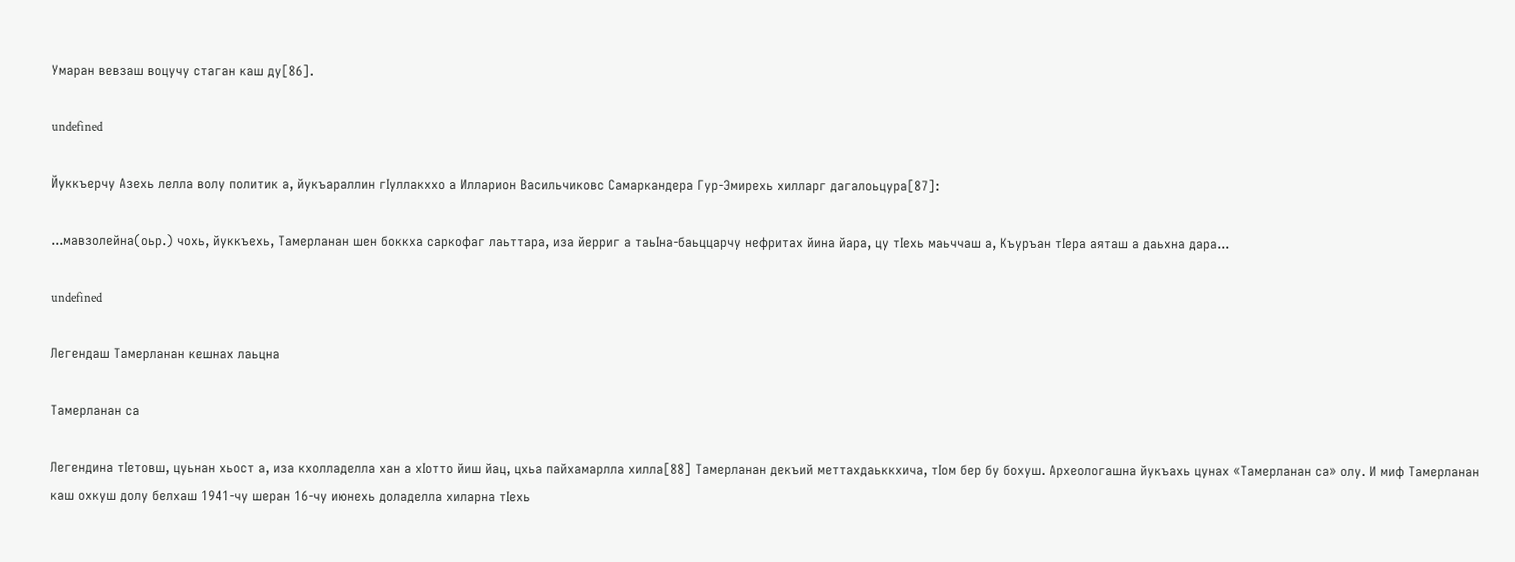Умаран вевзаш воцучу стаган каш ду[86].

undefined

Йуккъерчу Азехь лелла волу политик а, йукъараллин гӀуллакххо а Илларион Васильчиковс Самаркандера Гур-Эмирехь хилларг дагалоьцура[87]:

...мавзолейна(оьр.) чохь, йуккъехь, Тамерланан шен боккха саркофаг лаьттара, иза йерриг а таьӀна-баьццарчу нефритах йина йара, цу тӀехь маьччаш а, Къуръан тӀера аяташ а даьхна дара...

undefined

Легендаш Тамерланан кешнах лаьцна

Тамерланан са

Легендина тӀетовш, цуьнан хьост а, иза кхолладелла хан а хӀотто йиш йац, цхьа пайхамарлла хилла[88] Тамерланан декъий меттахдаьккхича, тӀом бер бу бохуш. Археологашна йукъахь цунах «Тамерланан са» олу. И миф Тамерланан каш охкуш долу белхаш 1941-чу шеран 16-чу июнехь доладелла хиларна тӀехь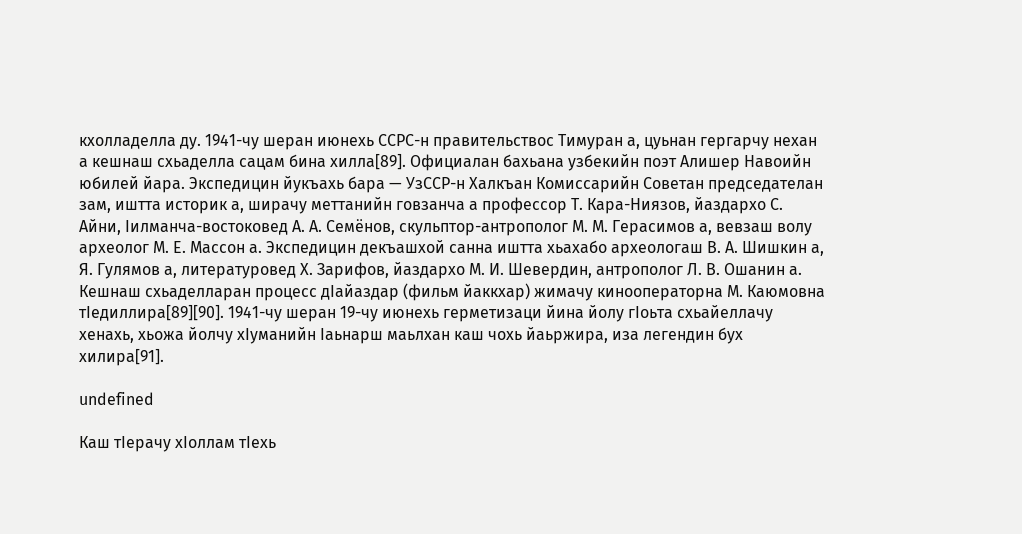кхолладелла ду. 1941-чу шеран июнехь ССРС-н правительствос Тимуран а, цуьнан гергарчу нехан а кешнаш схьаделла сацам бина хилла[89]. Официалан бахьана узбекийн поэт Алишер Навоийн юбилей йара. Экспедицин йукъахь бара — УзССР-н Халкъан Комиссарийн Советан председателан зам, иштта историк а, ширачу меттанийн говзанча а профессор Т. Кара-Ниязов, йаздархо С. Айни, Ӏилманча-востоковед А. А. Семёнов, скульптор-антрополог М. М. Герасимов а, вевзаш волу археолог М. Е. Массон а. Экспедицин декъашхой санна иштта хьахабо археологаш В. А. Шишкин а, Я. Гулямов а, литературовед Х. Зарифов, йаздархо М. И. Шевердин, антрополог Л. В. Ошанин а. Кешнаш схьаделларан процесс дӀайаздар (фильм йаккхар) жимачу кинооператорна М. Каюмовна тӀедиллира[89][90]. 1941-чу шеран 19-чу июнехь герметизаци йина йолу гӀоьта схьайеллачу хенахь, хьожа йолчу хӀуманийн Ӏаьнарш маьлхан каш чохь йаьржира, иза легендин бух хилира[91].

undefined

Каш тӀерачу хӀоллам тӀехь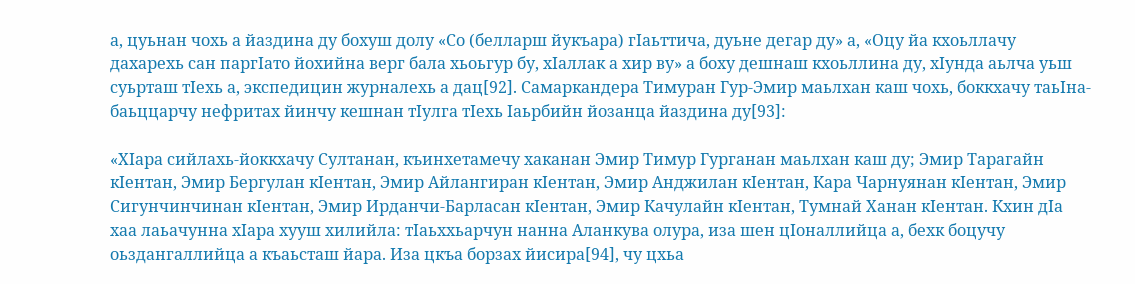а, цуьнан чохь а йаздина ду бохуш долу «Со (белларш йукъара) гӀаьттича, дуьне дегар ду» а, «Оцу йа кхоьллачу дахарехь сан паргӀато йохийна верг бала хьоьгур бу, хӀаллак а хир ву» а боху дешнаш кхоьллина ду, хӀунда аьлча уьш суьрташ тӀехь а, экспедицин журналехь а дац[92]. Самаркандера Тимуран Гур-Эмир маьлхан каш чохь, боккхачу таьӀна-баьццарчу нефритах йинчу кешнан тӀулга тӀехь Ӏаьрбийн йозанца йаздина ду[93]:

«ХӀара сийлахь-йоккхачу Султанан, къинхетамечу хаканан Эмир Тимур Гурганан маьлхан каш ду; Эмир Тарагайн кӀентан, Эмир Бергулан кӀентан, Эмир Айлангиран кӀентан, Эмир Анджилан кӀентан, Кара Чарнуянан кӀентан, Эмир Сигунчинчинан кӀентан, Эмир Ирданчи-Барласан кӀентан, Эмир Качулайн кӀентан, Тумнай Ханан кӀентан. Кхин дӀа хаа лаьачунна хӀара хууш хилийла: тӀаьххьарчун нанна Аланкува олура, иза шен цӀоналлийца а, бехк боцучу оьздангаллийца а къаьсташ йара. Иза цкъа борзах йисира[94], чу цхьа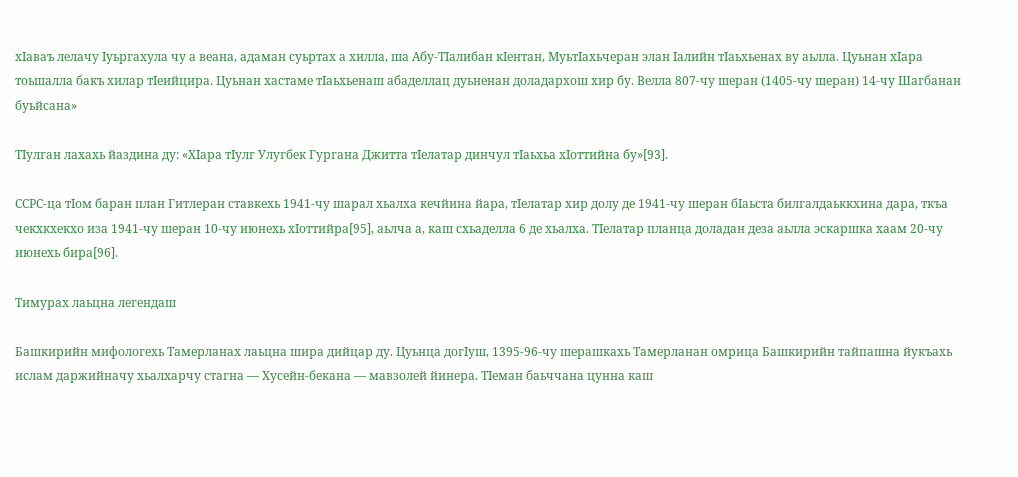хӀаваъ лелачу Ӏуьргахула чу а веана, адаман суьртах а хилла, ша Абу-ТӀалибан кӀентан, МуьтӀахьчеран элан Ӏалийн тӀаьхьенах ву аьлла. Цуьнан хӀара тоьшалла бакъ хилар тӀеийцира. Цуьнан хастаме тӀаьхьенаш абаделлац дуьненан доладархош хир бу. Велла 807-чу шеран (1405-чу шеран) 14-чу Шагбанан буьйсана»

ТӀулган лахахь йаздина ду: «ХӀара тӀулг Улугбек Гургана Джитта тӀелатар динчул тӀаьхьа хӀоттийна бу»[93].

ССРС-ца тӀом баран план Гитлеран ставкехь 1941-чу шарал хьалха кечйина йара, тӀелатар хир долу де 1941-чу шеран бӀаьста билгалдаьккхина дара, ткъа чекхкхекхо иза 1941-чу шеран 10-чу июнехь хӀоттийра[95], аьлча а, каш схьаделла 6 де хьалха. ТӀелатар планца доладан деза аьлла эскаршка хаам 20-чу июнехь бира[96].

Тимурах лаьцна легендаш

Башкирийн мифологехь Тамерланах лаьцна шира дийцар ду. Цуьнца догӀуш, 1395-96-чу шерашкахь Тамерланан омрица Башкирийн тайпашна йукъахь ислам даржийначу хьалхарчу стагна — Хусейн-бекана — мавзолей йинера. ТӀеман баьччана цунна каш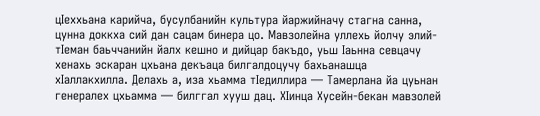цӀеххьана карийча, бусулбанийн культура йаржийначу стагна санна, цунна доккха сий дан сацам бинера цо. Мавзолейна уллехь йолчу элий-тӀеман баьччанийн йалх кешно и дийцар бакъдо, уьш Ӏаьнна севцачу хенахь эскаран цхьана декъаца билгалдоцучу бахьанашца хӀаллакхилла. Делахь а, иза хьамма тӀедиллира — Тамерлана йа цуьнан генералех цхьамма — билггал хууш дац. ХӀинца Хусейн-бекан мавзолей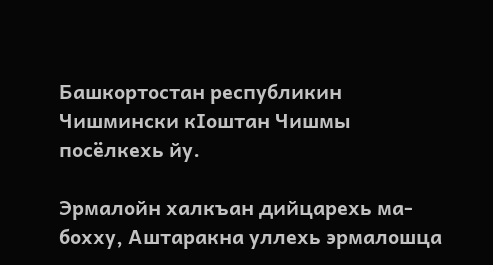Башкортостан республикин Чишмински кӀоштан Чишмы посёлкехь йу.

Эрмалойн халкъан дийцарехь ма-бохху, Аштаракна уллехь эрмалошца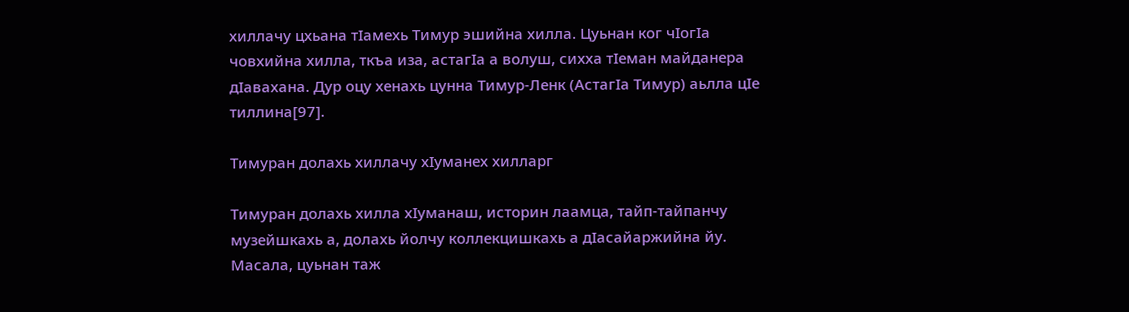хиллачу цхьана тӀамехь Тимур эшийна хилла. Цуьнан ког чӀогӀа човхийна хилла, ткъа иза, астагӀа а волуш, сихха тӀеман майданера дӀавахана. Дур оцу хенахь цунна Тимур-Ленк (АстагӀа Тимур) аьлла цӀе тиллина[97].

Тимуран долахь хиллачу хӀуманех хилларг

Тимуран долахь хилла хӀуманаш, историн лаамца, тайп-тайпанчу музейшкахь а, долахь йолчу коллекцишкахь а дӀасайаржийна йу. Масала, цуьнан таж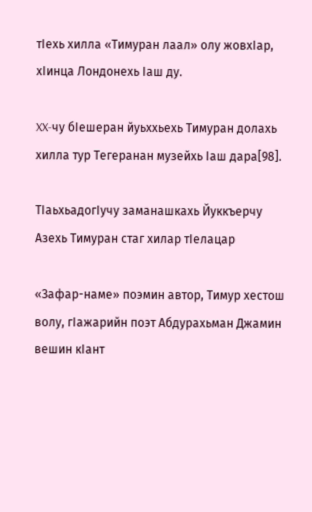тӀехь хилла «Тимуран лаал» олу жовхӀар, хӀинца Лондонехь Ӏаш ду.

XX-чу бӀешеран йуьххьехь Тимуран долахь хилла тур Тегеранан музейхь Ӏаш дара[98].

ТӀаьхьадогӀучу заманашкахь Йуккъерчу Азехь Тимуран стаг хилар тӀелацар

«Зафар-наме» поэмин автор, Тимур хестош волу, гӀажарийн поэт Абдурахьман Джамин вешин кӀант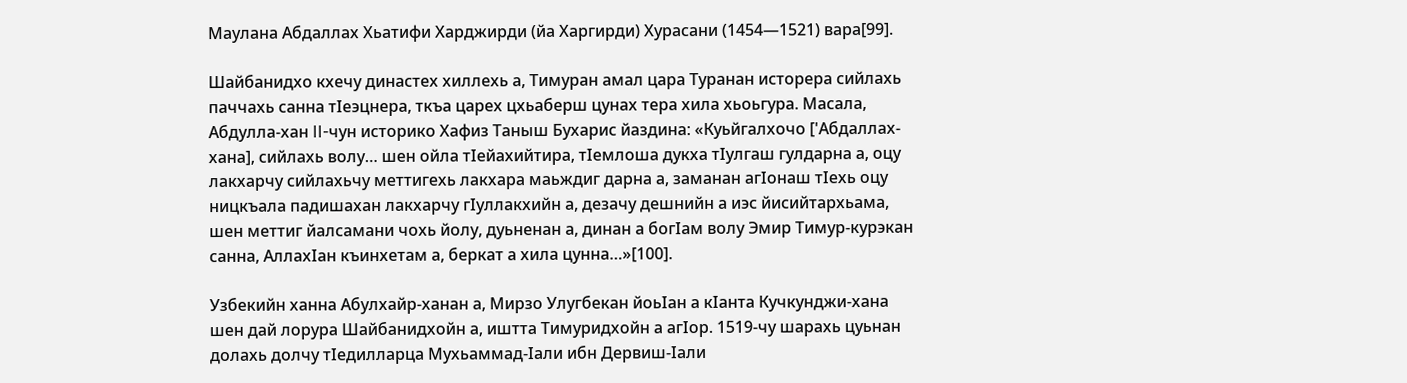Маулана Абдаллах Хьатифи Харджирди (йа Харгирди) Хурасани (1454—1521) вара[99].

Шайбанидхо кхечу династех хиллехь а, Тимуран амал цара Туранан исторера сийлахь паччахь санна тӀеэцнера, ткъа царех цхьаберш цунах тера хила хьоьгура. Масала, Абдулла-хан II-чун историко Хафиз Таныш Бухарис йаздина: «Куьйгалхочо ['Абдаллах-хана], сийлахь волу… шен ойла тӀейахийтира, тӀемлоша дукха тӀулгаш гулдарна а, оцу лакхарчу сийлахьчу меттигехь лакхара маьждиг дарна а, заманан агӀонаш тӀехь оцу ницкъала падишахан лакхарчу гӀуллакхийн а, дезачу дешнийн а иэс йисийтархьама, шен меттиг йалсамани чохь йолу, дуьненан а, динан а богӀам волу Эмир Тимур-курэкан санна, АллахӀан къинхетам а, беркат а хила цунна…»[100].

Узбекийн ханна Абулхайр-ханан а, Мирзо Улугбекан йоьӀан а кӀанта Кучкунджи-хана шен дай лорура Шайбанидхойн а, иштта Тимуридхойн а агӀор. 1519-чу шарахь цуьнан долахь долчу тӀедилларца Мухьаммад-Ӏали ибн Дервиш-Ӏали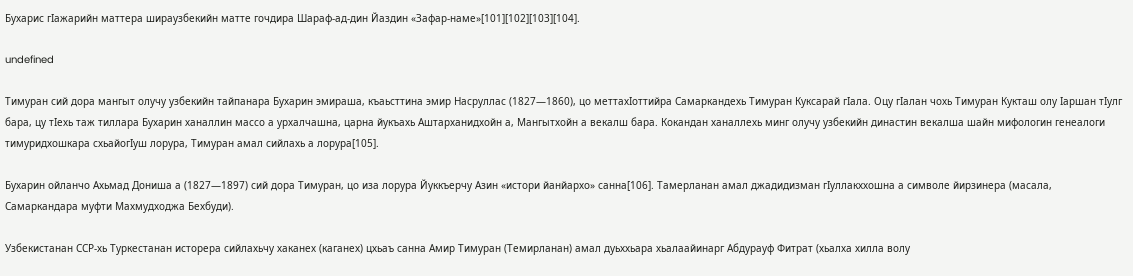Бухарис гӀажарийн маттера шираузбекийн матте гочдира Шараф-ад-дин Йаздин «Зафар-наме»[101][102][103][104].

undefined

Тимуран сий дора мангыт олучу узбекийн тайпанара Бухарин эмираша, къаьсттина эмир Насруллас (1827—1860), цо меттахӀоттийра Самаркандехь Тимуран Куксарай гӀала. Оцу гӀалан чохь Тимуран Кукташ олу Ӏаршан тӀулг бара, цу тӀехь таж тиллара Бухарин ханаллин массо а урхалчашна, царна йукъахь Аштарханидхойн а, Мангытхойн а векалш бара. Кокандан ханаллехь минг олучу узбекийн династин векалша шайн мифологин генеалоги тимуридхошкара схьайогӀуш лорура, Тимуран амал сийлахь а лорура[105].

Бухарин ойланчо Ахьмад Дониша а (1827—1897) сий дора Тимуран, цо иза лорура Йуккъерчу Азин «истори йанйархо» санна[106]. Тамерланан амал джадидизман гӀуллакххошна а символе йирзинера (масала, Самаркандара муфти Махмудходжа Бехбуди).

Узбекистанан ССР-хь Туркестанан исторера сийлахьчу хаканех (каганех) цхьаъ санна Амир Тимуран (Темирланан) амал дуьххьара хьалаайинарг Абдурауф Фитрат (хьалха хилла волу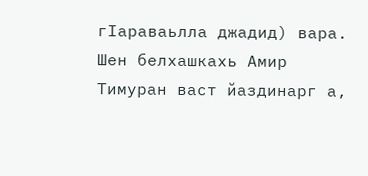гӀараваьлла джадид) вара. Шен белхашкахь Амир Тимуран васт йаздинарг а,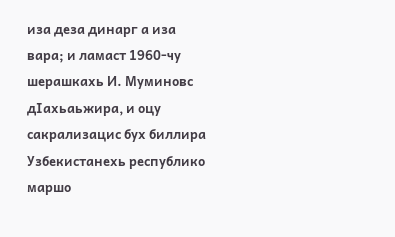иза деза динарг а иза вара; и ламаст 1960-чу шерашкахь И. Муминовс дӀахьаьжира, и оцу сакрализацис бух биллира Узбекистанехь республико маршо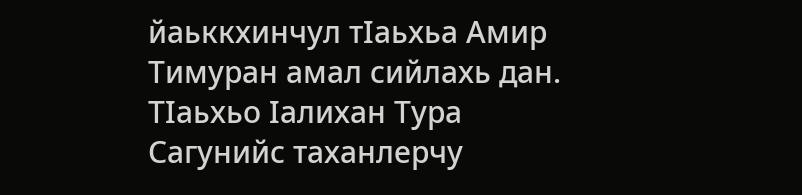йаьккхинчул тӀаьхьа Амир Тимуран амал сийлахь дан. ТӀаьхьо Ӏалихан Тура Сагунийс таханлерчу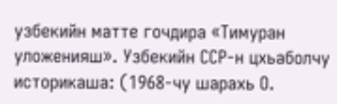узбекийн матте гочдира «Тимуран уложенияш». Узбекийн ССР-н цхьаболчу историкаша: (1968-чу шарахь О.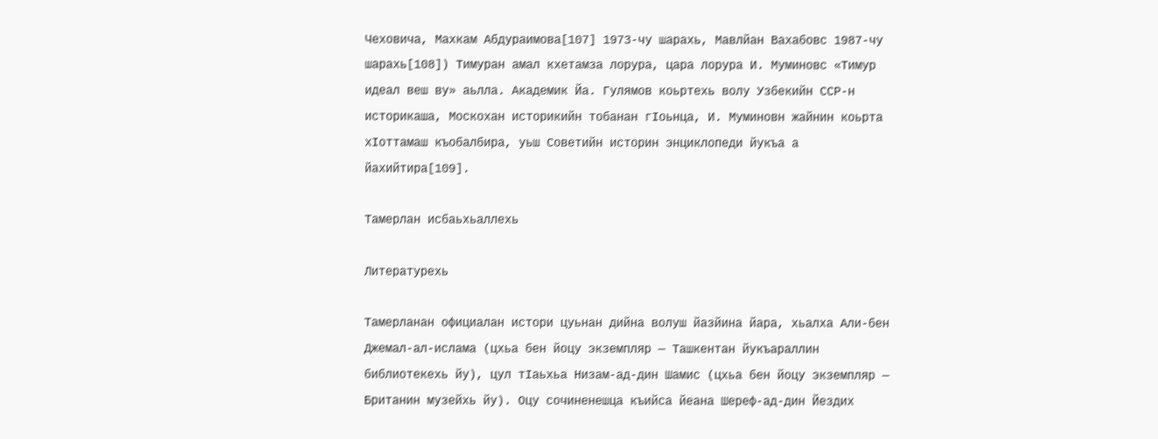Чеховича, Махкам Абдураимова[107] 1973-чу шарахь, Мавлйан Вахабовс 1987-чу шарахь[108]) Тимуран амал кхетамза лорура, цара лорура И. Муминовс «Тимур идеал веш ву» аьлла. Академик Йа. Гулямов коьртехь волу Узбекийн ССР-н историкаша, Москохан историкийн тобанан гӀоьнца, И. Муминовн жайнин коьрта хӀоттамаш къобалбира, уьш Советийн историн энциклопеди йукъа а йахийтира[109].

Тамерлан исбаьхьаллехь

Литературехь

Тамерланан официалан истори цуьнан дийна волуш йазйина йара, хьалха Али-бен Джемал-ал-ислама (цхьа бен йоцу экземпляр — Ташкентан йукъараллин библиотекехь йу), цул тӀаьхьа Низам-ад-дин Шамис (цхьа бен йоцу экземпляр — Британин музейхь йу). Оцу сочиненешца къийса йеана Шереф-ад-дин Йездих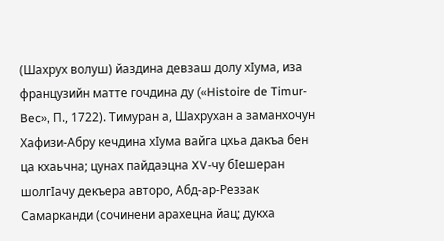(Шахрух волуш) йаздина девзаш долу хӀума, иза французийн матте гочдина ду («Histoire de Timur-Bec», П., 1722). Тимуран а, Шахрухан а заманхочун Хафизи-Абру кечдина хӀума вайга цхьа дакъа бен ца кхаьчна; цунах пайдаэцна XV-чу бӀешеран шолгӀачу декъера авторо, Абд-ар-Реззак Самарканди (сочинени арахецна йац; дукха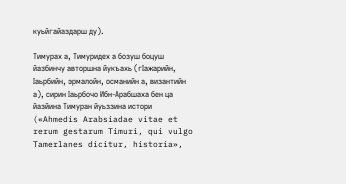куьйгайаздарш ду).

Тимурах а, Тимуридех а бозуш боцуш йазбинчу авторшна йукъахь (гӀажарийн, Ӏаьрбийн, эрмалойн, османийн а, византийн а), сирин Ӏаьрбочо Ибн-Арабшаха бен ца йазйина Тимуран йуьззина истори («Ahmedis Arabsiadae vitae et rerum gestarum Timuri, qui vulgo Tamerlanes dicitur, historia»,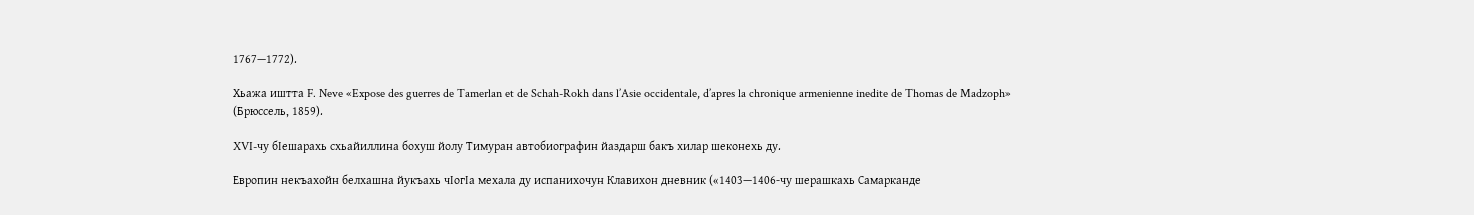1767—1772).

Хьажа иштта F. Neve «Expose des guerres de Tamerlan et de Schah-Rokh dans l’Asie occidentale, d’apres la chronique armenienne inedite de Thomas de Madzoph» (Брюссель, 1859).

XVI-чу бӀешарахь схьайиллина бохуш йолу Тимуран автобиографин йаздарш бакъ хилар шеконехь ду.

Европин некъахойн белхашна йукъахь чӀогӀа мехала ду испанихочун Клавихон дневник («1403—1406-чу шерашкахь Самарканде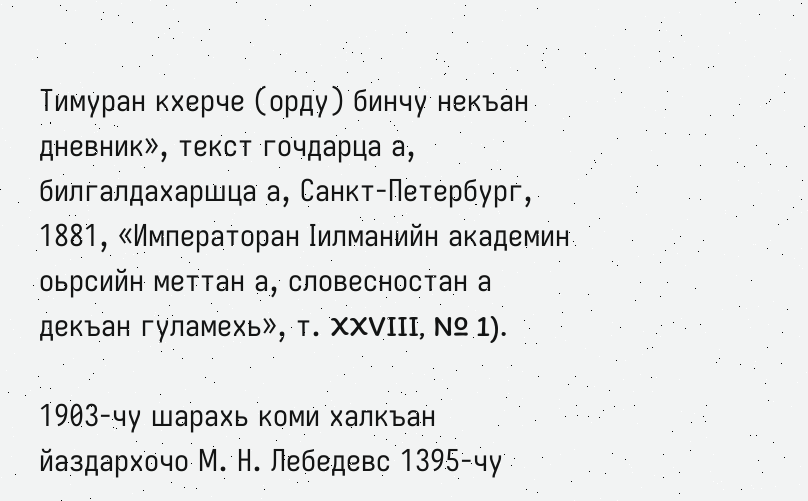Тимуран кхерче (орду) бинчу некъан дневник», текст гочдарца а, билгалдахаршца а, Санкт-Петербург, 1881, «Императоран Ӏилманийн академин оьрсийн меттан а, словесностан а декъан гуламехь», т. XXVIII, № 1).

1903-чу шарахь коми халкъан йаздархочо М. Н. Лебедевс 1395-чу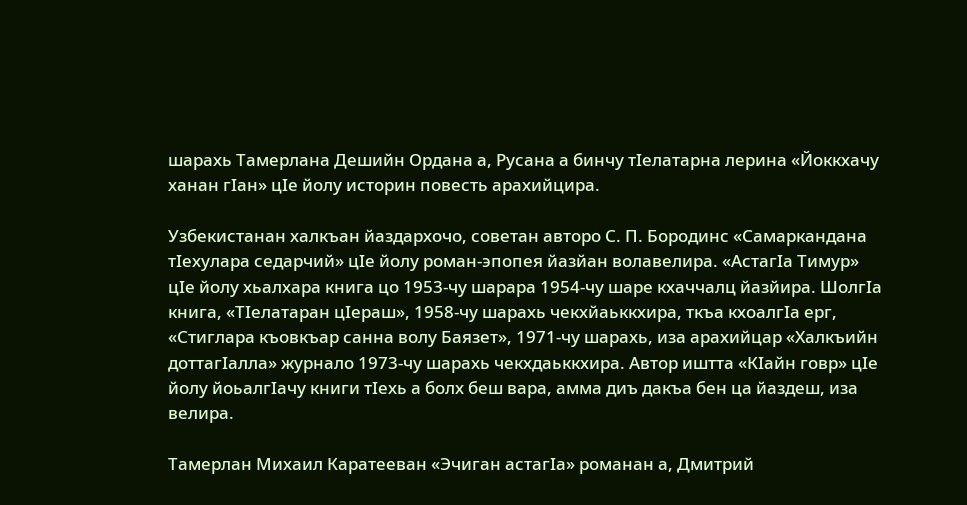шарахь Тамерлана Дешийн Ордана а, Русана а бинчу тӀелатарна лерина «Йоккхачу ханан гӀан» цӀе йолу историн повесть арахийцира.

Узбекистанан халкъан йаздархочо, советан авторо С. П. Бородинс «Самаркандана тӀехулара седарчий» цӀе йолу роман-эпопея йазйан волавелира. «АстагӀа Тимур» цӀе йолу хьалхара книга цо 1953-чу шарара 1954-чу шаре кхаччалц йазйира. ШолгӀа книга, «ТӀелатаран цӀераш», 1958-чу шарахь чекхйаьккхира, ткъа кхоалгӀа ерг, «Стиглара къовкъар санна волу Баязет», 1971-чу шарахь, иза арахийцар «Халкъийн доттагӀалла» журнало 1973-чу шарахь чекхдаьккхира. Автор иштта «КӀайн говр» цӀе йолу йоьалгӀачу книги тӀехь а болх беш вара, амма диъ дакъа бен ца йаздеш, иза велира.

Тамерлан Михаил Каратееван «Эчиган астагӀа» романан а, Дмитрий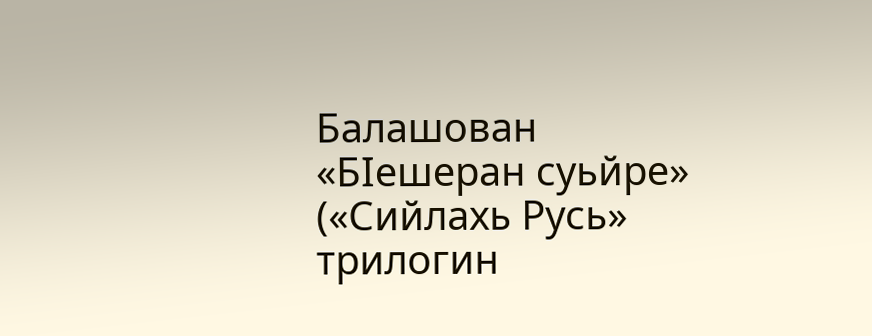Балашован «БӀешеран суьйре» («Сийлахь Русь» трилогин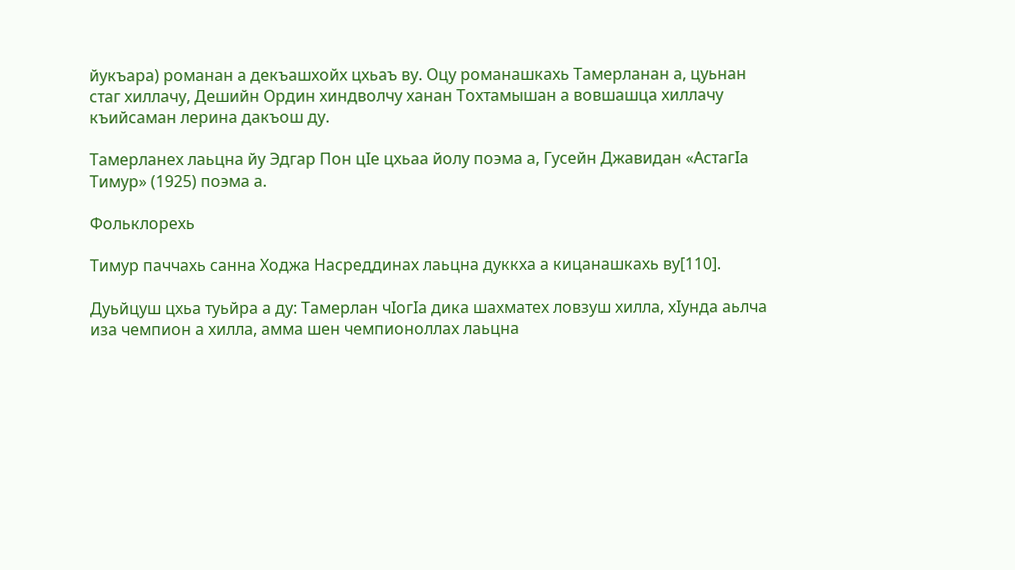йукъара) романан а декъашхойх цхьаъ ву. Оцу романашкахь Тамерланан а, цуьнан стаг хиллачу, Дешийн Ордин хиндволчу ханан Тохтамышан а вовшашца хиллачу къийсаман лерина дакъош ду.

Тамерланех лаьцна йу Эдгар Пон цӀе цхьаа йолу поэма а, Гусейн Джавидан «АстагӀа Тимур» (1925) поэма а.

Фольклорехь

Тимур паччахь санна Ходжа Насреддинах лаьцна дуккха а кицанашкахь ву[110].

Дуьйцуш цхьа туьйра а ду: Тамерлан чӀогӀа дика шахматех ловзуш хилла, хӀунда аьлча иза чемпион а хилла, амма шен чемпионоллах лаьцна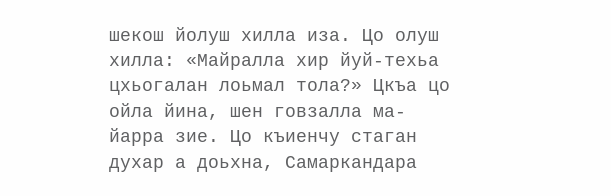шекош йолуш хилла иза. Цо олуш хилла: «Майралла хир йуй-техьа цхьогалан лоьмал тола?» Цкъа цо ойла йина, шен говзалла ма-йарра зие. Цо къиенчу стаган духар а доьхна, Самаркандара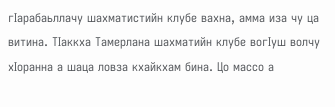гӀарабаьллачу шахматистийн клубе вахна, амма иза чу ца витина. ТӀаккха Тамерлана шахматийн клубе вогӀуш волчу хӀоранна а шаца ловза кхайкхам бина. Цо массо а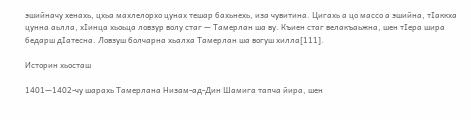эшийначу хенахь, цхьа махлелорхо цунах тешар бахьнехь, иза чувитина. Цигахь а цо массо а эшийна, тӀаккха цунна аьлла, хӀинца хьоьца ловзур волу стаг — Тамерлан ша ву. Къиен стаг велакъаьжна, шен тӀера шира бедарш дӀатесна. Ловзуш болчарна хьалха Тамерлан ша вогуш хилла[111].

Историн хьосташ

1401—1402-чу шарахь Тамерлана Низам-ад-Дин Шамига тапча йира, шен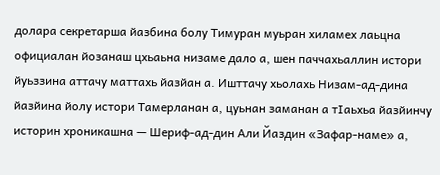долара секретарша йазбина болу Тимуран муьран хиламех лаьцна официалан йозанаш цхьаьна низаме дало а, шен паччахьаллин истори йуьззина аттачу маттахь йазйан а. Ишттачу хьолахь Низам-ад-дина йазйина йолу истори Тамерланан а, цуьнан заманан а тӀаьхьа йазйинчу историн хроникашна — Шериф-ад-дин Али Йаздин «Зафар-наме» а,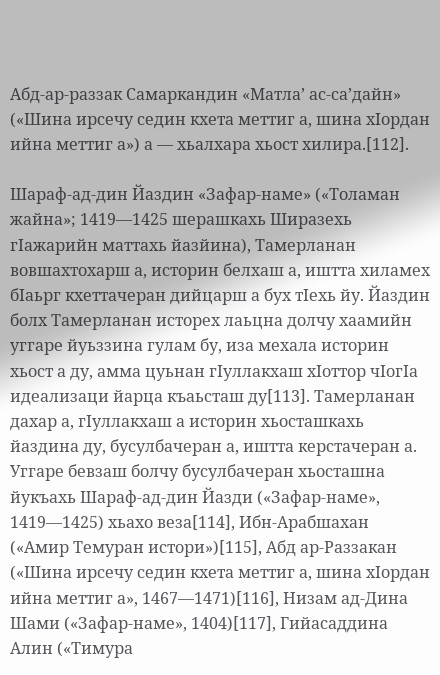Абд-ар-раззак Самаркандин «Матла’ ас-са’дайн» («Шина ирсечу седин кхета меттиг а, шина хӀордан ийна меттиг а») а — хьалхара хьост хилира.[112].

Шараф-ад-дин Йаздин «Зафар-наме» («Толаман жайна»; 1419—1425 шерашкахь Ширазехь гӀажарийн маттахь йазйина), Тамерланан вовшахтохарш а, историн белхаш а, иштта хиламех бӀаьрг кхеттачеран дийцарш а бух тӀехь йу. Йаздин болх Тамерланан исторех лаьцна долчу хаамийн уггаре йуьззина гулам бу, иза мехала историн хьост а ду, амма цуьнан гӀуллакхаш хӀоттор чӀогӀа идеализаци йарца къаьсташ ду[113]. Тамерланан дахар а, гӀуллакхаш а историн хьосташкахь йаздина ду, бусулбачеран а, иштта керстачеран а. Уггаре бевзаш болчу бусулбачеран хьосташна йукъахь Шараф-ад-дин Йазди («Зафар-наме», 1419—1425) хьахо веза[114], Ибн-Арабшахан («Амир Темуран истори»)[115], Абд ар-Раззакан («Шина ирсечу седин кхета меттиг а, шина хӀордан ийна меттиг а», 1467—1471)[116], Низам ад-Дина Шами («Зафар-наме», 1404)[117], Гийасаддина Алин («Тимура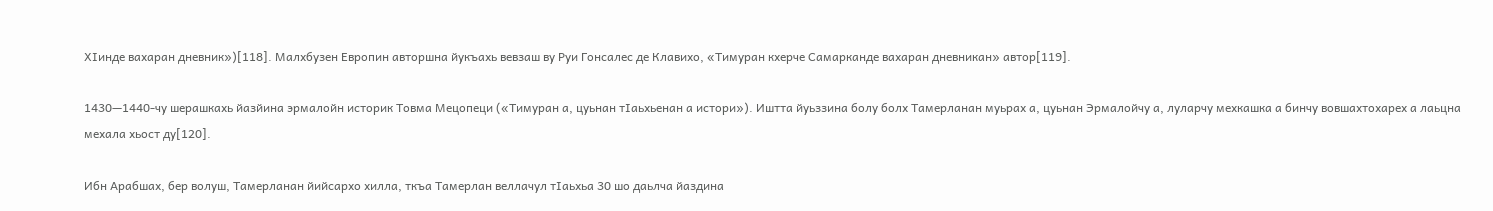ХӀинде вахаран дневник»)[118]. Малхбузен Европин авторшна йукъахь вевзаш ву Руи Гонсалес де Клавихо, «Тимуран кхерче Самарканде вахаран дневникан» автор[119].

1430—1440-чу шерашкахь йазйина эрмалойн историк Товма Мецопеци («Тимуран а, цуьнан тӀаьхьенан а истори»). Иштта йуьззина болу болх Тамерланан муьрах а, цуьнан Эрмалойчу а, луларчу мехкашка а бинчу вовшахтохарех а лаьцна мехала хьост ду[120].

Ибн Арабшах, бер волуш, Тамерланан йийсархо хилла, ткъа Тамерлан веллачул тӀаьхьа 30 шо даьлча йаздина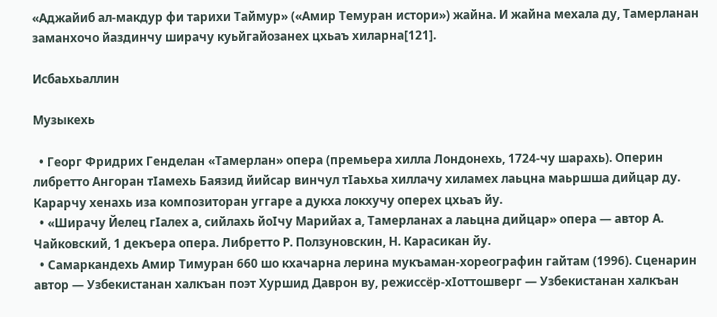«Аджайиб ал-макдур фи тарихи Таймур» («Амир Темуран истори») жайна. И жайна мехала ду, Тамерланан заманхочо йаздинчу ширачу куьйгайозанех цхьаъ хиларна[121].

Исбаьхьаллин

Музыкехь

  • Георг Фридрих Генделан «Тамерлан» опера (премьера хилла Лондонехь, 1724-чу шарахь). Оперин либретто Ангоран тӀамехь Баязид йийсар винчул тӀаьхьа хиллачу хиламех лаьцна маьршша дийцар ду. Карарчу хенахь иза композиторан уггаре а дукха локхучу оперех цхьаъ йу.
  • «Ширачу Йелец гӀалех а, сийлахь йоӀчу Марийах а, Тамерланах а лаьцна дийцар» опера — автор А. Чайковский, 1 декъера опера. Либретто Р. Ползуновскин, Н. Карасикан йу.
  • Самаркандехь Амир Тимуран 660 шо кхачарна лерина мукъаман-хореографин гайтам (1996). Сценарин автор — Узбекистанан халкъан поэт Хуршид Даврон ву, режиссёр-хӀоттошверг — Узбекистанан халкъан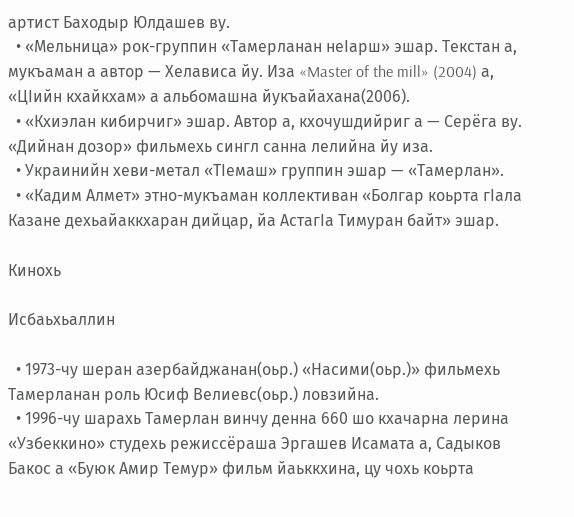артист Баходыр Юлдашев ву.
  • «Мельница» рок-группин «Тамерланан неӀарш» эшар. Текстан а, мукъаман а автор — Хелависа йу. Иза «Master of the mill» (2004) а, «ЦӀийн кхайкхам» а альбомашна йукъайахана(2006).
  • «Кхиэлан кибирчиг» эшар. Автор а, кхочушдийриг а — Серёга ву. «Дийнан дозор» фильмехь сингл санна лелийна йу иза.
  • Украинийн хеви-метал «ТӀемаш» группин эшар — «Тамерлан».
  • «Кадим Алмет» этно-мукъаман коллективан «Болгар коьрта гӀала Казане дехьайаккхаран дийцар, йа АстагӀа Тимуран байт» эшар.

Кинохь

Исбаьхьаллин

  • 1973-чу шеран азербайджанан(оьр.) «Насими(оьр.)» фильмехь Тамерланан роль Юсиф Велиевс(оьр.) ловзийна.
  • 1996-чу шарахь Тамерлан винчу денна 660 шо кхачарна лерина «Узбеккино» студехь режиссёраша Эргашев Исамата а, Садыков Бакос а «Буюк Амир Темур» фильм йаьккхина, цу чохь коьрта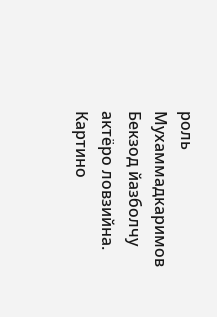роль Мухаммадкаримов Бекзод йазболчу актёро ловзийна. Картино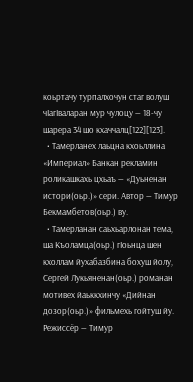коьртачу турпалхочун стаг волуш чӀагӀваларан мур чулоцу — 18-чу шарера 34 шо кхаччалц[122][123].
  • Тамерланех лаьцна кхоьллина «Империал» Банкан рекламин роликашкахь цхьаъ — «Дуьненан истори(оьр.)» сери. Автор — Тимур Бекмамбетов(оьр.) ву.
  • Тамерланан саьхьарлонан тема, ша Къоламца(оьр.) гӀоьнца шен кхоллам йухабазбина бохуш йолу, Сергей Лукьяненан(оьр.) романан мотивех йаьккхинчу «Дийнан дозор(оьр.)» фильмехь гойтуш йу. Режиссёр — Тимур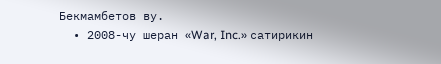Бекмамбетов ву.
  • 2008-чу шеран «War, Inc.» сатирикин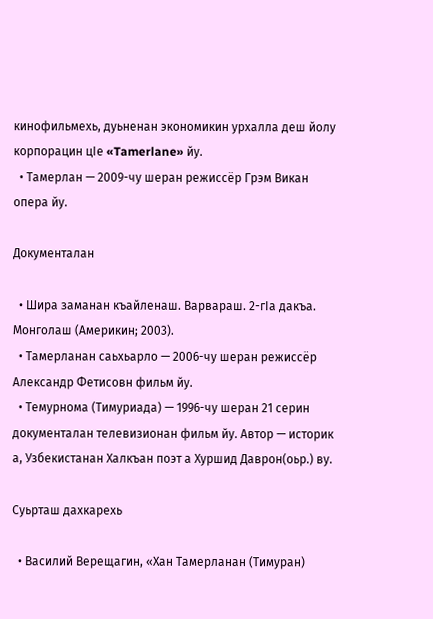кинофильмехь, дуьненан экономикин урхалла деш йолу корпорацин цӀе «Tamerlane» йу.
  • Тамерлан — 2009-чу шеран режиссёр Грэм Викан опера йу.

Документалан

  • Шира заманан къайленаш. Варвараш. 2-гӀа дакъа. Монголаш (Америкин; 2003).
  • Тамерланан саьхьарло — 2006-чу шеран режиссёр Александр Фетисовн фильм йу.
  • Темурнома (Тимуриада) — 1996-чу шеран 21 серин документалан телевизионан фильм йу. Автор — историк а, Узбекистанан Халкъан поэт а Хуршид Даврон(оьр.) ву.

Суьрташ дахкарехь

  • Василий Верещагин, «Хан Тамерланан (Тимуран)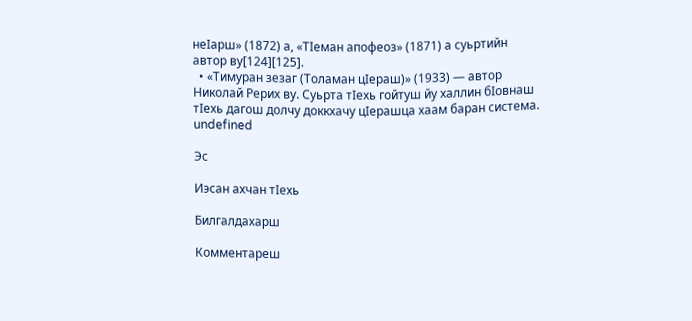неӀарш» (1872) а, «ТӀеман апофеоз» (1871) а суьртийн автор ву[124][125].
  • «Тимуран зезаг (Толаман цӀераш)» (1933) — автор Николай Рерих ву. Суьрта тӀехь гойтуш йу халлин бӀовнаш тӀехь дагош долчу доккхачу цӀерашца хаам баран система.
undefined

Эс

Иэсан ахчан тӀехь

Билгалдахарш

Комментареш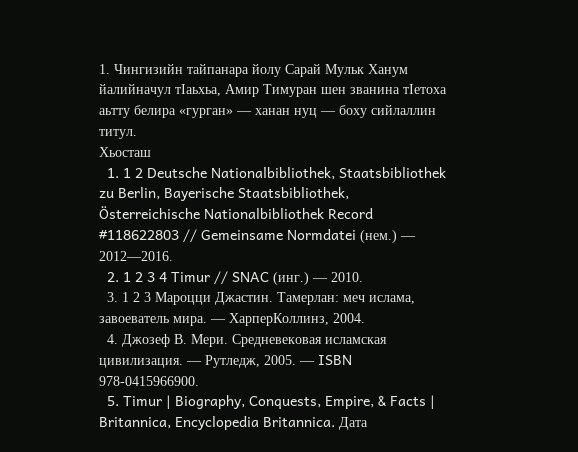1. Чингизийн тайпанара йолу Сарай Мульк Ханум йалийначул тӀаьхьа, Амир Тимуран шен званина тӀетоха аьтту белира «гурган» — ханан нуц — боху сийлаллин титул.
Хьосташ
  1. 1 2 Deutsche Nationalbibliothek, Staatsbibliothek zu Berlin, Bayerische Staatsbibliothek, Österreichische Nationalbibliothek Record #118622803 // Gemeinsame Normdatei (нем.) — 2012—2016.
  2. 1 2 3 4 Timur // SNAC (инг.) — 2010.
  3. 1 2 3 Мароцци Джастин. Тамерлан: меч ислама, завоеватель мира. — ХарперКоллинз, 2004.
  4. Джозеф В. Мери. Средневековая исламская цивилизация. — Рутледж, 2005. — ISBN 978-0415966900.
  5. Timur | Biography, Conquests, Empire, & Facts | Britannica, Encyclopedia Britannica. Дата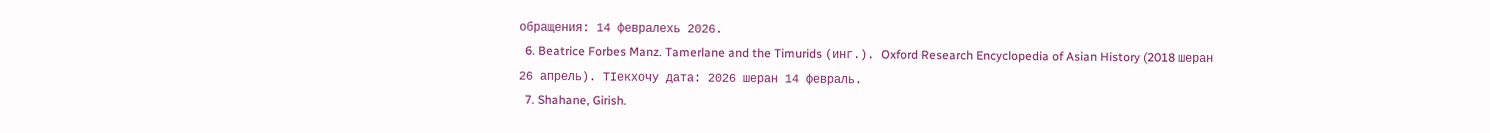обращения: 14 февралехь 2026.
  6. Beatrice Forbes Manz. Tamerlane and the Timurids (инг.). Oxford Research Encyclopedia of Asian History (2018 шеран 26 апрель). ТӀекхочу дата: 2026 шеран 14 февраль.
  7. Shahane, Girish.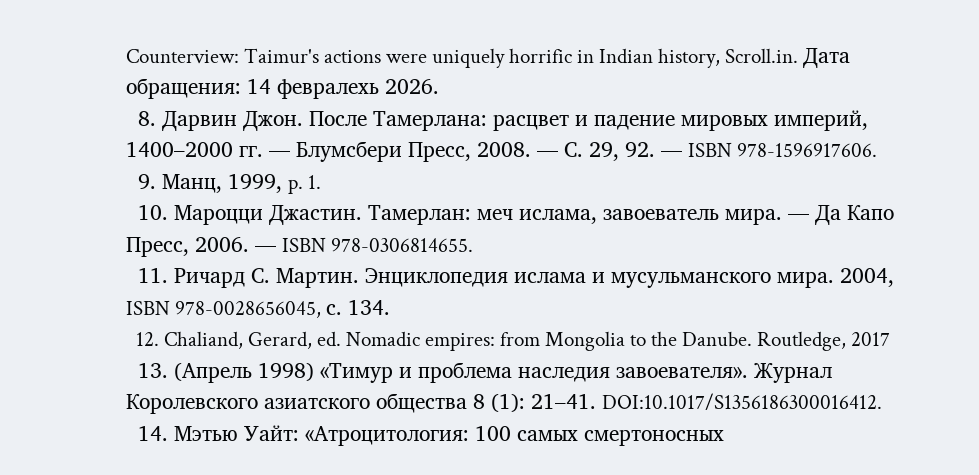Counterview: Taimur's actions were uniquely horrific in Indian history, Scroll.in. Дата обращения: 14 февралехь 2026.
  8. Дарвин Джон. После Тамерлана: расцвет и падение мировых империй, 1400–2000 гг. — Блумсбери Пресс, 2008. — С. 29, 92. — ISBN 978-1596917606.
  9. Манц, 1999, p. 1.
  10. Мароцци Джастин. Тамерлан: меч ислама, завоеватель мира. — Да Капо Пресс, 2006. — ISBN 978-0306814655.
  11. Ричард С. Мартин. Энциклопедия ислама и мусульманского мира. 2004, ISBN 978-0028656045, с. 134.
  12. Chaliand, Gerard, ed. Nomadic empires: from Mongolia to the Danube. Routledge, 2017
  13. (Апрель 1998) «Тимур и проблема наследия завоевателя». Журнал Королевского азиатского общества 8 (1): 21–41. DOI:10.1017/S1356186300016412.
  14. Мэтью Уайт: «Атроцитология: 100 самых смертоносных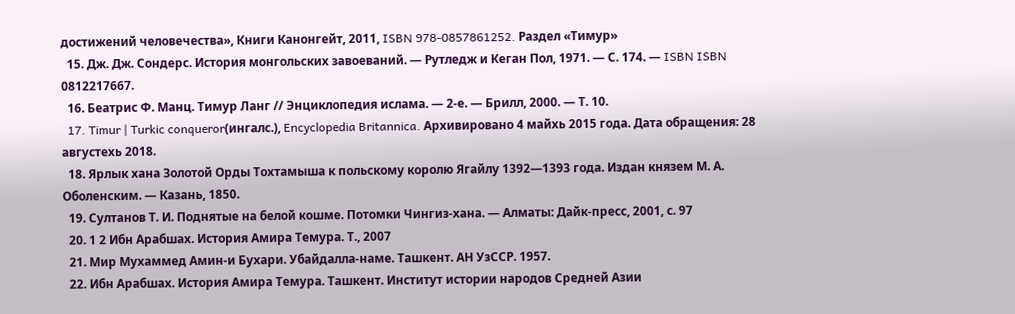достижений человечества», Книги Канонгейт, 2011, ISBN 978-0857861252. Раздел «Тимур»
  15. Дж. Дж. Сондерс. История монгольских завоеваний. — Рутледж и Кеган Пол, 1971. — С. 174. — ISBN ISBN 0812217667.
  16. Беатрис Ф. Манц. Тимур Ланг // Энциклопедия ислама. — 2-е. — Брилл, 2000. — Т. 10.
  17. Timur | Turkic conqueror(ингалс.), Encyclopedia Britannica. Архивировано 4 майхь 2015 года. Дата обращения: 28 августехь 2018.
  18. Ярлык хана Золотой Орды Тохтамыша к польскому королю Ягайлу 1392—1393 года. Издан князем М. А. Оболенским. — Казань, 1850.
  19. Султанов Т. И. Поднятые на белой кошме. Потомки Чингиз-хана. — Алматы: Дайк-пресс, 2001, с. 97
  20. 1 2 Ибн Арабшах. История Амира Темура. Т., 2007
  21. Мир Мухаммед Амин-и Бухари. Убайдалла-наме. Ташкент. АН УзССР. 1957.
  22. Ибн Арабшах. История Амира Темура. Ташкент. Институт истории народов Средней Азии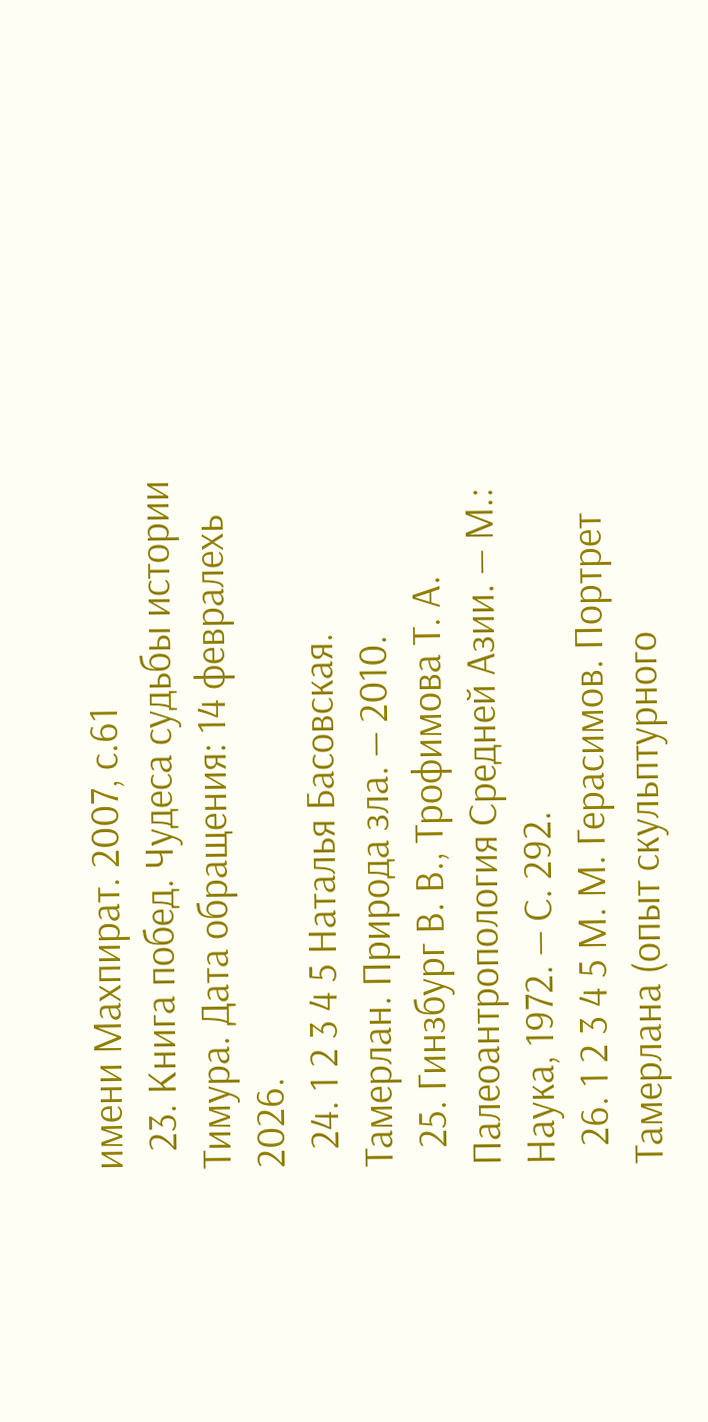имени Махпират. 2007, с.61
  23. Книга побед. Чудеса судьбы истории Тимура. Дата обращения: 14 февралехь 2026.
  24. 1 2 3 4 5 Наталья Басовская. Тамерлан. Природа зла. — 2010.
  25. Гинзбург В. В., Трофимова Т. А. Палеоантропология Средней Азии. — М.: Наука, 1972. — С. 292.
  26. 1 2 3 4 5 М. М. Герасимов. Портрет Тамерлана (опыт скульптурного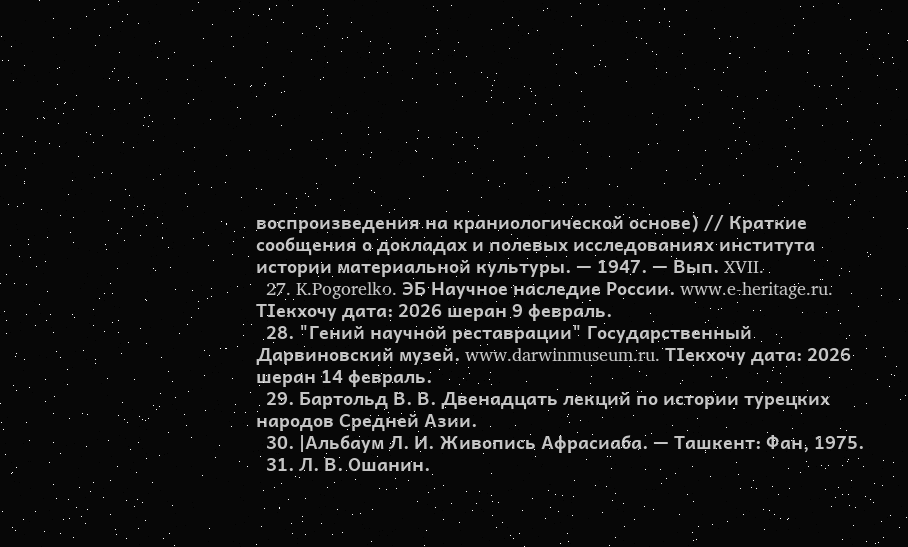воспроизведения на краниологической основе) // Краткие сообщения о докладах и полевых исследованиях института истории материальной культуры. — 1947. — Вып. XVII.
  27. K.Pogorelko. ЭБ Научное наследие России. www.e-heritage.ru. ТӀекхочу дата: 2026 шеран 9 февраль.
  28. "Гений научной реставрации" Государственный Дарвиновский музей. www.darwinmuseum.ru. ТӀекхочу дата: 2026 шеран 14 февраль.
  29. Бартольд В. В. Двенадцать лекций по истории турецких народов Средней Азии.
  30. |Альбаум Л. И. Живопись Афрасиаба. — Ташкент: Фан, 1975.
  31. Л. В. Ошанин.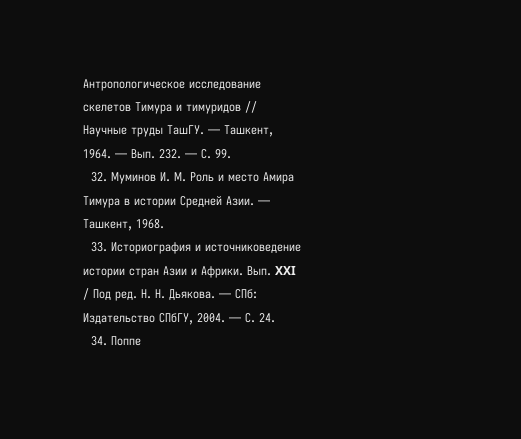Антропологическое исследование скелетов Тимура и тимуридов // Научные труды ТашГУ. — Ташкент, 1964. — Вып. 232. — С. 99.
  32. Муминов И. М. Роль и место Амира Тимура в истории Средней Азии. — Ташкент, 1968.
  33. Историография и источниковедение истории стран Азии и Африки. Вып. XXI / Под ред. Н. Н. Дьякова. — СПб: Издательство СПбГУ, 2004. — С. 24.
  34. Поппе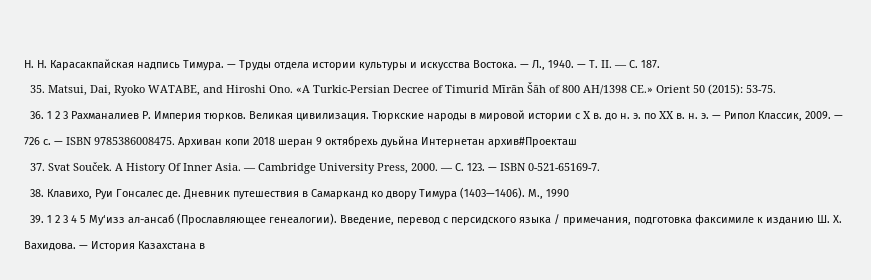Н. Н. Карасакпайская надпись Тимура. — Труды отдела истории культуры и искусства Востока. — Л., 1940. — Т. II. — С. 187.
  35. Matsui, Dai, Ryoko WATABE, and Hiroshi Ono. «A Turkic-Persian Decree of Timurid Mīrān Šāh of 800 AH/1398 CE.» Orient 50 (2015): 53-75.
  36. 1 2 3 Рахманалиев Р. Империя тюрков. Великая цивилизация. Тюркские народы в мировой истории с X в. до н. э. по XX в. н. э. — Рипол Классик, 2009. — 726 с. — ISBN 9785386008475. Архиван копи 2018 шеран 9 октябрехь дуьйна Интернетан архив#Проекташ
  37. Svat Souček. A History Of Inner Asia. — Cambridge University Press, 2000. — С. 123. — ISBN 0-521-65169-7.
  38. Клавихо, Руи Гонсалес де. Дневник путешествия в Самарканд ко двору Тимура (1403—1406). М., 1990
  39. 1 2 3 4 5 Му‘изз ал-ансаб (Прославляющее генеалогии). Введение, перевод с персидского языка / примечания, подготовка факсимиле к изданию Ш. Х. Вахидова. — История Казахстана в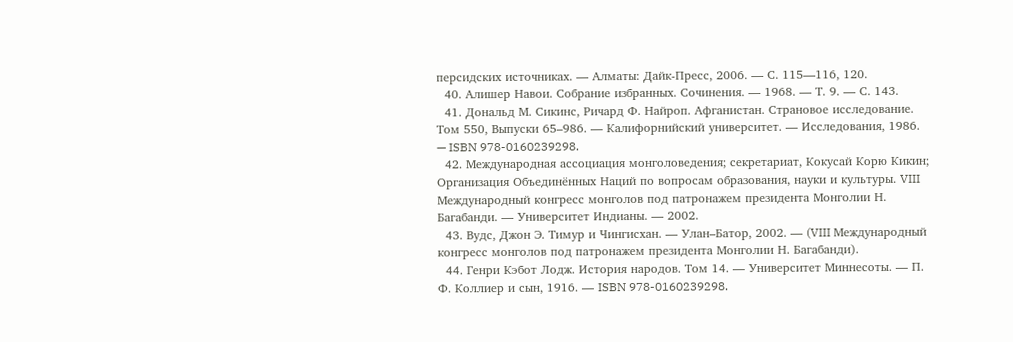персидских источниках. — Алматы: Дайк-Пресс, 2006. — С. 115—116, 120.
  40. Алишер Навои. Собрание избранных. Сочинения. — 1968. — Т. 9. — С. 143.
  41. Дональд М. Сикинс, Ричард Ф. Найроп. Афганистан. Страновое исследование. Том 550, Выпуски 65–986. — Калифорнийский университет. — Исследования, 1986. — ISBN 978-0160239298.
  42. Международная ассоциация монголоведения; cекретариат, Кокусай Корю Кикин; Организация Объединённых Наций по вопросам образования, науки и культуры. VIII Международный конгресс монголов под патронажем президента Монголии Н. Багабанди. — Университет Индианы. — 2002.
  43. Вудс, Джон Э. Тимур и Чингисхан. — Улан–Батор, 2002. — (VIII Международный конгресс монголов под патронажем президента Монголии Н. Багабанди).
  44. Генри Кэбот Лодж. История народов. Том 14. — Университет Миннесоты. — П. Ф. Коллиер и сын, 1916. — ISBN 978-0160239298.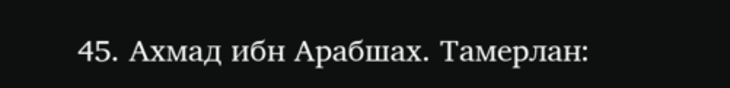45. Ахмад ибн Арабшах. Тамерлан: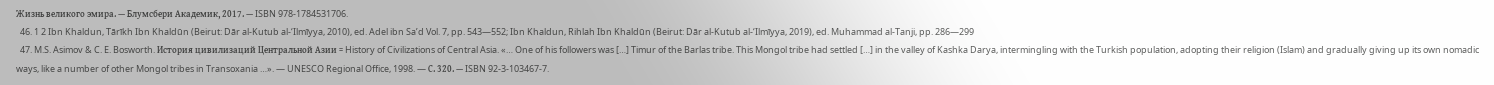Жизнь великого эмира. — Блумсбери Академик, 2017. — ISBN 978-1784531706.
  46. 1 2 Ibn Khaldun, Tārīkh Ibn Khaldūn (Beirut: Dār al-Kutub al-‘Ilmīyya, 2010), ed. Adel ibn Sa’d Vol. 7, pp. 543—552; Ibn Khaldun, Rihlah Ibn Khaldūn (Beirut: Dār al-Kutub al-‘Ilmīyya, 2019), ed. Muhammad al-Tanji, pp. 286—299
  47. M.S. Asimov & C. E. Bosworth. История цивилизаций Центральной Азии = History of Civilizations of Central Asia. «… One of his followers was […] Timur of the Barlas tribe. This Mongol tribe had settled […] in the valley of Kashka Darya, intermingling with the Turkish population, adopting their religion (Islam) and gradually giving up its own nomadic ways, like a number of other Mongol tribes in Transoxania …». — UNESCO Regional Office, 1998. — С. 320. — ISBN 92-3-103467-7.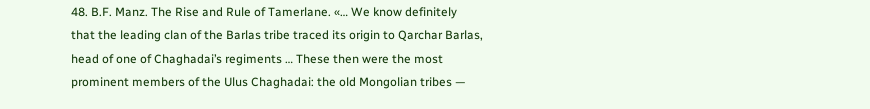48. B.F. Manz. The Rise and Rule of Tamerlane. «… We know definitely that the leading clan of the Barlas tribe traced its origin to Qarchar Barlas, head of one of Chaghadai’s regiments … These then were the most prominent members of the Ulus Chaghadai: the old Mongolian tribes —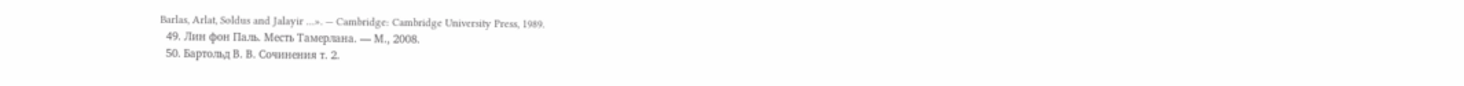Barlas, Arlat, Soldus and Jalayir …». — Cambridge: Cambridge University Press, 1989.
  49. Лин фон Паль. Месть Тамерлана. — М., 2008.
  50. Бартольд В. В. Сочинения т. 2.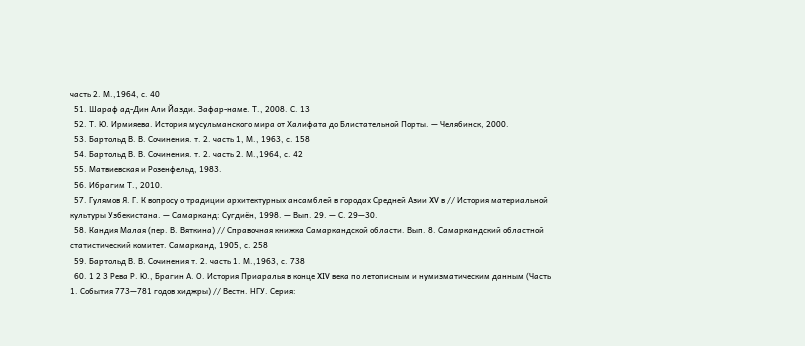часть 2. М.,1964, с. 40
  51. Шараф ад-Дин Али Йазди. Зафар-наме. Т., 2008. С. 13
  52. Т. Ю. Ирмияева. История мусульманского мира от Халифата до Блистательной Порты. — Челябинск, 2000.
  53. Бартольд В. В. Сочинения. т. 2. часть 1, М., 1963, с. 158
  54. Бартольд В. В. Сочинения. т. 2. часть 2. М.,1964, с. 42
  55. Матвиевская и Розенфельд, 1983.
  56. Ибрагим Т., 2010.
  57. Гулямов Я. Г. К вопросу о традиции архитектурных ансамблей в городах Средней Азии XV в // История материальной культуры Узбекистана. — Самарканд: Сугдиён, 1998. — Вып. 29. — С. 29—30.
  58. Кандия Малая (пер. В. Вяткина) // Справочная книжка Самаркандской области. Вып. 8. Самаркандский областной статистический комитет. Самарканд, 1905, с. 258
  59. Бартольд В. В. Сочинения т. 2. часть 1. М.,1963, с. 738
  60. 1 2 3 Рева Р. Ю., Брагин А. О. История Приаралья в конце XIV века по летописным и нумизматическим данным (Часть 1. События 773—781 годов хиджры) // Вестн. НГУ. Серия: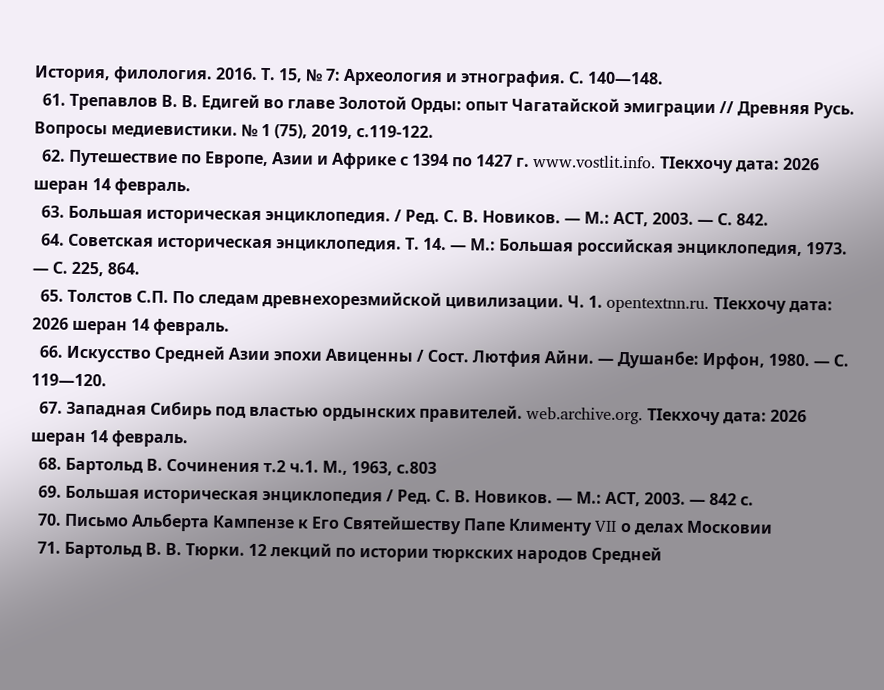История, филология. 2016. Т. 15, № 7: Археология и этнография. С. 140—148.
  61. Трепавлов В. В. Едигей во главе Золотой Орды: опыт Чагатайской эмиграции // Древняя Русь. Вопросы медиевистики. № 1 (75), 2019, с.119-122.
  62. Путешествие по Европе, Азии и Африке с 1394 по 1427 г. www.vostlit.info. ТӀекхочу дата: 2026 шеран 14 февраль.
  63. Большая историческая энциклопедия. / Ред. С. В. Новиков. — М.: АСТ, 2003. — С. 842.
  64. Советская историческая энциклопедия. Т. 14. — М.: Большая российская энциклопедия, 1973. — С. 225, 864.
  65. Толстов С.П. По следам древнехорезмийской цивилизации. Ч. 1. opentextnn.ru. ТӀекхочу дата: 2026 шеран 14 февраль.
  66. Искусство Средней Азии эпохи Авиценны / Сост. Лютфия Айни. — Душанбе: Ирфон, 1980. — С. 119—120.
  67. Западная Сибирь под властью ордынских правителей. web.archive.org. ТӀекхочу дата: 2026 шеран 14 февраль.
  68. Бартольд В. Сочинения т.2 ч.1. М., 1963, с.803
  69. Большая историческая энциклопедия / Ред. С. В. Новиков. — М.: АСТ, 2003. — 842 с.
  70. Письмо Альберта Кампензе к Его Святейшеству Папе Клименту VII о делах Московии
  71. Бартольд В. В. Тюрки. 12 лекций по истории тюркских народов Средней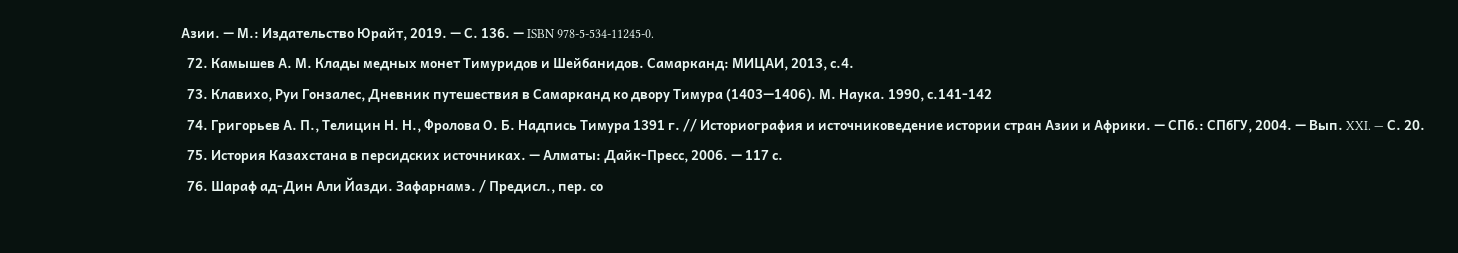Азии. — М.: Издательство Юрайт, 2019. — С. 136. — ISBN 978-5-534-11245-0.
  72. Камышев А. М. Клады медных монет Тимуридов и Шейбанидов. Самарканд: МИЦАИ, 2013, с.4.
  73. Клавихо, Руи Гонзалес, Дневник путешествия в Самарканд ко двору Тимура (1403—1406). М. Наука. 1990, с.141-142
  74. Григорьев А. П., Телицин Н. Н., Фролова О. Б. Надпись Тимура 1391 г. // Историография и источниковедение истории стран Азии и Африки. — СПб.: СПбГУ, 2004. — Вып. XXI. — С. 20.
  75. История Казахстана в персидских источниках. — Алматы: Дайк-Пресс, 2006. — 117 с.
  76. Шараф ад-Дин Али Йазди. Зафарнамэ. / Предисл., пер. со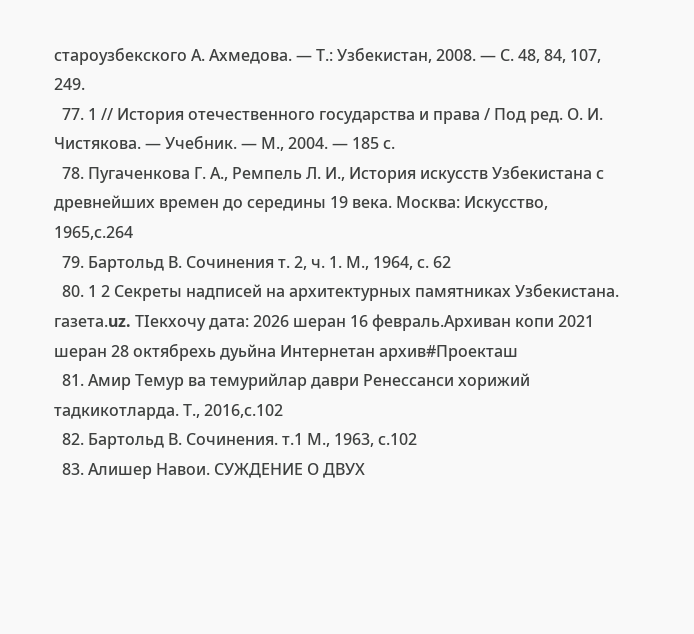староузбекского А. Ахмедова. — Т.: Узбекистан, 2008. — С. 48, 84, 107, 249.
  77. 1 // История отечественного государства и права / Под ред. О. И. Чистякова. — Учебник. — М., 2004. — 185 с.
  78. Пугаченкова Г. А., Ремпель Л. И., История искусств Узбекистана с древнейших времен до середины 19 века. Москва: Искусство, 1965,с.264
  79. Бартольд В. Сочинения т. 2, ч. 1. М., 1964, с. 62
  80. 1 2 Секреты надписей на архитектурных памятниках Узбекистана. газета.uz. ТӀекхочу дата: 2026 шеран 16 февраль.Архиван копи 2021 шеран 28 октябрехь дуьйна Интернетан архив#Проекташ
  81. Амир Темур ва темурийлар даври Ренессанси хорижий тадкикотларда. Т., 2016,с.102
  82. Бартольд В. Сочинения. т.1 М., 1963, с.102
  83. Алишер Навои. СУЖДЕНИЕ О ДВУХ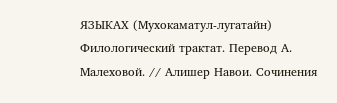ЯЗЫКАХ (Мухокаматул-лугатайн) Филологический трактат. Перевод А. Малеховой. // Алишер Навои. Сочинения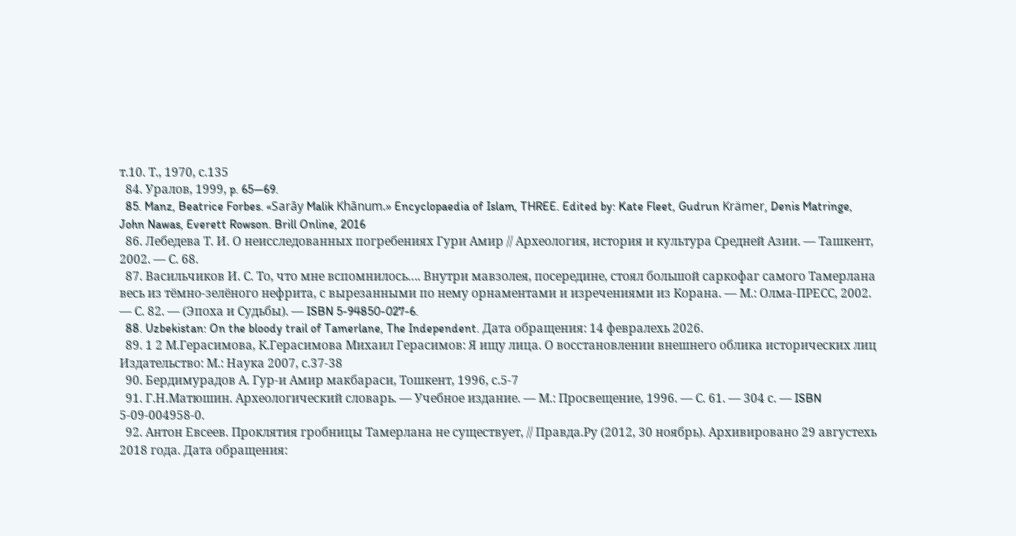т.10. Т., 1970, с.135
  84. Уралов, 1999, p. 65—69.
  85. Manz, Beatrice Forbes. «Sarāy Malik Khānum.» Encyclopaedia of Islam, THREE. Edited by: Kate Fleet, Gudrun Krämer, Denis Matringe, John Nawas, Everett Rowson. Brill Online, 2016
  86. Лебедева Т. И. О неисследованных погребениях Гури Амир // Археология, история и культура Средней Азии. — Ташкент, 2002. — С. 68.
  87. Васильчиков И. С. То, что мне вспомнилось…. Внутри мавзолея, посередине, стоял большой саркофаг самого Тамерлана весь из тёмно-зелёного нефрита, с вырезанными по нему орнаментами и изречениями из Корана. — М.: Олма-ПРЕСС, 2002. — С. 82. — (Эпоха и Судьбы). — ISBN 5-94850-027-6.
  88. Uzbekistan: On the bloody trail of Tamerlane, The Independent. Дата обращения: 14 февралехь 2026.
  89. 1 2 М.Герасимова, К.Герасимова Михаил Герасимов: Я ищу лица. О восстановлении внешнего облика исторических лиц Издательство: М.: Наука 2007, с.37-38
  90. Бердимурадов А. Гур-и Амир макбараси, Тошкент, 1996, с.5-7
  91. Г.Н.Матюшин. Археологический словарь. — Учебное издание. — М.: Просвещение, 1996. — С. 61. — 304 с. — ISBN 5-09-004958-0.
  92. Антон Евсеев. Проклятия гробницы Тамерлана не существует, // Правда.Ру (2012, 30 ноябрь). Архивировано 29 августехь 2018 года. Дата обращения: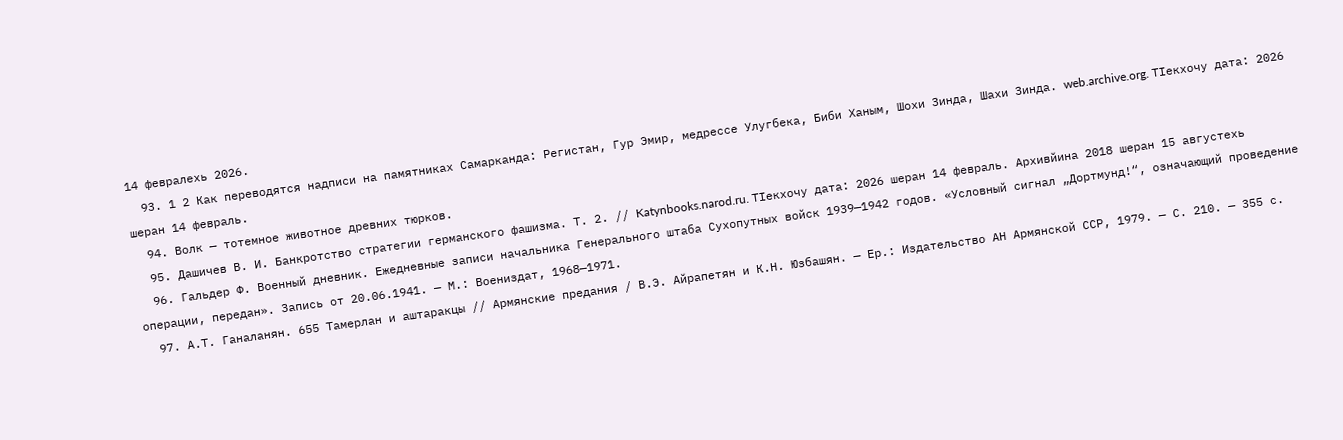14 февралехь 2026.
  93. 1 2 Как переводятся надписи на памятниках Самарканда: Регистан, Гур Эмир, медрессе Улугбека, Биби Ханым, Шохи Зинда, Шахи Зинда. web.archive.org. ТӀекхочу дата: 2026 шеран 14 февраль.
  94. Волк — тотемное животное древних тюрков.
  95. Дашичев В. И. Банкротство стратегии германского фашизма. Т. 2. // Katynbooks.narod.ru. ТӀекхочу дата: 2026 шеран 14 февраль. Архивйина 2018 шеран 15 августехь
  96. Гальдер Ф. Военный дневник. Ежедневные записи начальника Генерального штаба Сухопутных войск 1939—1942 годов. «Условный сигнал „Дортмунд!“, означающий проведение операции, передан». Запись от 20.06.1941. — М.: Воениздат, 1968—1971.
  97. А.Т. Ганаланян. 655 Тамерлан и аштаракцы // Армянские предания / В.Э. Айрапетян и К.Н. Юзбашян. — Ер.: Издательство АН Армянской ССР, 1979. — С. 210. — 355 с.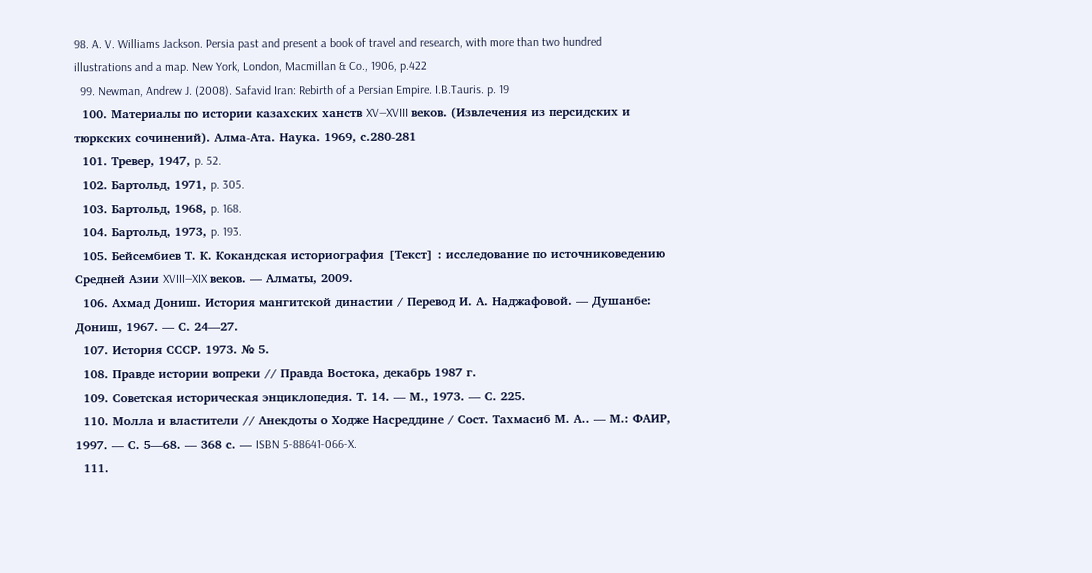98. A. V. Williams Jackson. Persia past and present a book of travel and research, with more than two hundred illustrations and a map. New York, London, Macmillan & Co., 1906, p.422
  99. Newman, Andrew J. (2008). Safavid Iran: Rebirth of a Persian Empire. I.B.Tauris. p. 19
  100. Материалы по истории казахских ханств XV—XVIII веков. (Извлечения из персидских и тюркских сочинений). Алма-Ата. Наука. 1969, с.280-281
  101. Тревер, 1947, p. 52.
  102. Бартольд, 1971, p. 305.
  103. Бартольд, 1968, p. 168.
  104. Бартольд, 1973, p. 193.
  105. Бейсембиев Т. К. Кокандская историография [Текст] : исследование по источниковедению Средней Азии XVIII—XIX веков. — Алматы, 2009.
  106. Ахмад Дониш. История мангитской династии / Перевод И. А. Наджафовой. — Душанбе: Дониш, 1967. — С. 24—27.
  107. История СССР. 1973. № 5.
  108. Правде истории вопреки // Правда Востока, декабрь 1987 г.
  109. Советская историческая энциклопедия. Т. 14. — М., 1973. — С. 225.
  110. Молла и властители // Анекдоты о Ходже Насреддине / Сост. Тахмасиб М. А.. — М.: ФАИР, 1997. — С. 5—68. — 368 с. — ISBN 5-88641-066-X.
  111.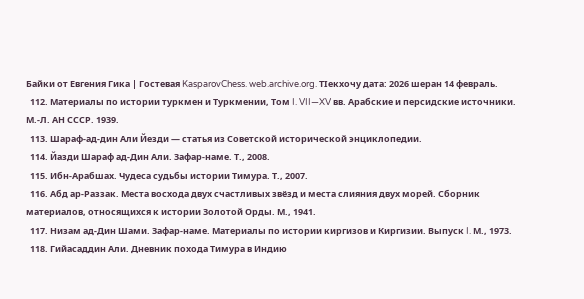Байки от Евгения Гика | Гостевая KasparovChess. web.archive.org. ТӀекхочу дата: 2026 шеран 14 февраль.
  112. Материалы по истории туркмен и Туркмении, Том I. VII—XV вв. Арабские и персидские источники. М.-Л. АН СССР. 1939.
  113. Шараф-ад-дин Али Йезди — статья из Советской исторической энциклопедии.
  114. Йазди Шараф ад-Дин Али. Зафар-наме. Т., 2008.
  115. Ибн-Арабшах. Чудеса судьбы истории Тимура. Т., 2007.
  116. Абд ар-Раззак. Места восхода двух счастливых звёзд и места слияния двух морей. Сборник материалов, относящихся к истории Золотой Орды. М., 1941.
  117. Низам ад-Дин Шами. Зафар-наме. Материалы по истории киргизов и Киргизии. Выпуск I. М., 1973.
  118. Гийасаддин Али. Дневник похода Тимура в Индию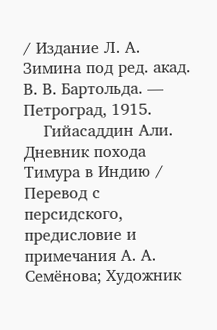/ Издание Л. А. Зимина под ред. акад. В. В. Бартольда. — Петроград, 1915.
    Гийасаддин Али. Дневник похода Тимура в Индию / Перевод с персидского, предисловие и примечания А. А. Семёнова; Художник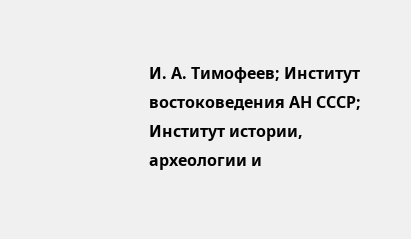И. А. Тимофеев; Институт востоковедения АН СССР; Институт истории, археологии и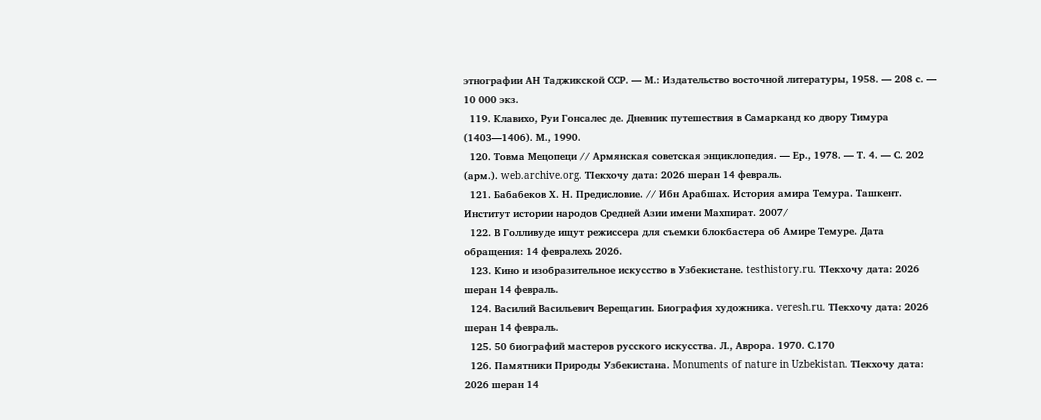этнографии АН Таджикской ССР. — М.: Издательство восточной литературы, 1958. — 208 с. — 10 000 экз.
  119. Клавихо, Руи Гонсалес де. Дневник путешествия в Самарканд ко двору Тимура (1403—1406). М., 1990.
  120. Товма Мецопеци // Армянская советская энциклопедия. — Ер., 1978. — Т. 4. — С. 202 (арм.). web.archive.org. ТӀекхочу дата: 2026 шеран 14 февраль.
  121. Бабабеков Х. Н. Предисловие. // Ибн Арабшах. История амира Темура. Ташкент. Институт истории народов Средней Азии имени Махпират. 2007/
  122. В Голливуде ищут режиссера для съемки блокбастера об Амире Темуре. Дата обращения: 14 февралехь 2026.
  123. Кино и изобразительное искусство в Узбекистане. testhistory.ru. ТӀекхочу дата: 2026 шеран 14 февраль.
  124. Василий Васильевич Верещагин. Биография художника. veresh.ru. ТӀекхочу дата: 2026 шеран 14 февраль.
  125. 50 биографий мастеров русского искусства. Л., Аврора. 1970. С.170
  126. Памятники Природы Узбекистана. Monuments of nature in Uzbekistan. ТӀекхочу дата: 2026 шеран 14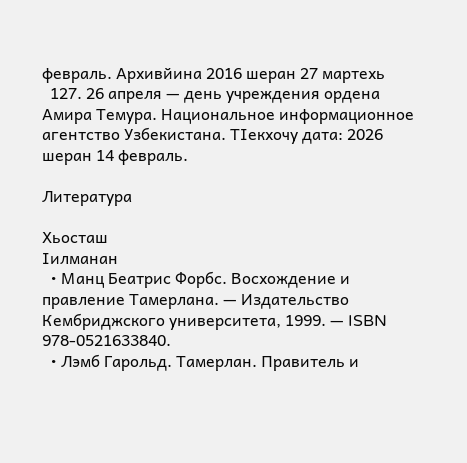февраль. Архивйина 2016 шеран 27 мартехь
  127. 26 апреля — день учреждения ордена Амира Темура. Национальное информационное агентство Узбекистана. ТӀекхочу дата: 2026 шеран 14 февраль.

Литература

Хьосташ
Ӏилманан
  • Манц Беатрис Форбс. Восхождение и правление Тамерлана. — Издательство Кембриджского университета, 1999. — ISBN 978-0521633840.
  • Лэмб Гарольд. Тамерлан. Правитель и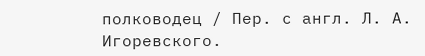полководец / Пер. с англ. Л. А. Игоревского.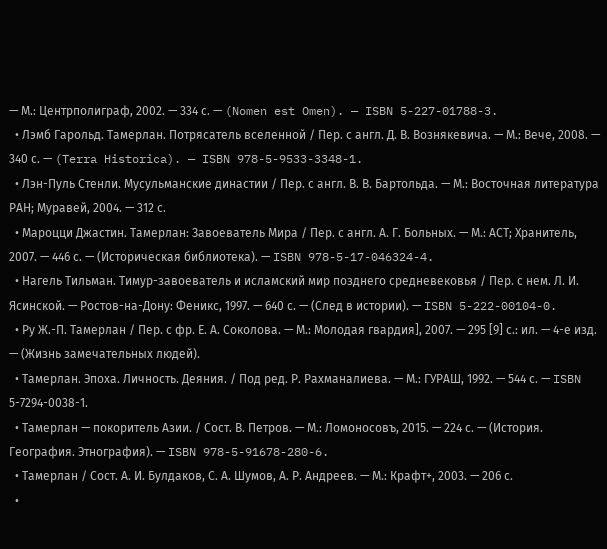— М.: Центрполиграф, 2002. — 334 с. — (Nomen est Omen). — ISBN 5-227-01788-3.
  • Лэмб Гарольд. Тамерлан. Потрясатель вселенной / Пер. с англ. Д. В. Вознякевича. — М.: Вече, 2008. — 340 с. — (Terra Historica). — ISBN 978-5-9533-3348-1.
  • Лэн-Пуль Стенли. Мусульманские династии / Пер. с англ. В. В. Бартольда. — М.: Восточная литература РАН; Муравей, 2004. — 312 с.
  • Мароцци Джастин. Тамерлан: Завоеватель Мира / Пер. с англ. А. Г. Больных. — М.: АСТ; Хранитель, 2007. — 446 с. — (Историческая библиотека). — ISBN 978-5-17-046324-4.
  • Нагель Тильман. Тимур-завоеватель и исламский мир позднего средневековья / Пер. с нем. Л. И. Ясинской. — Ростов-на-Дону: Феникс, 1997. — 640 с. — (След в истории). — ISBN 5-222-00104-0.
  • Ру Ж.-П. Тамерлан / Пер. с фр. Е. А. Соколова. — М.: Молодая гвардия], 2007. — 295 [9] с.: ил. — 4-е изд. — (Жизнь замечательных людей).
  • Тамерлан. Эпоха. Личность. Деяния. / Под ред. Р. Рахманалиева. — М.: ГУРАШ, 1992. — 544 с. — ISBN 5-7294-0038-1.
  • Тамерлан — покоритель Азии. / Сост. В. Петров. — М.: Ломоносовъ, 2015. — 224 с. — (История. География. Этнография). — ISBN 978-5-91678-280-6.
  • Тамерлан / Сост. А. И. Булдаков, С. А. Шумов, А. Р. Андреев. — М.: Крафт+, 2003. — 206 с.
  •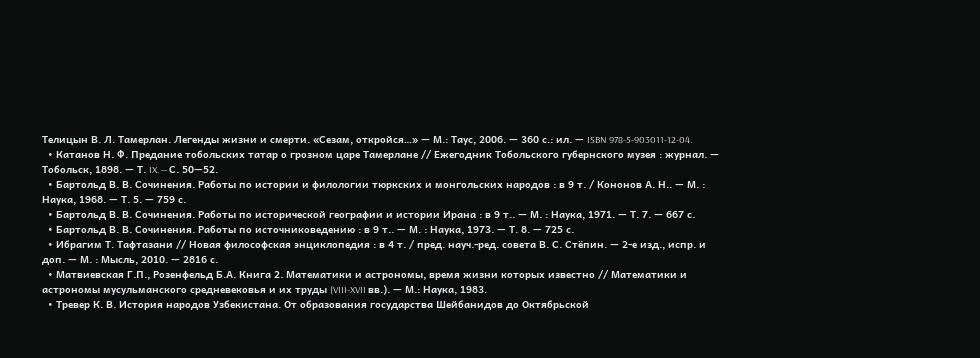Телицын В. Л. Тамерлан. Легенды жизни и смерти. «Сезам, откройся…» — М.: Таус, 2006. — 360 с.: ил. — ISBN 978-5-903011-12-04.
  • Катанов Н. Ф. Предание тобольских татар о грозном царе Тамерлане // Ежегодник Тобольского губернского музея : журнал. — Тобольск, 1898. — Т. IX. — С. 50—52.
  • Бартольд В. В. Сочинения. Работы по истории и филологии тюркских и монгольских народов : в 9 т. / Кононов А. Н.. — М. : Наука, 1968. — Т. 5. — 759 с.
  • Бартольд В. В. Сочинения. Работы по исторической географии и истории Ирана : в 9 т.. — М. : Наука, 1971. — Т. 7. — 667 с.
  • Бартольд В. В. Сочинения. Работы по источниковедению : в 9 т.. — М. : Наука, 1973. — Т. 8. — 725 с.
  • Ибрагим Т. Тафтазани // Новая философская энциклопедия : в 4 т. / пред. науч.-ред. совета В. С. Стёпин. — 2-е изд., испр. и доп. — М. : Мысль, 2010. — 2816 с.
  • Матвиевская Г.П., Розенфельд Б.А. Книга 2. Математики и астрономы, время жизни которых известно // Математики и астрономы мусульманского средневековья и их труды (VIII-XVII вв.). — М.: Наука, 1983.
  • Тревер К. В. История народов Узбекистана. От образования государства Шейбанидов до Октябрьской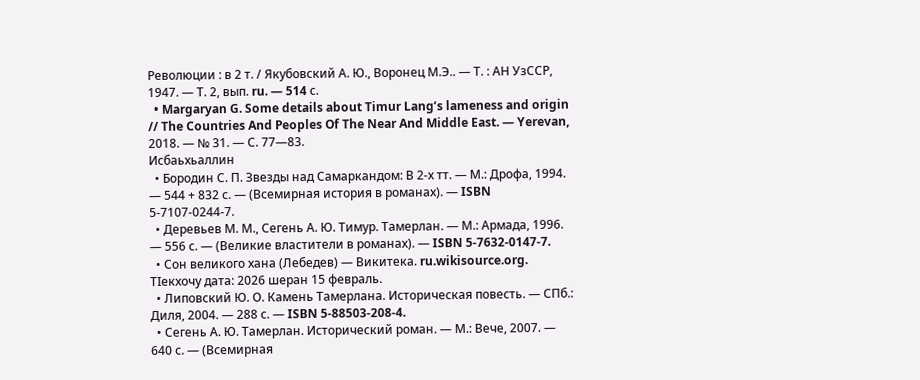Революции : в 2 т. / Якубовский А. Ю., Воронец М.Э.. — Т. : АН УзССР, 1947. — Т. 2, вып. ru. — 514 с.
  • Margaryan G. Some details about Timur Lang’s lameness and origin // The Countries And Peoples Of The Near And Middle East. — Yerevan, 2018. — № 31. — С. 77—83.
Исбаьхьаллин
  • Бородин С. П. Звезды над Самаркандом: В 2-х тт. — М.: Дрофа, 1994. — 544 + 832 с. — (Всемирная история в романах). — ISBN 5-7107-0244-7.
  • Деревьев М. М., Сегень А. Ю. Тимур. Тамерлан. — М.: Армада, 1996. — 556 с. — (Великие властители в романах). — ISBN 5-7632-0147-7.
  • Сон великого хана (Лебедев) — Викитека. ru.wikisource.org. ТӀекхочу дата: 2026 шеран 15 февраль.
  • Липовский Ю. О. Камень Тамерлана. Историческая повесть. — СПб.: Диля, 2004. — 288 с. — ISBN 5-88503-208-4.
  • Сегень А. Ю. Тамерлан. Исторический роман. — М.: Вече, 2007. — 640 с. — (Всемирная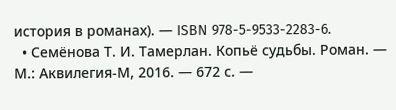история в романах). — ISBN 978-5-9533-2283-6.
  • Семёнова Т. И. Тамерлан. Копьё судьбы. Роман. — М.: Аквилегия-М, 2016. — 672 с. —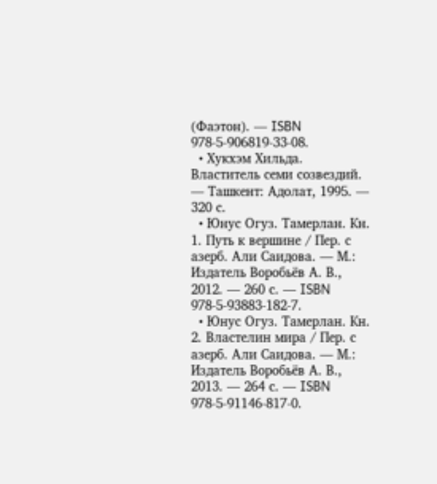(Фаэтон). — ISBN 978-5-906819-33-08.
  • Хукхэм Хильда. Властитель семи созвездий. — Ташкент: Адолат, 1995. — 320 с.
  • Юнус Огуз. Тамерлан. Кн. 1. Путь к вершине / Пер. с азерб. Али Саидова. — М.: Издатель Воробьёв А. В., 2012. — 260 с. — ISBN 978-5-93883-182-7.
  • Юнус Огуз. Тамерлан. Кн. 2. Властелин мира / Пер. с азерб. Али Саидова. — М.: Издатель Воробьёв А. В., 2013. — 264 с. — ISBN 978-5-91146-817-0.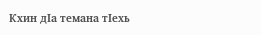Кхин дӀа темана тӀехь